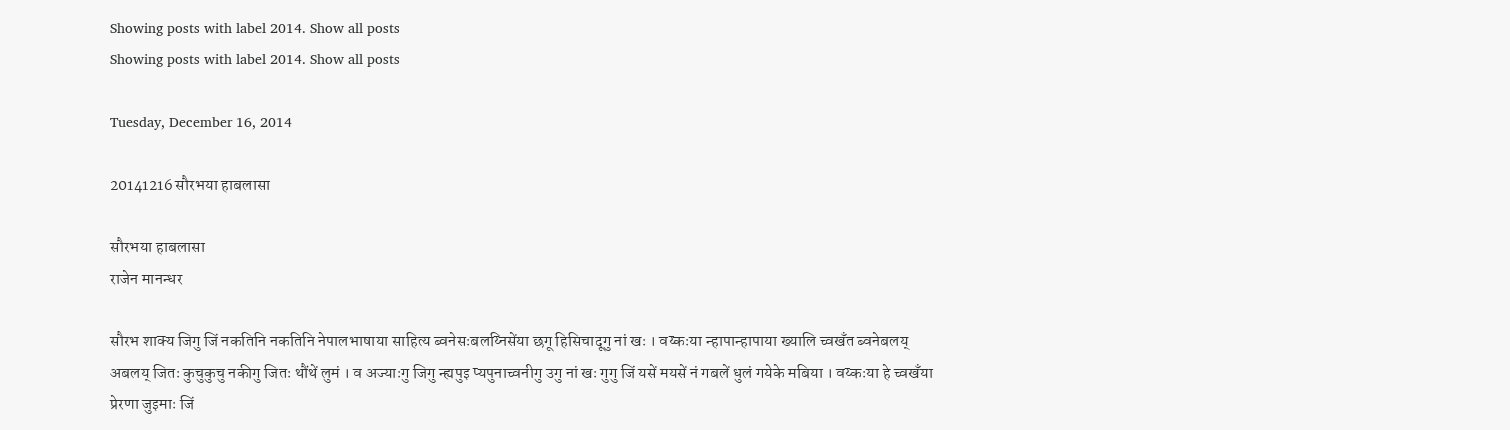Showing posts with label 2014. Show all posts
Showing posts with label 2014. Show all posts

Tuesday, December 16, 2014

20141216 सौरभया हाबलासा

सौरभया हाबलासा
राजेन मानन्धर

सौरभ शाक्य जिगु जिं नकतिनि नकतिनि नेपालभाषाया साहित्य ब्वनेसःबलय्निसेंया छगू हिसिचादूगु नां खः । वय्कःया न्हापान्हापाया ख्यालि च्वखँत ब्वनेबलय् अबलय् जितः कुचुकुचु नकीगु जितः थौंथें लुमं । व अज्याःगु जिगु न्ह्यपुइ प्यपुनाच्वनीगु उगु नां खः गुगु जिं यसें मयसें नं गबलें धुलं गयेके मबिया । वय्कःया हे च्वखँया प्रेरणा जुइमाः जिं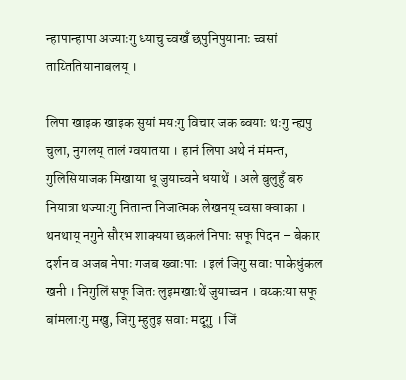न्हापान्हापा अज्याःगु ध्याचु च्वखँ छपुनिपुयानाः च्वसां ताय्तितियानाबलय् ।

लिपा खाइक खाइक सुयां मयःगु विचार जक ब्वयाः थःगु न्ह्यपु चुला, नुगलय् तालं ग्वयातया । हानं लिपा अथे नं मंमन्त, गुलिसियाजक मिखाया धू जुयाच्वने धयाथें । अले बुलुहुँ बरु नियात्रा थज्याःगु नितान्त निजात्मक लेखनय् च्वसा क्वाका । थनथाय् नगुने सौरभ शाक्यया छकलं निपाः सफू पिदन – बेकार दर्शन व अजब नेपाः गजब ख्वाःपाः । इलं जिगु सवाः पाकेधुंकल खनी । निगुलिं सफू जितः लुइमखाःथें जुयाच्वन । वय्कःया सफू बांमलाःगु मखु, जिगु म्हुतुइ सवाः मदूगु । जिं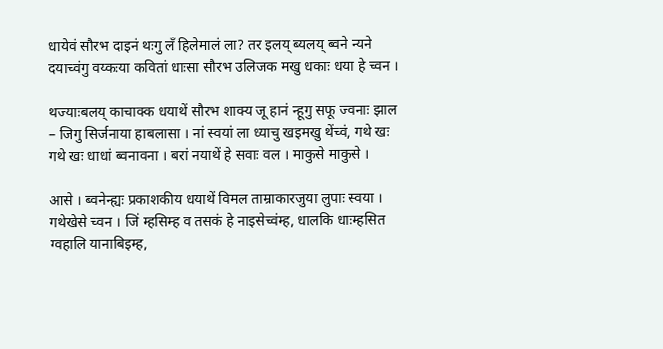धायेवं सौरभ दाइनं थःगु लँ हिलेमालं ला? तर इलय् ब्यलय् ब्वने न्यने दयाच्वंगु वय्कःया कवितां धाःसा सौरभ उलिजक मखु धकाः धया हे च्वन ।

थज्याःबलय् काचाक्क धयाथें सौरभ शाक्य जू हानं न्हूगु सफू ज्वनाः झाल – जिगु सिर्जनाया हाबलासा । नां स्वयां ला ध्याचु खइमखु थेंच्वं, गथे खः गथे खः धाधां ब्वनावना । बरां नयाथें हे सवाः वल । माकुसे माकुसे ।

आसे । ब्वनेन्ह्यः प्रकाशकीय धयाथें विमल ताम्राकारजुया लुपाः स्वया । गथेखेसे च्वन । जिं म्हसिम्ह व तसकं हे नाइसेच्वंम्ह, धालकि धाःम्हसित ग्वहालि यानाबिइम्ह,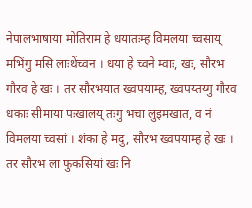नेपालभाषाया मोतिराम हे धयातःम्ह विमलया च्वसाय् मभिंगु मसि लाःथेंच्वन । धया हे च्वने म्वाः, खः, सौरभ गौरव हे खः । तर सौरभयात ख्वपयाम्ह, ख्वपय्तय्गु गौरव धकाः सीमाया पःखालय् तःगु भचा लुइमखात, व नं विमलया च्वसां । शंका हे मदु, सौरभ ख्वपयाम्ह हे खः । तर सौरभ ला फुकसियां खः नि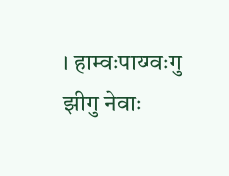। हाम्वःपाय्ग्वःगु झीगु नेवाः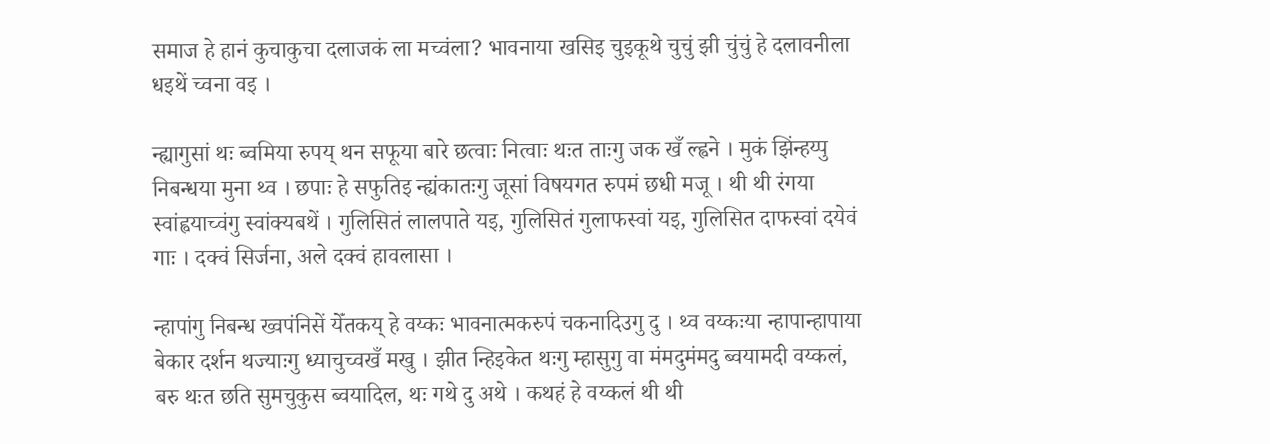समाज हे हानं कुचाकुचा दलाजकं ला मच्वंला? भावनाया खसिइ चुइकूथे चुचुं झी चुंचुं हे दलावनीला धइथें च्वना वइ ।

न्ह्यागुसां थः ब्वमिया रुपय् थन सफूया बारे छत्वाः नित्वाः थःत ताःगु जक खँ ल्ह्वने । मुकं झिंन्हय्पु निबन्धया मुना थ्व । छपाः हे सफुतिइ न्ह्यंकातःगु जूसां विषयगत रुपमं छधी मजू । थी थी रंगया स्वांह्वयाच्वंगु स्वांक्यबथें । गुलिसितं लालपाते यइ, गुलिसितं गुलाफस्वां यइ, गुलिसित दाफस्वां दयेवं गाः । दक्वं सिर्जना, अले दक्वं हावलासा ।

न्हापांगु निबन्ध ख्वपंनिसें येँतकय् हे वय्कः भावनात्मकरुपं चकनादिउगु दु । थ्व वय्कःया न्हापान्हापाया बेकार दर्शन थज्याःगु ध्याचुच्वखँ मखु । झीत न्हिइकेत थःगु म्हासुगु वा मंमदुमंमदु ब्वयामदी वय्कलं, बरु थःत छति सुमचुकुस ब्वयादिल, थः गथे दु अथे । कथहं हे वय्कलं थी थी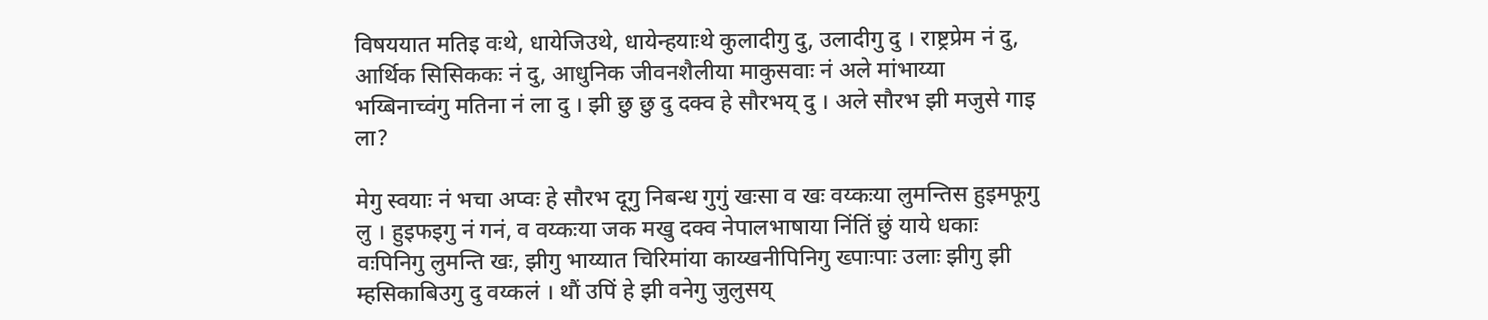विषययात मतिइ वःथे, धायेजिउथे, धायेन्हयाःथे कुलादीगु दु, उलादीगु दु । राष्ट्रप्रेम नं दु, आर्थिक सिसिककः नं दु, आधुनिक जीवनशैलीया माकुसवाः नं अले मांभाय्या भय्बिनाच्वंगु मतिना नं ला दु । झी छु छु दु दक्व हे सौरभय् दु । अले सौरभ झी मजुसे गाइ ला?

मेगु स्वयाः नं भचा अप्वः हे सौरभ दूगु निबन्ध गुगुं खःसा व खः वय्कःया लुमन्तिस हुइमफूगु लु । हुइफइगु नं गनं, व वय्कःया जक मखु दक्व नेपालभाषाया निंतिं छुं याये धकाः वःपिनिगु लुमन्ति खः, झीगु भाय्यात चिरिमांया काय्खनीपिनिगु ख्पाःपाः उलाः झीगु झी म्हसिकाबिउगु दु वय्कलं । थौं उपिं हे झी वनेगु जुलुसय्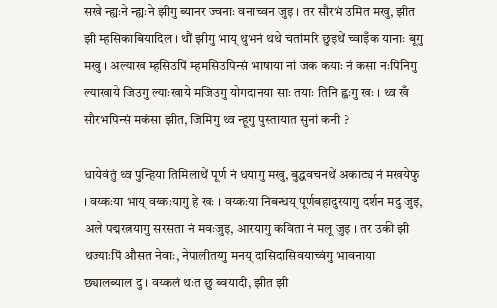सखे न्ह्यःने न्ह्यःने झीगु ब्यानर ज्वनाः वनाच्वन जुइ । तर सौरभं उमित मखु, झीत झी म्हसिकाबियादिल । थौं झीगु भाय् थुभनं थथे चतांमरि छुइथें च्वाइँक यानाः बूगु मखु । अल्याख म्हसिउपिं म्हमसिउपिन्सं भाषाया नां जक कयाः नं कसा नःपिनिगु ल्याखाये जिउगु ल्याःखाये मजिउगु योगदानया साः तयाः तिनि ह्वःगु खः । थ्व खँ सौरभपिन्सं मकंसा झीत, जिमिगु थ्व न्हूगु पुस्तायात सुनां कनी ?

धायेवंतुं थ्व पुन्हिया तिमिलाथें पूर्ण नं धयागु मखु, बुद्धवचनथें अकाट्य नं मखयेफु । वय्कःया भाय् वय्कःयागु हे खः । वय्कःया निबन्धय् पूर्णबहादुरयागु दर्शन मदु जुइ, अले पद्मरत्नयागु सरसता नं मवःजुइ, आरयागु कविता नं मलू जुइ । तर उकी झी थज्याःपिं औसत नेवाः, नेपालीतय्गु मनय् दासिदासिवयाच्वंगु भावनाया छ्यालब्याल दु । वय्कलं थःत छु ब्वयादी, झीत झी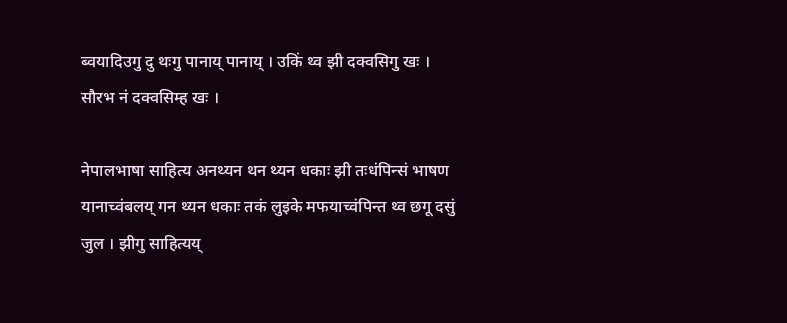ब्वयादिउगु दु थःगु पानाय् पानाय् । उकिं थ्व झी दक्वसिगु खः । सौरभ नं दक्वसिम्ह खः ।

नेपालभाषा साहित्य अनथ्यन थन थ्यन धकाः झी तःधंपिन्सं भाषण यानाच्वंबलय् गन थ्यन धकाः तकं लुइके मफयाच्वंपिन्त थ्व छगू दसुं जुल । झीगु साहित्यय्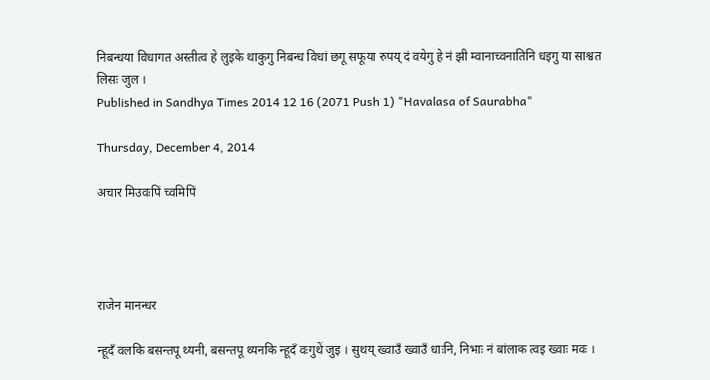निबन्धया विधागत अस्तीत्व हे लुइके थाकुगु निबन्ध विधां छगू सफूया रुपय् दं वयेगु हे नं झी म्वानाच्वनातिनि धइगु या साश्वत लिसः जुल ।
Published in Sandhya Times 2014 12 16 (2071 Push 1) "Havalasa of Saurabha"

Thursday, December 4, 2014

अचार मिउवःपिं च्वमिपिं




राजेन मानन्धर

न्हूदँ वलकि बसन्तपू थ्यनी, बसन्तपू थ्यनकि न्हूदँ वःगुथें जुइ । सुथय् ख्वाउँ ख्वाउँ धाःनि, निभाः नं बांलाक त्वइ ख्वाः मवः ।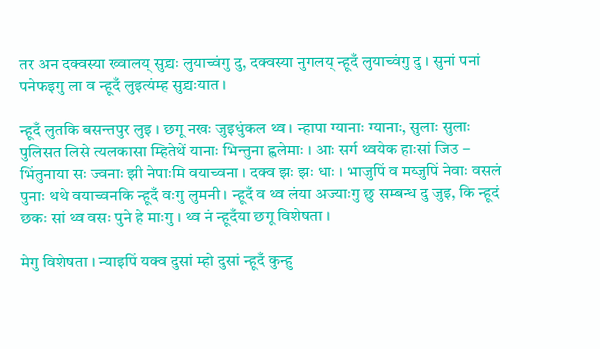तर अन दक्वस्या ख्वालय् सुद्र्यः लुयाच्वंगु दु, दक्वस्या नुगलय् न्हूदँ लुयाच्वंगु दु । सुनां पनां पनेफइगु ला व न्हूदँ लुइत्यंम्ह सुद्र्यःयात ।

न्हूदँ लुतकि बसन्तपुर लुइ । छगू नखः जुइधुंकल थ्व । न्हापा ग्यानाः ग्यानाः, सुलाः सुलाः पुलिसत लिसे त्यलकासा म्हितेथें यानाः भिन्तुना ह्वलेमाः । आः सर्ग थ्वयेक हाःसां जिउ – भिंतुनाया सः ज्वनाः झी नेपाःमि वयाच्वना । दक्व झः झः धाः । भाजुपिं व मय्जुपिं नेवाः वसलं पुनाः थथे वयाच्वनकि न्हूदँ वःगु लुमनी । न्हूदँ व थ्व लंया अज्याःगु छु सम्बन्ध दु जुइ, कि न्हूदं छकः सां थ्व वसः पुने हे माःगु । थ्व नं न्हूदँया छगू विशेषता ।

मेगु विशेषता । न्याइपिं यक्व दुसां म्हो दुसां न्हूदँ कुन्हु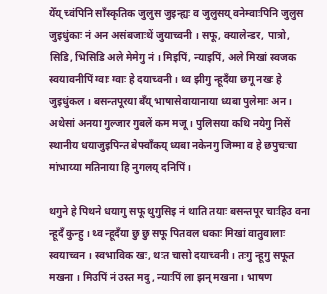येँय् च्वंपिनि साँस्कृतिक जुलुस जुइन्ह्यः व जुलुसय् वनेम्वाःपिनि जुलुस जुइधुंकाः नं अन असंबजाःथें जुयाच्वनी । सफू, क्यालेन्डर, पात्रो, सिडि, भिसिडि अले मेमेगु नं । मिइपिं, न्याइपिं, अले मिखां स्वजक स्वयावनीपिं ग्वाः ग्वाः हे दयाच्वनी । थ्व झीगु न्हूदँया छगू नखः हे जुइधुंकल । बसन्तपूरया बँय् भाषासेवायानाया ध्यबा पुलेमाः अन । अथेसां अनया गुल्जार गुबलें कम मजू । पुलिसया कथि नयेगु निसें स्थानीय धयाजुइपिन्त बेफ्वाँकय् ध्यबा नकेनगु जिम्मा व हे छपुचःचा मांभाय्या मतिनाया हि नुगलय् दनिपिं ।

थगुने हे पिथने धयागु सफू थुगुसिइ नं थाति तयाः बसन्तपूर चाःहिउ वना न्हूदँ कुन्हु । थ्व न्हूदँया छु छु सफू पितवल धकाः मिखां वातुवालाः स्वयाच्वन । स्वभाविक खः, थःत चासो दयाच्वनी । तःगु न्हूगु सफूत मखना । मिउपिं नं उस्त मदु , न्याःपिं ला झन् मखना । भाषण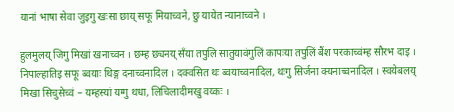यानां भाषा सेवा जुइगु खःसा छाय् सफू मियाच्वने, छु यायेत न्यानाच्वने ।

हुलमुलय् जिगु मिखां खनाच्वन । छम्ह छ्यनय् सँया तपुलि सातुयावंगुलिं कापःया तपुलिं बैंश परकाच्वंम्ह सौरभ दाइ । निपाल्हातिइ सफू ब्वयाः थिङ्ग दनाच्वनादिल । दक्वसित थः ब्वयाच्वनादिल, थःगु सिर्जना क्यनाच्वनादिल । स्वयेबलय् मिखा सिचुसेच्वं – यम्हस्यां यग्गु थधा, लिचिलादीमखु वय्कः ।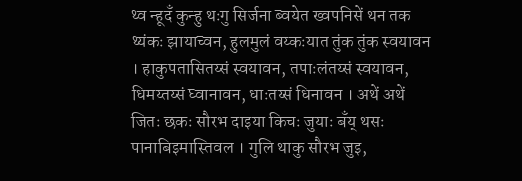थ्व न्हूदँ कुन्हु थःगु सिर्जना ब्वयेत ख्वपनिसें थन तक थ्यंकः झायाच्वन, हुलमुलं वय्कःयात तुंक तुंक स्वयावन । हाकुपतासितय्सं स्वयावन, तपाःलंतय्सं स्वयावन, धिमय्तय्सं घ्वानावन, धाःतय्सं धिनावन । अथें अथें जितः छकः सौरभ दाइया किचः जुयाः बँय् थसः पानाबिइमास्तिवल । गुलि थाकु सौरभ जुइ,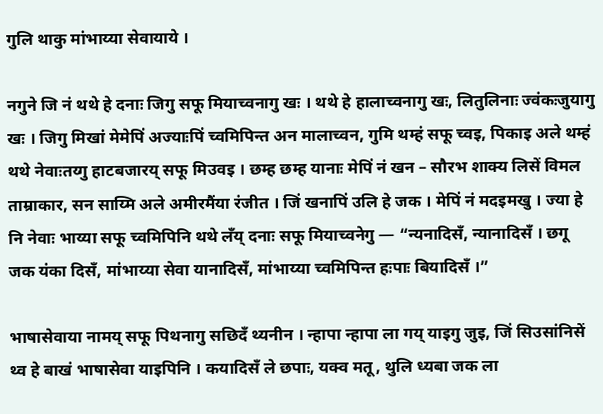गुलि थाकु मांभाय्या सेवायाये ।

नगुने जि नं थथे हे दनाः जिगु सफू मियाच्वनागु खः । थथे हे हालाच्वनागु खः, लितुलिनाः ज्वंकःजुयागु खः । जिगु मिखां मेमेपिं अज्याःपिं च्वमिपिन्त अन मालाच्वन, गुमि थम्हं सफू च्वइ, पिकाइ अले थम्हं थथे नेवाःतय्गु हाटबजारय् सफू मिउवइ । छम्ह छम्ह यानाः मेपिं नं खन – सौरभ शाक्य लिसें विमल ताम्राकार, सन साय्मि अले अमीरमैंया रंजीत । जिं खनापिं उलि हे जक । मेपिं नं मदइमखु । ज्या हे नि नेवाः भाय्या सफू च्वमिपिनि थथे लँय् दनाः सफू मियाच्वनेगु — “न्यनादिसँ, न्यानादिसँ । छगू जक यंका दिसँ, मांभाय्या सेवा यानादिसँ, मांभाय्या च्वमिपिन्त हःपाः बियादिसँ ।”

भाषासेवाया नामय् सफू पिथनागु सछिदँ थ्यनीन । न्हापा न्हापा ला गय् याइगु जुइ, जिं सिउसांनिसें थ्व हे बाखं भाषासेवा याइपिनि । कयादिसँ ले छपाः, यक्व मतू, थुलि ध्यबा जक ला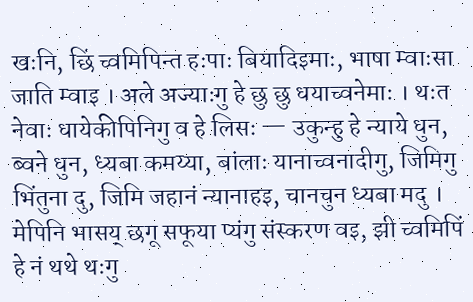खःनि, छिं च्वमिपिन्त हःपाः बियादिइमाः, भाषा म्वाःसा जाति म्वाइ । अले अज्याःगु हे छु छु धयाच्वनेमाः । थःत नेवाः धायेकीपिनिगु व हे लिसः — उकुन्हु हे न्याये धुन, ब्वने धुन, ध्यबा कमय्या, बांलाः यानाच्वनादीगु, जिमिगु भिंतुना दु, जिमि जहानं न्यानाहइ, चानचुन ध्यबा मदु । मेपिनि भासय् छगू सफूया प्यंगु संस्करण वइ, झी च्वमिपिं हे नं थथे थःगु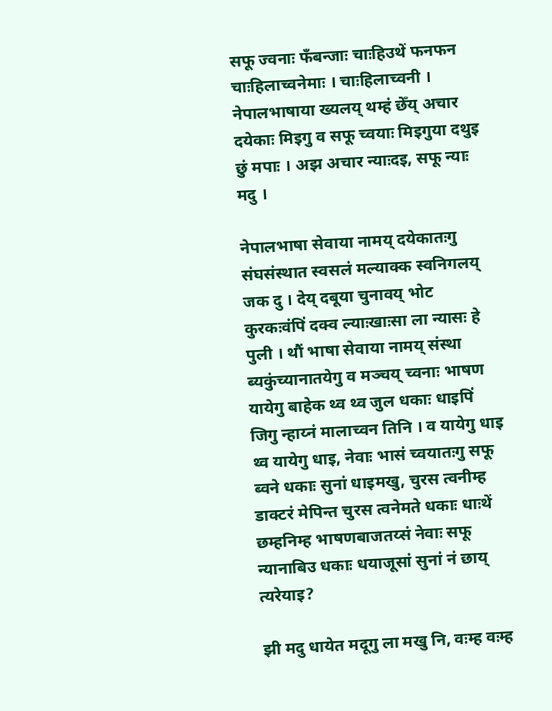सफू ज्वनाः फँबन्जाः चाःहिउथें फनफन चाःहिलाच्वनेमाः । चाःहिलाच्वनी । नेपालभाषाया ख्यलय् थम्हं छेँय् अचार दयेकाः मिइगु व सफू च्वयाः मिइगुया दथुइ छुं मपाः । अझ अचार न्याःदइ, सफू न्याः मदु ।

नेपालभाषा सेवाया नामय् दयेकातःगु संघसंस्थात स्वसलं मल्याक्क स्वनिगलय् जक दु । देय् दबूया चुनावय् भोट कुरकःवंपिं दक्व ल्याःखाःसा ला न्यासः हे पुली । थौं भाषा सेवाया नामय् संस्था ब्यकुंच्यानातयेगु व मञ्चय् च्वनाः भाषण यायेगु बाहेक थ्व थ्व जुल धकाः धाइपिं जिगु न्हाय्नं मालाच्वन तिनि । व यायेगु धाइ थ्व यायेगु धाइ, नेवाः भासं च्वयातःगु सफू ब्वने धकाः सुनां धाइमखु, चुरस त्वनीम्ह डाक्टरं मेपिन्त चुरस त्वनेमते धकाः धाःथें छम्हनिम्ह भाषणबाजतय्सं नेवाः सफू न्यानाबिउ धकाः धयाजूसां सुनां नं छाय् त्यरेयाइ?

झी मदु धायेत मदूगु ला मखु नि, वःम्ह वःम्ह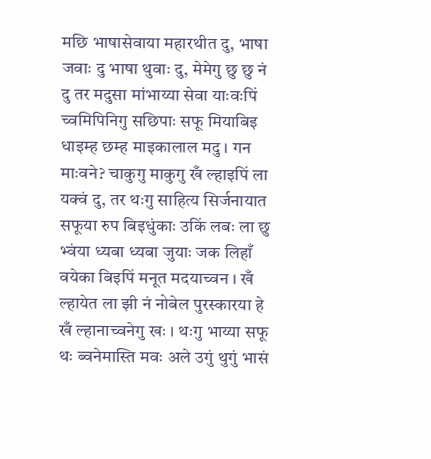मछि भाषासेवाया महारथीत दु, भाषा जवाः दु भाषा थुवाः दु, मेमेगु छु छु नं दु तर मदुसा मांभाय्या सेवा याःवःपिं च्वमिपिनिगु सछिपाः सफू मियाबिइ धाइम्ह छम्ह माइकालाल मदु । गन माःवने? चाकुगु माकुगु खँ ल्हाइपिं ला यक्वं दु, तर थःगु साहित्य सिर्जनायात सफूया रुप बिइधुंकाः उकिं लबः ला छु भ्वंया ध्यबा ध्यबा जुयाः जक लिहाँ वयेका बिइपिं मनूत मदयाच्वन । खँ ल्हायेत ला झी नं नोबेल पुरस्कारया हे खँ ल्हानाच्वनेगु खः । थःगु भाय्या सफू थः ब्वनेमास्ति मवः अले उगुं थुगुं भासं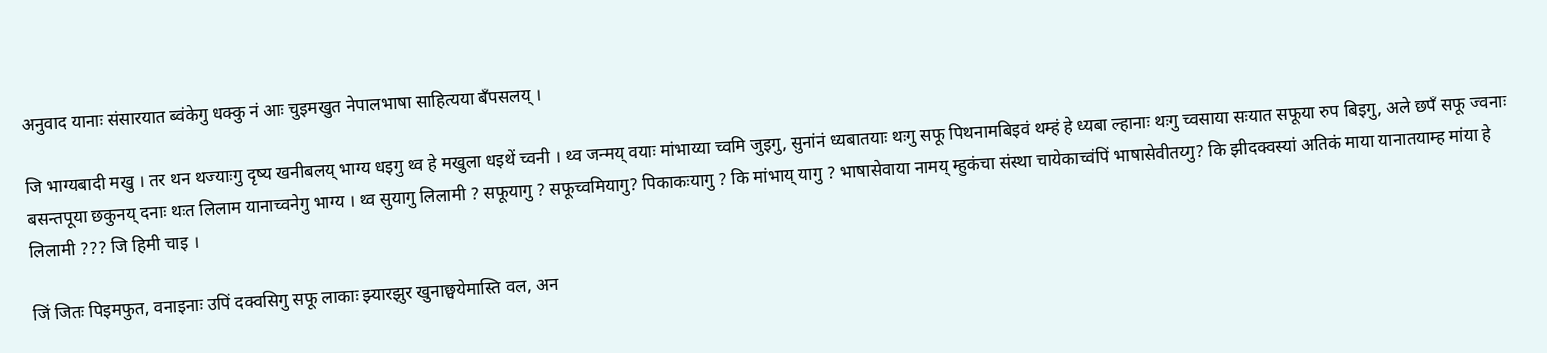अनुवाद यानाः संसारयात ब्वंकेगु धक्कु नं आः चुइमखुत नेपालभाषा साहित्यया बँपसलय् ।

जि भाग्यबादी मखु । तर थन थज्याःगु दृष्य खनीबलय् भाग्य धइगु थ्व हे मखुला धइथें च्वनी । थ्व जन्मय् वयाः मांभाय्या च्वमि जुइगु, सुनांनं ध्यबातयाः थःगु सफू पिथनामबिइवं थम्हं हे ध्यबा ल्हानाः थःगु च्वसाया सःयात सफूया रुप बिइगु, अले छपँ सफू ज्वनाः बसन्तपूया छकुनय् दनाः थःत लिलाम यानाच्वनेगु भाग्य । थ्व सुयागु लिलामी ? सफूयागु ? सफूच्वमियागु? पिकाकःयागु ? कि मांभाय् यागु ? भाषासेवाया नामय् म्हुकंचा संस्था चायेकाच्वंपिं भाषासेवीतय्गु? कि झीदक्वस्यां अतिकं माया यानातयाम्ह मांया हे लिलामी ??? जि हिमी चाइ ।

जिं जितः पिइमफुत, वनाइनाः उपिं दक्वसिगु सफू लाकाः झ्यारझुर खुनाछ्वयेमास्ति वल, अन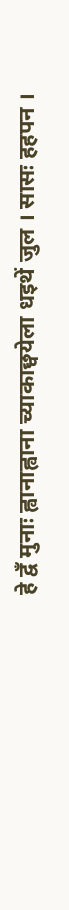हे द्वँ मुनाः ह्वानाह्वाना च्याकाछ्वयेला धइथें जुल । सासः हहपन ।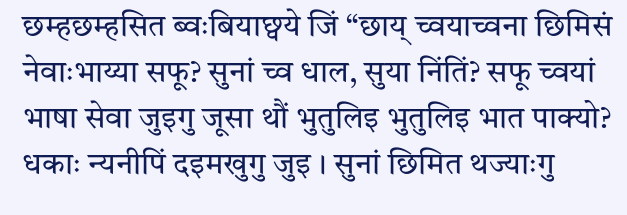छम्हछम्हसित ब्वःबियाछ्वये जिं “छाय् च्वयाच्वना छिमिसं नेवाःभाय्या सफू? सुनां च्व धाल, सुया निंतिं? सफू च्वयां भाषा सेवा जुइगु जूसा थौं भुतुलिइ भुतुलिइ भात पाक्यो? धकाः न्यनीपिं दइमखुगु जुइ । सुनां छिमित थज्याःगु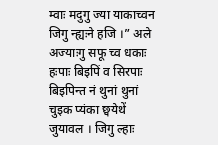म्वाः मदुगु ज्या याकाच्वन जिगु न्ह्यःने हजि ।” अले अज्याःगु सफू च्व धकाः हःपाः बिइपिं व सिरपाः बिइपिन्त नं थुनां थुनां चुइक प्यंका छ्वयेथें जुयावल । जिगु ल्हाः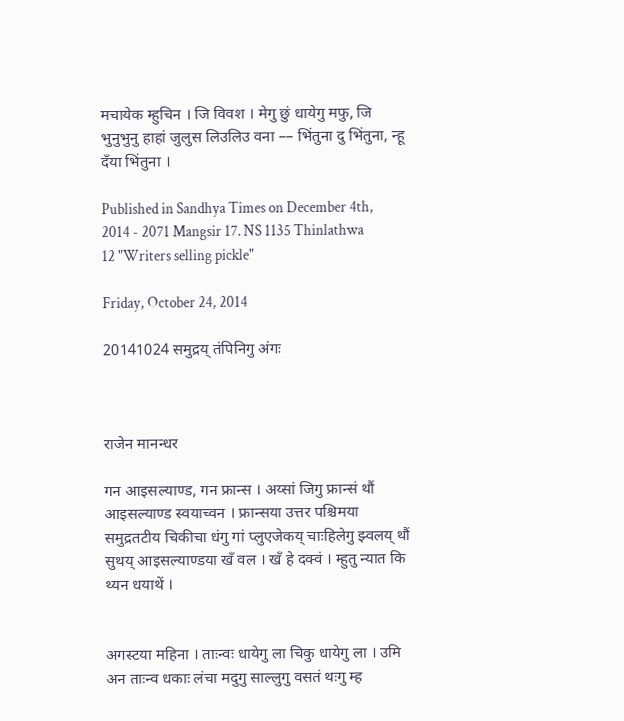मचायेक म्हुचिन । जि विवश । मेगु छुं धायेगु मफु, जि भुनुभुनु हाहां जुलुस लिउलिउ वना –– भिंतुना दु भिंतुना, न्हू दँया भिंतुना ।

Published in Sandhya Times on December 4th, 2014 - 2071 Mangsir 17. NS 1135 Thinlathwa 12 "Writers selling pickle"

Friday, October 24, 2014

20141024 समुद्रय् तंपिनिगु अंगः



राजेन मानन्धर

गन आइसल्याण्ड, गन फ्रान्स । अय्सां जिगु फ्रान्सं थौं आइसल्याण्ड स्वयाच्वन । फ्रान्सया उत्तर पश्चिमया समुद्रतटीय चिकीचा धंगु गां प्लुएजेकय् चाःहिलेगु झ्वलय् थौं सुथय् आइसल्याण्डया खँ वल । खँ हे दक्वं । म्हुतु न्यात कि थ्यन धयाथें ।


अगस्टया महिना । ताःन्वः धायेगु ला चिकु धायेगु ला । उमि अन ताःन्व धकाः लंचा मदुगु साल्लुगु वसतं थःगु म्ह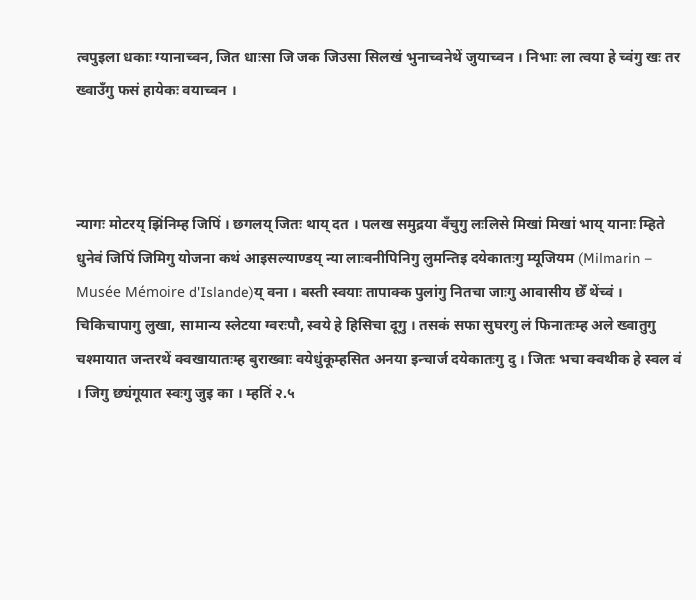त्वपुइला धकाः ग्यानाच्वन, जित धाःसा जि जक जिउसा सिलखं भुनाच्वनेथें जुयाच्वन । निभाः ला त्वया हे च्वंगु खः तर ख्वाउँगु फसं हायेकः वयाच्वन ।



न्यागः मोटरय् झिंनिम्ह जिपिं । छगलय् जितः थाय् दत । पलख समुद्रया वँचुगु लःलिसे मिखां मिखां भाय् यानाः म्हिते धुनेवं जिपिं जिमिगु योजना कथं आइसल्याण्डय् न्या लाःवनीपिनिगु लुमन्तिइ दयेकातःगु म्यूजियम (Milmarin – Musée Mémoire d'Islande)य् वना । बस्ती स्वयाः तापाक्क पुलांगु नितचा जाःगु आवासीय छेँ थेंच्वं । चिकिचापागु लुखा, सामान्य स्लेटया ग्वरःपौ, स्वये हे हिसिचा दूगु । तसकं सफा सुघरगु लं फिनातःम्ह अले ख्वातुगु चश्मायात जन्तरथें क्वखायातःम्ह बुराख्वाः वयेधुंकूम्हसित अनया इन्चार्ज दयेकातःगु दु । जितः भचा क्वथीक हे स्वल वं । जिगु छ्यंगूयात स्वःगु जुइ का । म्हतिं २.५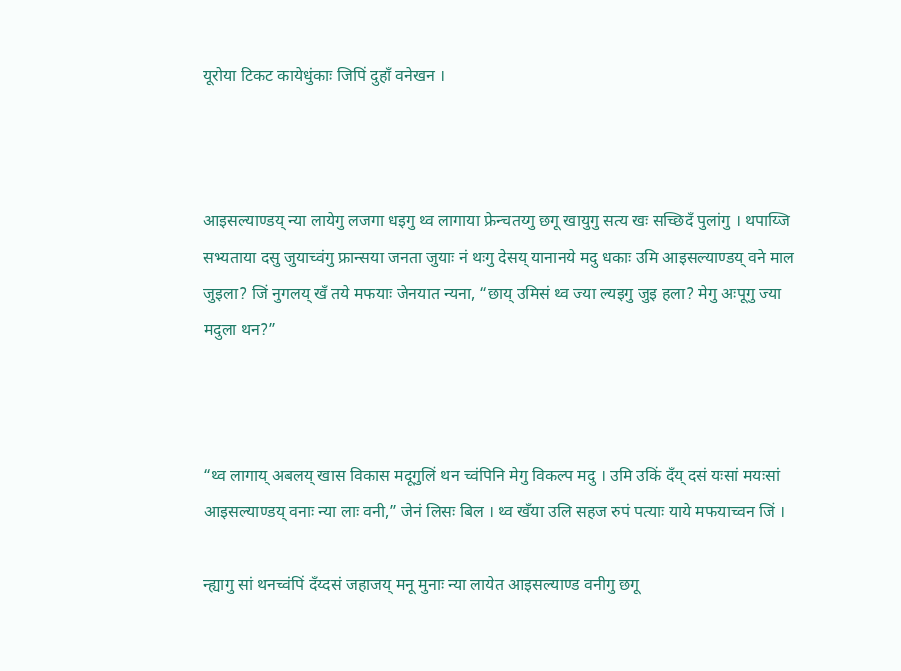यूरोया टिकट कायेधुंकाः जिपिं दुहाँ वनेखन ।



आइसल्याण्डय् न्या लायेगु लजगा धइगु थ्व लागाया फ्रेन्चतय्गु छगू खायुगु सत्य खः सच्छिदँ पुलांगु । थपाय्जि सभ्यताया दसु जुयाच्वंगु फ्रान्सया जनता जुयाः नं थःगु देसय् यानानये मदु धकाः उमि आइसल्याण्डय् वने माल जुइला? जिं नुगलय् खँ तये मफयाः जेनयात न्यना, “छाय् उमिसं थ्व ज्या ल्यइगु जुइ हला? मेगु अःपूगु ज्या मदुला थन?”



“थ्व लागाय् अबलय् खास विकास मदूगुलिं थन च्वंपिनि मेगु विकल्प मदु । उमि उकिं दँय् दसं यःसां मयःसां आइसल्याण्डय् वनाः न्या लाः वनी,” जेनं लिसः बिल । थ्व खँया उलि सहज रुपं पत्याः याये मफयाच्वन जिं ।

न्ह्यागु सां थनच्वंपिं दँय्दसं जहाजय् मनू मुनाः न्या लायेत आइसल्याण्ड वनीगु छगू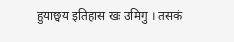हुयाछ्वय इतिहास खः उमिगु । तसकं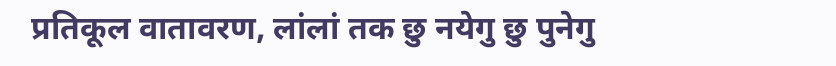प्रतिकूल वातावरण, लांलां तक छु नयेगु छु पुनेगु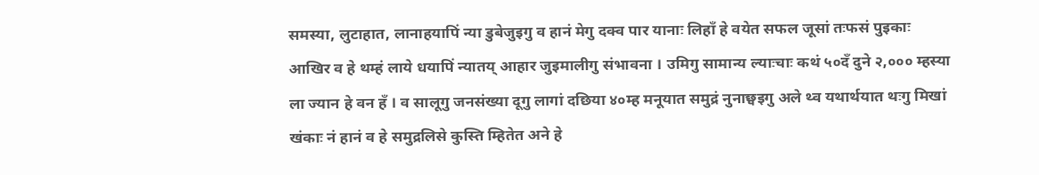समस्या, लुटाहात, लानाहयापिं न्या डुबेजुइगु व हानं मेगु दक्व पार यानाः लिहाँ हे वयेत सफल जूसां तःफसं पुइकाः आखिर व हे थम्हं लाये धयापिं न्यातय् आहार जुइमालीगु संभावना । उमिगु सामान्य ल्याःचाः कथं ५०दँ दुने २,००० म्हस्या ला ज्यान हे वन हँ । व सालूगु जनसंख्या दूगु लागां दछिया ४०म्ह मनूयात समुद्रं नुनाछ्वइगु अले थ्व यथार्थयात थःगु मिखां खंकाः नं हानं व हे समुद्रलिसे कुस्ति म्हितेत अने हे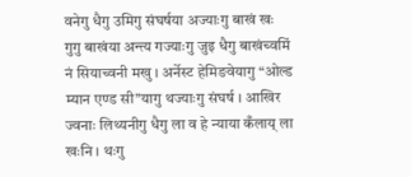वनेगु धैगु उमिगु संघर्षया अज्याःगु बाखं खः गुगु बाखंया अन्त्य गज्याःगु जुइ धैगु बाखंच्वमिं नं सियाच्वनी मखु । अर्नेस्ट हेमिङवेयागु “ओल्ड म्यान एण्ड सी”यागु थज्याःगु संघर्ष । आखिर ज्वनाः लिथ्यनीगु धैगु ला व हे न्याया कँलाय् ला खःनि । थःगु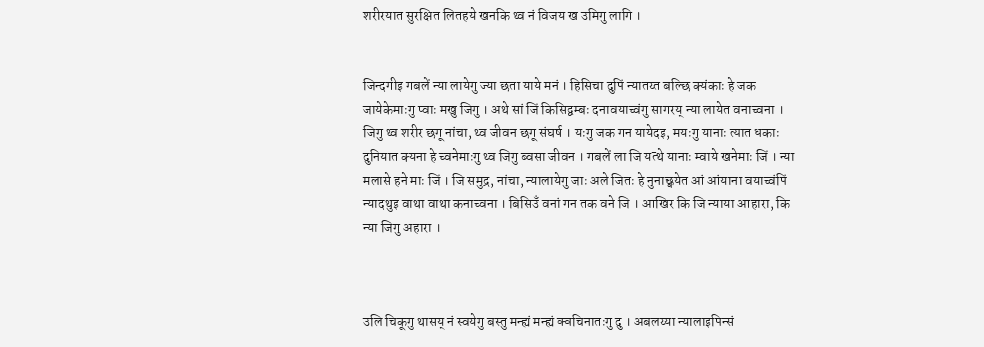शरीरयात सुरक्षित लितहये खनकि थ्व नं विजय ख उमिगु लागि ।


जिन्दगीइ गबलें न्या लायेगु ज्या छता याये मनं । हिसिचा दुपिं न्यातय्त बल्छि क्यंकाः हे जक जायेकेमाःगु प्वाः मखु जिगु । अथे सां जिं किसिद्वम्बः दनावयाच्वंगु सागरय् न्या लायेत वनाच्वना । जिगु थ्व शरीर छगू नांचा, थ्व जीवन छगू संघर्ष । यःगु जक गन यायेदइ, मयःगु यानाः त्यात धकाः दुनियात क्यना हे च्वनेमाःगु थ्व जिगु ब्वसा जीवन । गबलें ला जि यत्थे यानाः म्वाये खनेमाः जिं । न्या मलासे हने माः जिं । जि समुद्र, नांचा, न्यालायेगु जाः अले जितः हे नुनाछ्वयेत आं आंयाना वयाच्वंपिं न्यादथुइ वाथा वाथा कनाच्वना । बिसिउँ वनां गन तक वने जि । आखिर कि जि न्याया आहारा, कि न्या जिगु अहारा ।



उलि चिकूगु थासय् नं स्वयेगु बस्तु मन्ह्यं मन्ह्यं क्वचिनातःगु दु । अबलय्या न्यालाइपिन्सं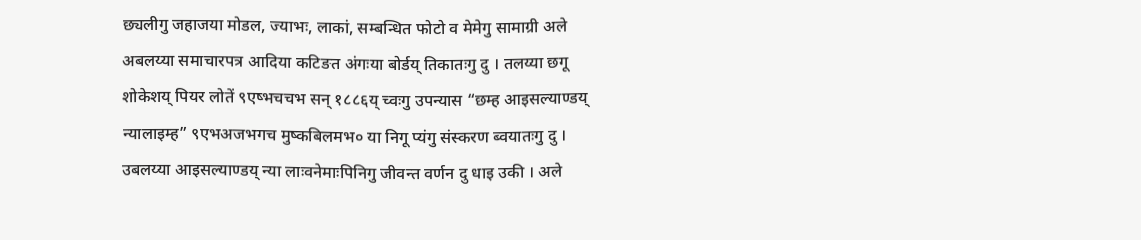छ्यलीगु जहाजया मोडल, ज्याभः, लाकां, सम्बन्धित फोटो व मेमेगु सामाग्री अले अबलय्या समाचारपत्र आदिया कटिङत अंगःया बोर्डय् तिकातःगु दु । तलय्या छगू शोकेशय् पियर लोतें ९एष्भचचभ सन् १८८६य् च्वःगु उपन्यास “छम्ह आइसल्याण्डय् न्यालाइम्ह” ९एभअजभगच मुष्कबिलमभ० या निगू प्यंगु संस्करण ब्वयातःगु दु । उबलय्या आइसल्याण्डय् न्या लाःवनेमाःपिनिगु जीवन्त वर्णन दु धाइ उकी । अले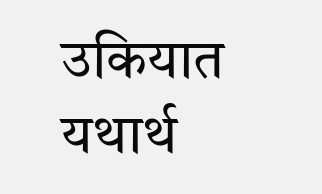उकियात यथार्थ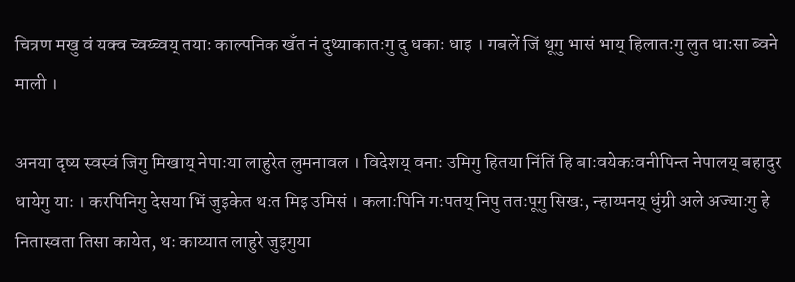चित्रण मखु वं यक्व च्वय्च्वय् तयाः काल्पनिक खँत नं दुथ्याकातःगु दु धकाः धाइ । गबलें जिं थूगु भासं भाय् हिलातःगु लुत धाःसा ब्वने माली ।

अनया दृष्य स्वस्वं जिगु मिखाय् नेपाःया लाहुरेत लुमनावल । विदेशय् वनाः उमिगु हितया निंतिं हि बाःवयेकःवनीपिन्त नेपालय् बहादुर धायेगु याः । करपिनिगु देसया भिं जुइकेत थःत मिइ उमिसं । कलाःपिनि गःपतय् निपु ततःपूगु सिखः, न्हाय्पनय् धुंग्री अले अज्याःगु हे नितास्वता तिसा कायेत, थः काय्यात लाहुरे जुइगुया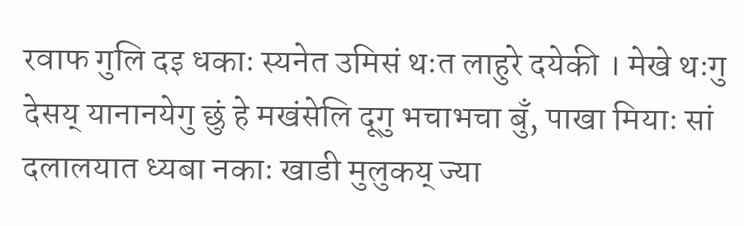रवाफ गुलि दइ धकाः स्यनेत उमिसं थःत लाहुरे दयेकी । मेखे थःगु देसय् यानानयेगु छुं हे मखंसेलि दूगु भचाभचा बुँ, पाखा मियाः सां दलालयात ध्यबा नकाः खाडी मुलुकय् ज्या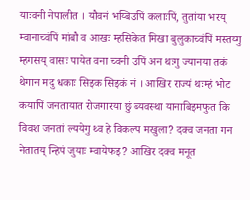याःवनी नेपालीत । यौवनं भय्बिउपिं कलाःपिं, तुतांया भरय् म्वानाच्वंपिं मांबौ व आखः म्हसिकेत मिखा बुलुकाच्वंपिं मस्तय्गु म्हगसय् वासः पायेत वना च्वनी उपिं अन थःगु ज्यानया तकं थेगान मदु धकाः सिइक सिइकं नं । आखिर राज्यं थःम्हं भोट कयापिं जनतायात रोजगारया छुं ब्यवस्था यानाबिइमफुत कि विवश जनतां ल्ययेगु थ्व हे विकल्प मखुला? दक्व जनता गन नेतातय् न्हिपं जुयाः म्वायेफइ? आखिर दक्व मनूत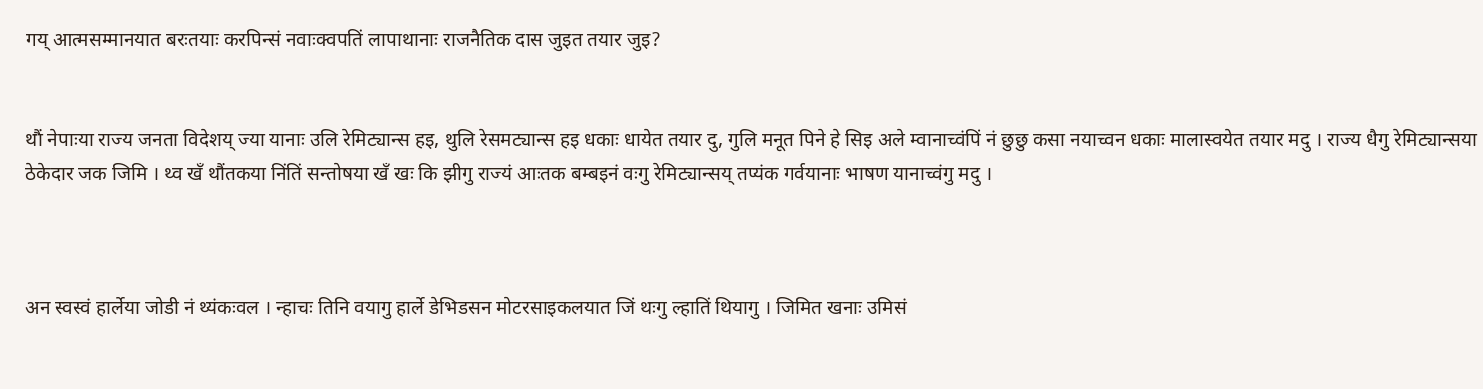गय् आत्मसम्मानयात बरःतयाः करपिन्सं नवाःक्वपतिं लापाथानाः राजनैतिक दास जुइत तयार जुइ?


थौं नेपाःया राज्य जनता विदेशय् ज्या यानाः उलि रेमिट्यान्स हइ, थुलि रेसमट्यान्स हइ धकाः धायेत तयार दु, गुलि मनूत पिने हे सिइ अले म्वानाच्वंपिं नं छुछु कसा नयाच्वन धकाः मालास्वयेत तयार मदु । राज्य धैगु रेमिट्यान्सया ठेकेदार जक जिमि । थ्व खँ थौंतकया निंतिं सन्तोषया खँ खः कि झीगु राज्यं आःतक बम्बइनं वःगु रेमिट्यान्सय् तप्यंक गर्वयानाः भाषण यानाच्वंगु मदु ।



अन स्वस्वं हार्लेया जोडी नं थ्यंकःवल । न्हाचः तिनि वयागु हार्ले डेभिडसन मोटरसाइकलयात जिं थःगु ल्हातिं थियागु । जिमित खनाः उमिसं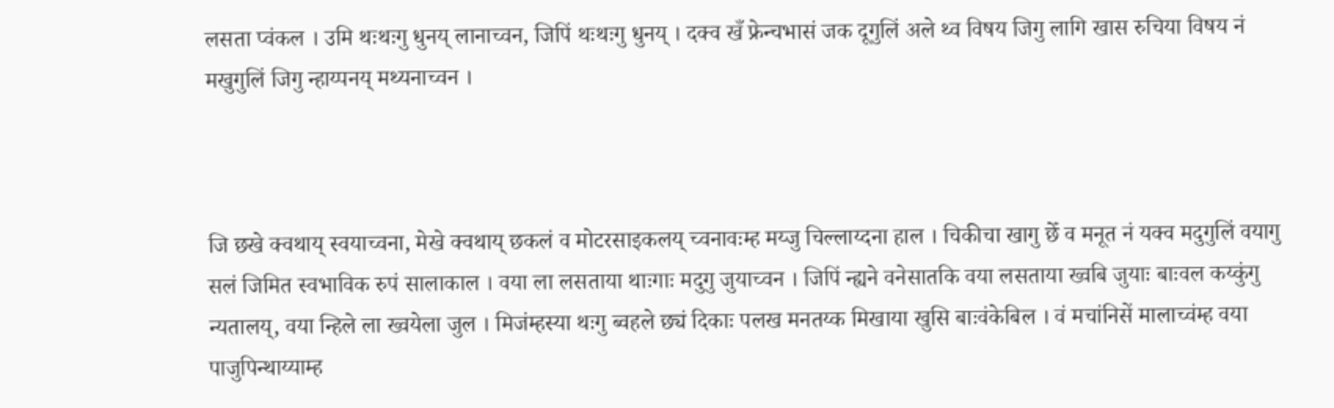लसता प्वंकल । उमि थःथःगु धुनय् लानाच्वन, जिपिं थःथःगु धुनय् । दक्व खँ फ्रेन्चभासं जक दूगुलिं अले थ्व विषय जिगु लागि खास रुचिया विषय नं मखुगुलिं जिगु न्हाय्पनय् मथ्यनाच्वन ।



जि छखे क्वथाय् स्वयाच्वना, मेखे क्वथाय् छकलं व मोटरसाइकलय् च्वनावःम्ह मय्जु चिल्लाय्दना हाल । चिकीचा खागु छेँ व मनूत नं यक्व मदुगुलिं वयागु सलं जिमित स्वभाविक रुपं सालाकाल । वया ला लसताया थाःगाः मदुगु जुयाच्वन । जिपिं न्ह्यने वनेसातकि वया लसताया ख्वबि जुयाः बाःवल कय्कुंगु न्यतालय्, वया न्हिले ला ख्वयेला जुल । मिजंम्हस्या थःगु ब्वहले छ्यं दिकाः पलख मनतय्क मिखाया खुसि बाःवंकेबिल । वं मचांनिसें मालाच्वंम्ह वया पाजुपिन्थाय्याम्ह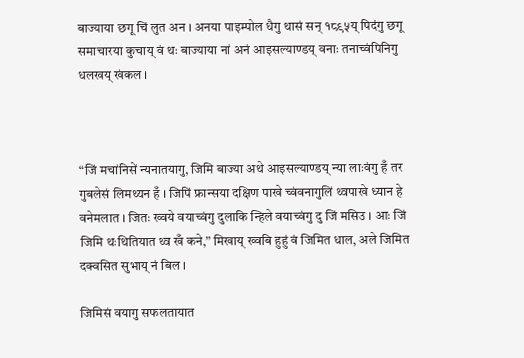बाज्याया छगू चिं लुत अन । अनया पाइम्पोल धैगु थासं सन् १८९५य् पिदंगु छगू समाचारया कुचाय् वं थः बाज्याया नां अनं आइसल्याण्डय् वनाः तनाच्वंपिनिगु धलखय् खंकल ।



“जिं मचांनिसें न्यनातयागु, जिमि बाज्या अथे आइसल्याण्डय् न्या लाःवंगु हँ तर गुबलेसं लिमथ्यन हँ । जिपिं फ्रान्सया दक्षिण पाखे च्वंवनागुलिं थ्वपाखे ध्यान हे वनेमलात । जितः ख्वये वयाच्वंगु दुलाकि न्हिले वयाच्वंगु दु जिं मसिउ । आः जिं जिमि थःथितियात थ्व खँ कने,” मिखाय् ख्वबि हुहुं वं जिमित धाल, अले जिमित दक्वसित सुभाय् नं बिल ।

जिमिसं वयागु सफलतायात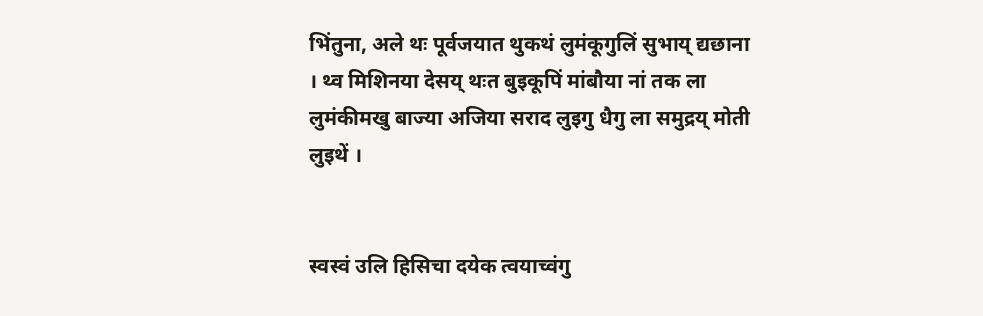भिंतुना, अले थः पूर्वजयात थुकथं लुमंकूगुलिं सुभाय् द्यछाना । थ्व मिशिनया देसय् थःत बुइकूपिं मांबौया नां तक ला लुमंकीमखु बाज्या अजिया सराद लुइगु धैगु ला समुद्रय् मोती लुइथें ।


स्वस्वं उलि हिसिचा दयेक त्वयाच्वंगु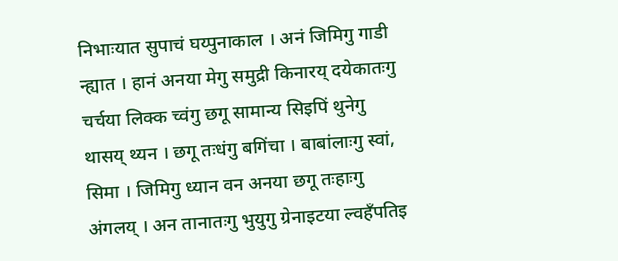निभाःयात सुपाचं घय्पुनाकाल । अनं जिमिगु गाडी न्ह्यात । हानं अनया मेगु समुद्री किनारय् दयेकातःगु चर्चया लिक्क च्वंगु छगू सामान्य सिइपिं थुनेगु थासय् थ्यन । छगू तःधंगु बगिंचा । बाबांलाःगु स्वां, सिमा । जिमिगु ध्यान वन अनया छगू तःहाःगु अंगलय् । अन तानातःगु भुयुगु ग्रेनाइटया ल्वहँपतिइ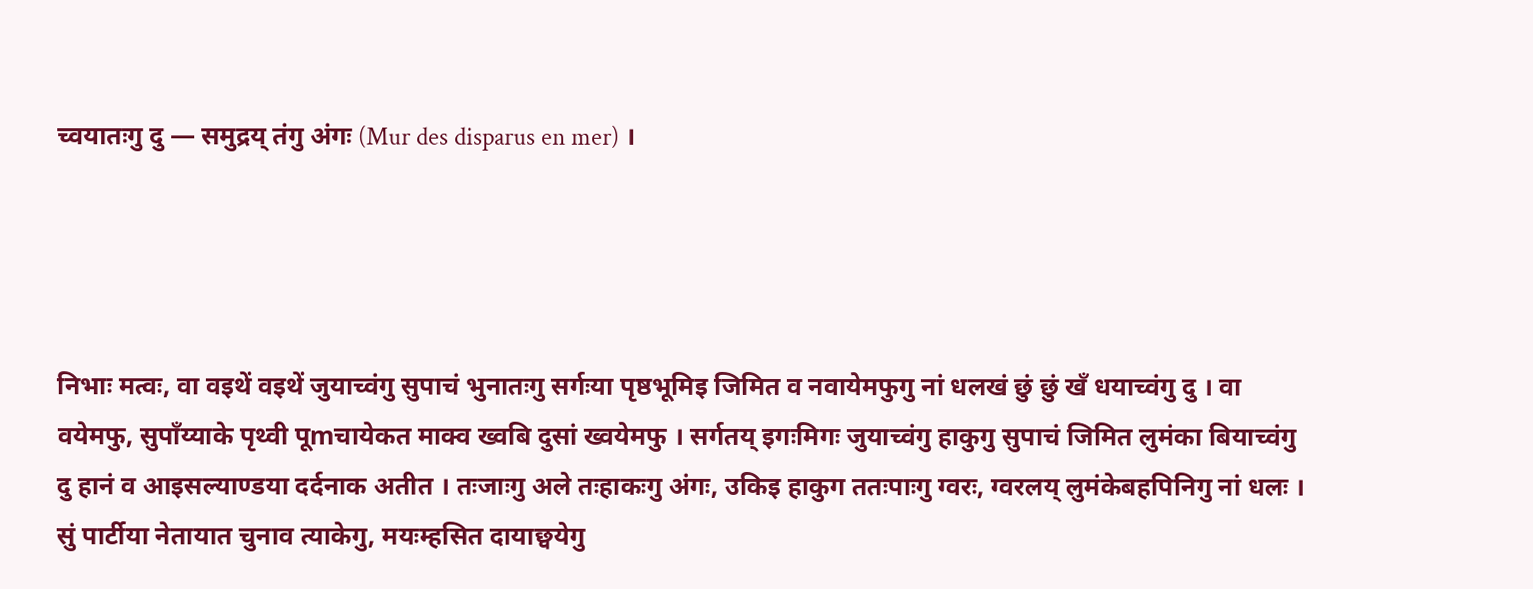च्वयातःगु दु — समुद्रय् तंगु अंगः (Mur des disparus en mer) ।




निभाः मत्वः, वा वइथें वइथें जुयाच्वंगु सुपाचं भुनातःगु सर्गःया पृष्ठभूमिइ जिमित व नवायेमफुगु नां धलखं छुं छुं खँ धयाच्वंगु दु । वा वयेमफु, सुपाँय्याके पृथ्वी पूmचायेकत माक्व ख्वबि दुसां ख्वयेमफु । सर्गतय् इगःमिगः जुयाच्वंगु हाकुगु सुपाचं जिमित लुमंका बियाच्वंगु दु हानं व आइसल्याण्डया दर्दनाक अतीत । तःजाःगु अले तःहाकःगु अंगः, उकिइ हाकुग ततःपाःगु ग्वरः, ग्वरलय् लुमंकेबहपिनिगु नां धलः । सुं पार्टीया नेतायात चुनाव त्याकेगु, मयःम्हसित दायाछ्वयेगु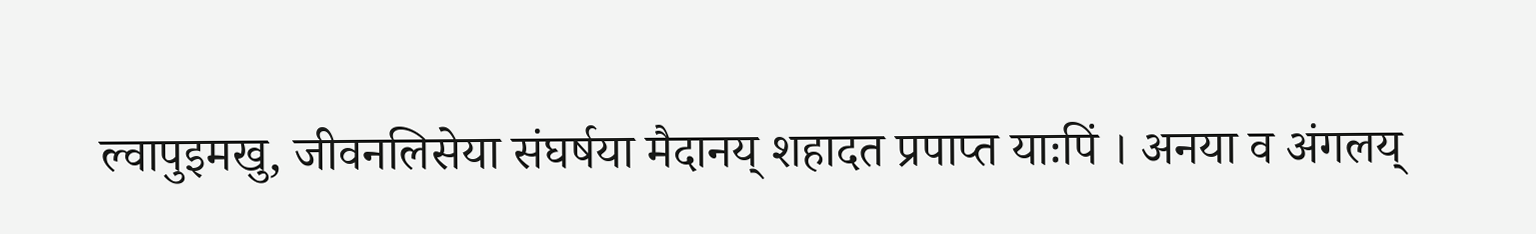ल्वापुइमखु, जीवनलिसेया संघर्षया मैदानय् शहादत प्रपाप्त याःपिं । अनया व अंगलय्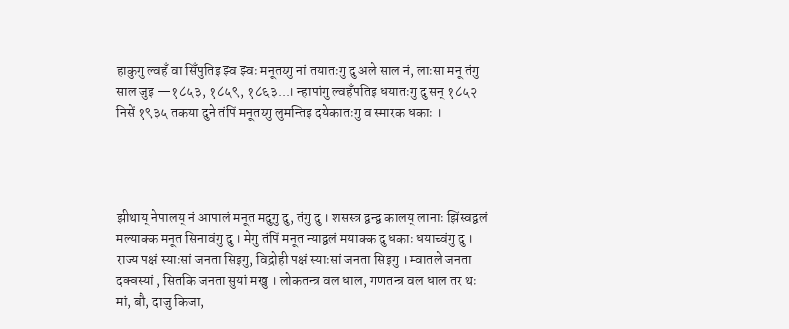हाकुगु ल्वहँ वा सिँपुतिइ झ्व झ्वः मनूतय्गु नां तयातःगु दु अले साल नं, लाःसा मनू तंगु साल जुइ —१८५३, १८५९, १८६३...। न्हापांगु ल्वहँपतिइ धयातःगु दु सन् १८५२ निसें १९३५ तकया दुने तंपिं मनूतय्गु लुमन्तिइ दयेकातःगु व स्मारक धकाः ।




झीथाय् नेपालय् नं आपालं मनूत मदुगु दु, तंगु दु । शसस्त्र द्वन्द्व कालय् लानाः झिंस्वद्वलं मल्याक्क मनूत सिनावंगु दु । मेगु तंपिं मनूत न्याद्वलं मयाक्क दु धकाः धयाच्वंगु दु । राज्य पक्षं स्याःसां जनता सिइगु, विद्रोही पक्षं स्याःसां जनता सिइगु । म्वातले जनता दक्वस्यां , सितकि जनता सुयां मखु । लोकतन्त्र वल धाल, गणतन्त्र वल धाल तर थः मां, बौ, दाजु किजा,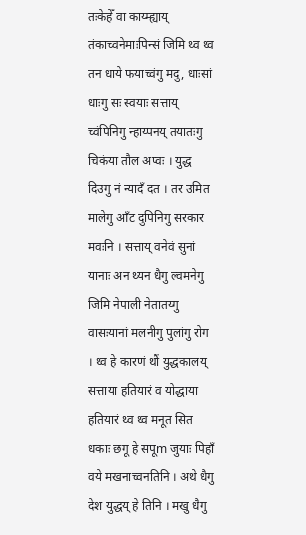तःकेहेँ वा काय्म्ह्याय् तंकाच्वनेमाःपिन्सं जिमि थ्व थ्व तन धाये फयाच्वंगु मदु, धाःसां धाःगु सः स्वयाः सत्ताय् च्वंपिनिगु न्हाय्पनय् तयातःगु चिकंया तौल अप्वः । युद्ध दिउगु नं न्यादँ दत । तर उमित मालेगु आँट दुपिनिगु सरकार मवःनि । सत्ताय् वनेवं सुनां यानाः अन थ्यन धैगु ल्वमनेगु जिमि नेपाली नेतातय्गु वासःयानां मलनीगु पुलांगु रोग । थ्व हे कारणं थौं युद्धकालय् सत्ताया हतियारं व योद्धाया हतियारं थ्व थ्व मनूत सित धकाः छगू हे सपूm जुयाः पिहाँ वये मखनाच्वनतिनि । अथे धैगु देश युद्धय् हे तिनि । मखु धैगु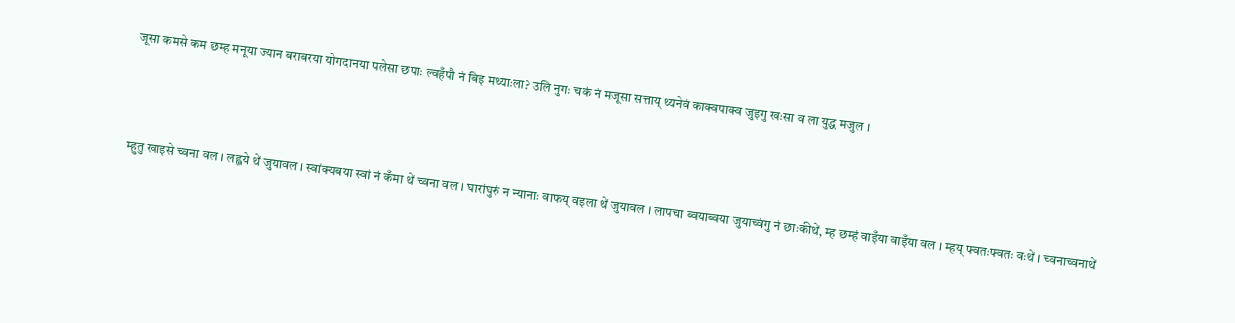जूसा कमसे कम छम्ह मनूया ज्यान बराबरया योगदानया पलेसा छपाः ल्वहँपौ नं बिइ मथ्याःला? उलि नुगः चकं नं मजूसा सत्ताय् थ्यनेवं काक्वपाक्व जुइगु खःसा व ला युद्ध मजुल ।



म्हुतु खाइसे च्वना वल । लह्वये थें जुयावल । स्वांक्यबया स्वां नं कँमा थें च्वना वल । घारांघुरुं न न्यानाः वाफय् वइला थें जुयावल । लापचा ब्वयाब्वया जुयाच्वंगु नं छाःकीथें, म्ह छम्हं वाइँया वाइँया वल । म्हय् फ्वतःफ्वतः वःथें । च्वनाच्वनाथें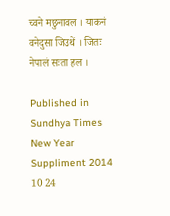च्वने मछुनावल । याकनं वनेदुसा जिउथें । जितः नेपालं सःता हल ।

Published in Sundhya Times New Year Suppliment 2014 10 24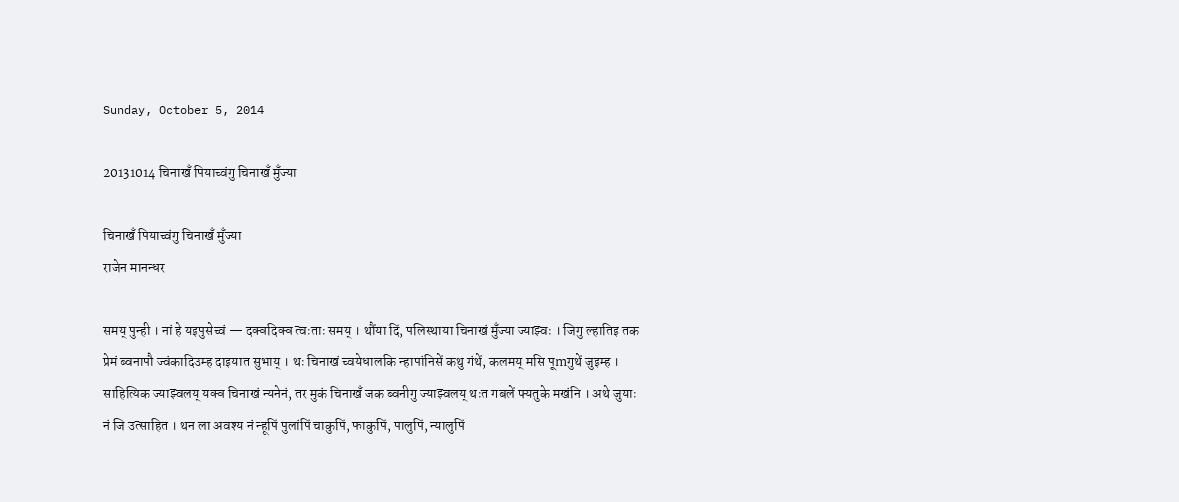Sunday, October 5, 2014

20131014 चिनाखँ पियाच्वंगु चिनाखँ मुँज्या

चिनाखँ पियाच्वंगु चिनाखँ मुँज्या
राजेन मानन्धर

समय् पुन्ही । नां हे यइपुसेच्वं — दक्वदिक्व त्वःताः समय् । थौंया दिं, पलिस्थाया चिनाखं मुँज्या ज्याझ्वः । जिगु ल्हातिइ तक प्रेमं ब्वनापौ ज्वंकादिउम्ह दाइयात सुभाय् । थः चिनाखं च्वयेधालकि न्हापांनिसें कथु गंथें, कलमय् मसि पूmगुथें जुइम्ह । साहित्यिक ज्याझ्वलय् यक्व चिनाखं न्यनेनं, तर मुकं चिनाखँ जक ब्वनीगु ज्याझ्वलय् थःत गबलें फ्यतुके मखंनि । अथे जुयाः नं जि उत्साहित । थन ला अवश्य नं न्हूपिं पुलांपिं चाकुपिं, फाकुपिं, पालुपिं, न्यालुपिं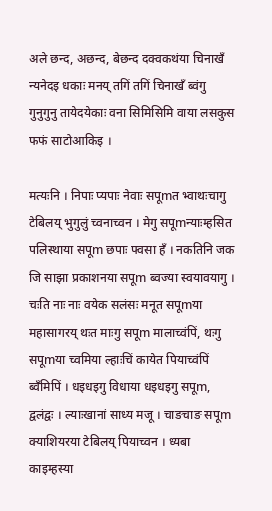अले छन्द, अछन्द, बेछन्द दक्वकथंया चिनाखँ न्यनेदइ धकाः मनय् तगिं तगिं चिनाखँ ब्वंगु गुनुगुनु तायेदयेकाः वना सिमिसिमि वाया लसकुस फफं साटोआकिइ ।

मत्यःनि । निपाः प्यपाः नेवाः सपूmत भ्वाथःचागु टेबिलय् भुगुलुं च्वनाच्वन । मेगु सपूmन्याःम्हसित पलिस्थाया सपूm छपाः फ्वसा हँ । नकतिनि जक जि साझा प्रकाशनया सपूm ब्वज्या स्वयावयागु । चःति नाः नाः वयेक सलंसः मनूत सपूmया महासागरय् थःत माःगु सपूm मालाच्वंपिं, थःगु सपूmया च्वमिया ल्हाःचिं कायेत पियाच्वंपिं ब्वँमिपिं । धइधइगु विधाया धइधइगु सपूm, द्वलंद्वः । ल्याःखानां साध्य मजू । चाङचाङ सपूm क्याशियरया टेबिलय् पियाच्वन । ध्यबा काइम्हस्या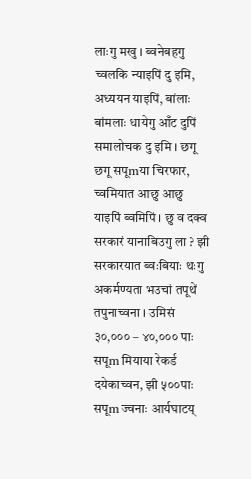लाःगु मखु । ब्वनेबहगु च्वलकि न्याइपिं दु इमि, अध्ययन याइपिं, बांलाः बांमलाः धायेगु आँट दुपिं समालोचक दु इमि । छगू छगू सपूmया चिरफार, च्वमियात आछु आछु याइपिं ब्वमिपिं । छु व दक्व सरकारं यानाबिउगु ला ? झी सरकारयात ब्वःबियाः थःगु अकर्मण्यता भउचां तपूथें तपुनाच्वना । उमिसं ३०,००० – ४०,००० पाः सपूm मियाया रेकर्ड दयेकाच्वन, झी ५००पाः सपूm ज्वनाः आर्यघाटय्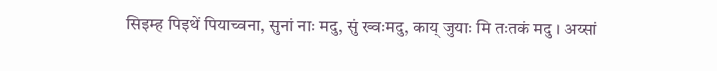सिइम्ह पिइथें पियाच्वना, सुनां नाः मदु, सुं ख्वःमदु, काय् जुयाः मि तःतकं मदु । अय्सां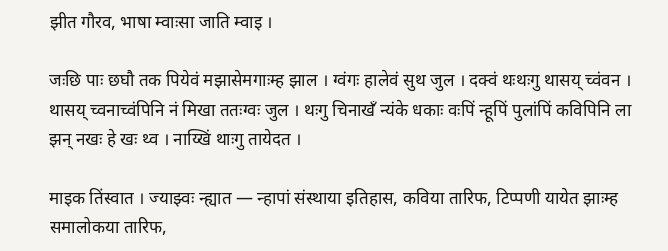झीत गौरव, भाषा म्वाःसा जाति म्वाइ ।

जःछि पाः छघौ तक पियेवं मझासेमगाःम्ह झाल । ग्वंगः हालेवं सुथ जुल । दक्वं थःथःगु थासय् च्वंवन । थासय् च्वनाच्वंपिनि नं मिखा ततःग्वः जुल । थःगु चिनाखँ न्यंके धकाः वःपिं न्हूपिं पुलांपिं कविपिनि ला झन् नखः हे खः थ्व । नाय्खिं थाःगु तायेदत ।

माइक तिंस्वात । ज्याझ्वः न्ह्यात — न्हापां संस्थाया इतिहास, कविया तारिफ, टिप्पणी यायेत झाःम्ह समालोकया तारिफ,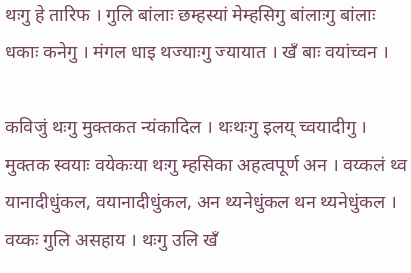थःगु हे तारिफ । गुलि बांलाः छम्हस्यां मेम्हसिगु बांलाःगु बांलाः धकाः कनेगु । मंगल धाइ थज्याःगु ज्यायात । खँ बाः वयांच्वन ।

कविजुं थःगु मुक्तकत न्यंकादिल । थःथःगु इलय् च्वयादीगु । मुक्तक स्वयाः वयेकःया थःगु म्हसिका अहत्वपूर्ण अन । वय्कलं थ्व यानादीधुंकल, वयानादीधुंकल, अन थ्यनेधुंकल थन थ्यनेधुंकल । वय्कः गुलि असहाय । थःगु उलि खँ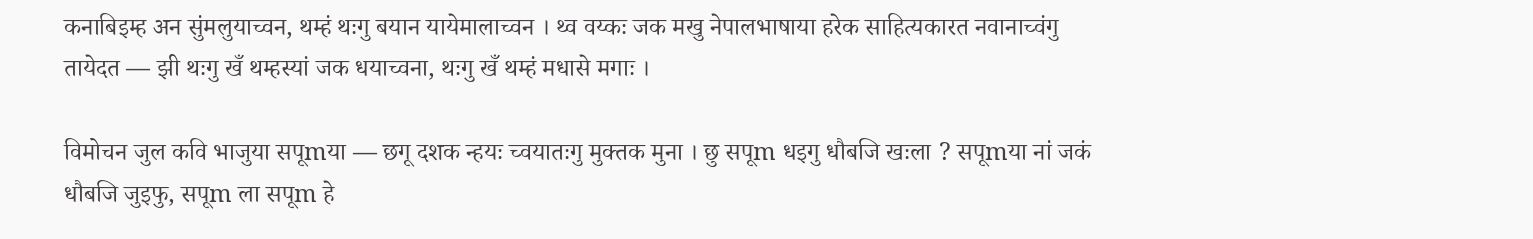कनाबिइम्ह अन सुंमलुयाच्वन, थम्हं थःगु बयान यायेमालाच्वन । थ्व वय्कः जक मखु नेपालभाषाया हरेक साहित्यकारत नवानाच्वंगु तायेदत — झी थःगु खँ थम्हस्यां जक धयाच्वना, थःगु खँ थम्हं मधासे मगाः ।

विमोचन जुल कवि भाजुया सपूmया — छगू दशक न्हयः च्वयातःगु मुक्तक मुना । छु सपूm धइगु धौबजि खःला ? सपूmया नां जकं धौबजि जुइफु, सपूm ला सपूm हे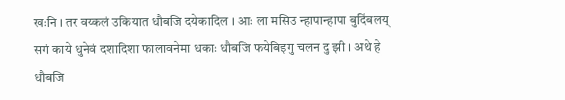खःनि । तर वय्कलं उकियात धौबजि दयेकादिल । आः ला मसिउ न्हापान्हापा बुदिंबलय् सगं काये धुनेवं दशादिशा फालावनेमा धकाः धौबजि फयेबिइगु चलन दु झी । अथे हे धौबजि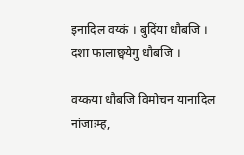इनादिल वय्कं । बुदिंया धौबजि । दशा फालाछ्वयेगु धौबजि ।

वय्कया धौबजि विमोचन यानादिल नांजाःम्ह,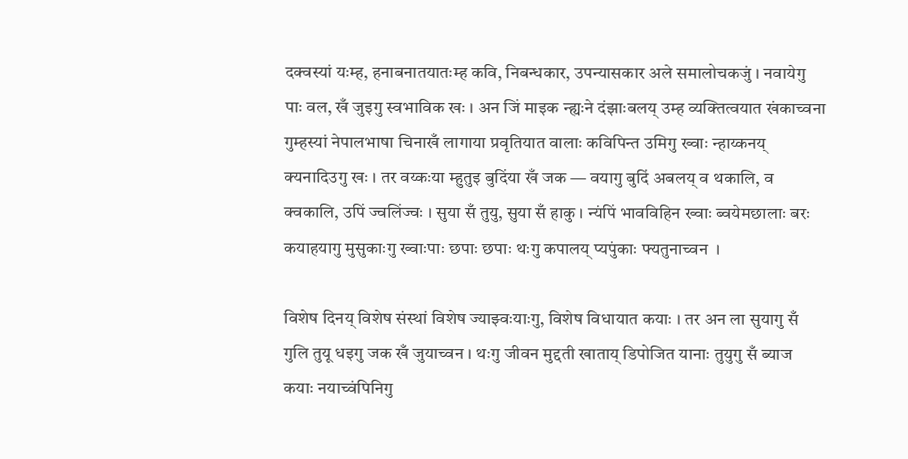दक्वस्यां यःम्ह, हनाबनातयातःम्ह कवि, निबन्धकार, उपन्यासकार अले समालोचकजुं । नवायेगु पाः वल, खँ जुइगु स्वभाविक खः । अन जिं माइक न्ह्यःने दंझाःबलय् उम्ह व्यक्तित्वयात खंकाच्वना गुम्हस्यां नेपालभाषा चिनाखँ लागाया प्रवृतियात वालाः कविपिन्त उमिगु ख्वाः न्हाय्कनय् क्यनादिउगु खः । तर वय्कःया म्हुतुइ बुदिंया खँ जक — वयागु बुदिं अबलय् व थकालि, व क्वकालि, उपिं ज्वलिंज्वः । सुया सँ तुयु, सुया सँ हाकु । न्यंपिं भावविहिन ख्वाः ब्वयेमछालाः बरः कयाहयागु मुसुकाःगु ख्वाःपाः छपाः छपाः थःगु कपालय् प्यपुंकाः फ्यतुनाच्वन  ।

विशेष दिनय् विशेष संस्थां विशेष ज्याझ्वःयाःगु, विशेष विधायात कयाः । तर अन ला सुयागु सँ गुलि तुयू धइगु जक खँ जुयाच्वन । थःगु जीवन मुद्दती खाताय् डिपोजित यानाः तुयुगु सँ ब्याज कयाः नयाच्वंपिनिगु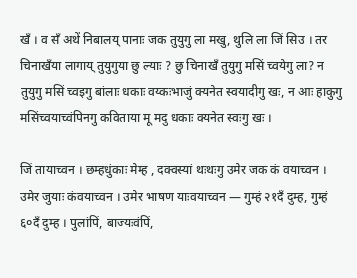खँ । व सँ अथें निबालय् पानाः जक तुयुगु ला मखु, थुलि ला जिं सिउ । तर चिनाखँया लागाय् तुयुगुया छु ल्याः ? छु चिनाखँ तुयुगु मसिं च्वयेगु ला? न तुयुगु मसिं च्वइगु बांलाः धकाः वय्कःभाजुं क्यनेत स्वयादीगु खः, न आः हाकुगु मसिंच्वयाच्वंपिनगु कविताया मू मदु धकाः क्यनेत स्वःगु खः ।

जिं तायाच्वन । छम्हधुंकाः मेम्ह , दक्वस्यां थःथःगु उमेर जक कं वयाच्वन । उमेर जुयाः कंवयाच्वन । उमेर भाषण याःवयाच्वन — गुम्हं २१दँ दुम्ह, गुम्हं ६०दँ दुम्ह । पुलांपिं, बाज्यःवंपिं,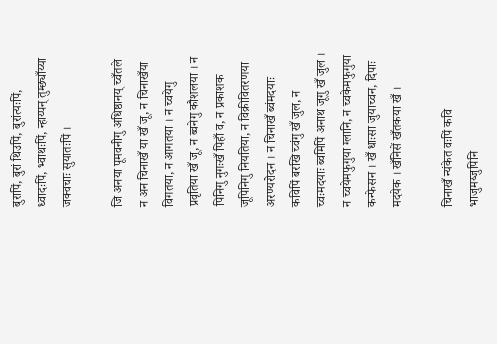बुरापिं, बुरां थिउपिं, बुरांत्यःपिं, ध्वादःपिं, भ्वाथःपिं, न्हाय्पन् तुम्छ्याँय्या जक्वचाः सुयातःपिं ।

जि अनया पूमवनीगु अधिष्ठानय् च्वँतले न अन चिनाखँ या खँ जू, न चिनाखँया विगतया, न आगतया । न च्वयेगु प्रवृतिया खँ जू, न ब्वनेगु कौशलया । न पिनिगु नुगःखँ पिहाँ व, न प्रकाशक जूपिनिगु नियतिया, न विक्रीवितरणया अरण्यरोदन । न चिनाखँ ब्वंमदयाः कविपिं बरखि च्वंगु खँ जुल, न च्वःमदयाः ब्वमिपिं अनाथ जूगु खँ जुल । न च्वयेमफुगुया ग्लानि, न च्वकेमफुगुया कन्फेसन । खँ धाःसा जुयाच्वन, दिपाः मदयेक । खँनिसें खँतकया खँ ।

चिनाखँ न्यंकेत वःपिं कवि भाजुमय्जुपिनि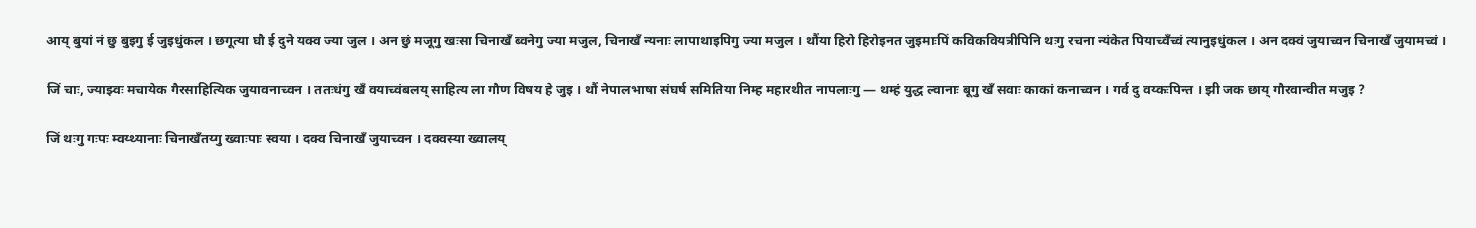आय् बुयां नं छु बुइगु ई जुइधुंकल । छगूत्या घौ ई दुने यक्व ज्या जुल । अन छुं मजूगु खःसा चिनाखँ ब्वनेगु ज्या मजुल, चिनाखँ न्यनाः लापाथाइपिगु ज्या मजुल । थौंया हिरो हिरोइनत जुइमाःपिं कविकवियत्रीपिनि थःगु रचना न्यंकेत पियाच्वँच्वं त्यानुइधुंकल । अन दक्वं जुयाच्वन चिनाखँ जुयामच्वं ।

जिं चाः, ज्याझ्वः मचायेक गैरसाहित्यिक जुयावनाच्वन । ततःधंगु खँ वयाच्वंबलय् साहित्य ला गौण विषय हे जुइ । थौं नेपालभाषा संघर्ष समितिया निम्ह महारथीत नापलाःगु — थम्हं युद्ध ल्वानाः बूगु खँ सवाः काकां कनाच्वन । गर्व दु वय्कःपिन्त । झी जक छाय् गौरवान्वीत मजुइ ?

जिं थःगु गःपः म्वय्थ्यानाः चिनाखँतय्गु ख्वाःपाः स्वया । दक्व चिनाखँ जुयाच्वन । दक्वस्या ख्वालय्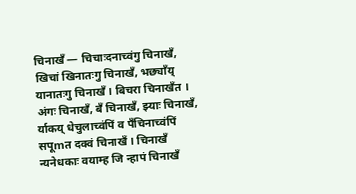चिनाखँ — चिचाःदनाच्वंगु चिनाखँ, खिचां खिनातःगु चिनाखँ, भछ्याँय् यानातःगु चिनाखँ । बिचरा चिनाखँत । अंगः चिनाखँ, बँ चिनाखँ, झ्याः चिनाखँ, र्याकय् धेचुलाच्वंपिं व पँचिनाच्वंपिं सपूmत दक्वं चिनाखँ । चिनाखँ न्यनेधकाः वयाम्ह जि न्हापं चिनाखँ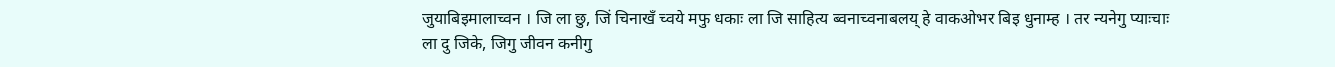जुयाबिइमालाच्वन । जि ला छु, जिं चिनाखँ च्वये मफु धकाः ला जि साहित्य ब्वनाच्वनाबलय् हे वाकओभर बिइ धुनाम्ह । तर न्यनेगु प्याःचाः ला दु जिके, जिगु जीवन कनीगु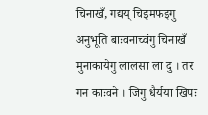चिनाखँ, गद्यय् चिइमफइगु अनुभूति बाःवनाच्वंगु चिनाखँ मुनाकायेगु लालसा ला दु । तर गन काःवने । जिगु धैर्यया खिपः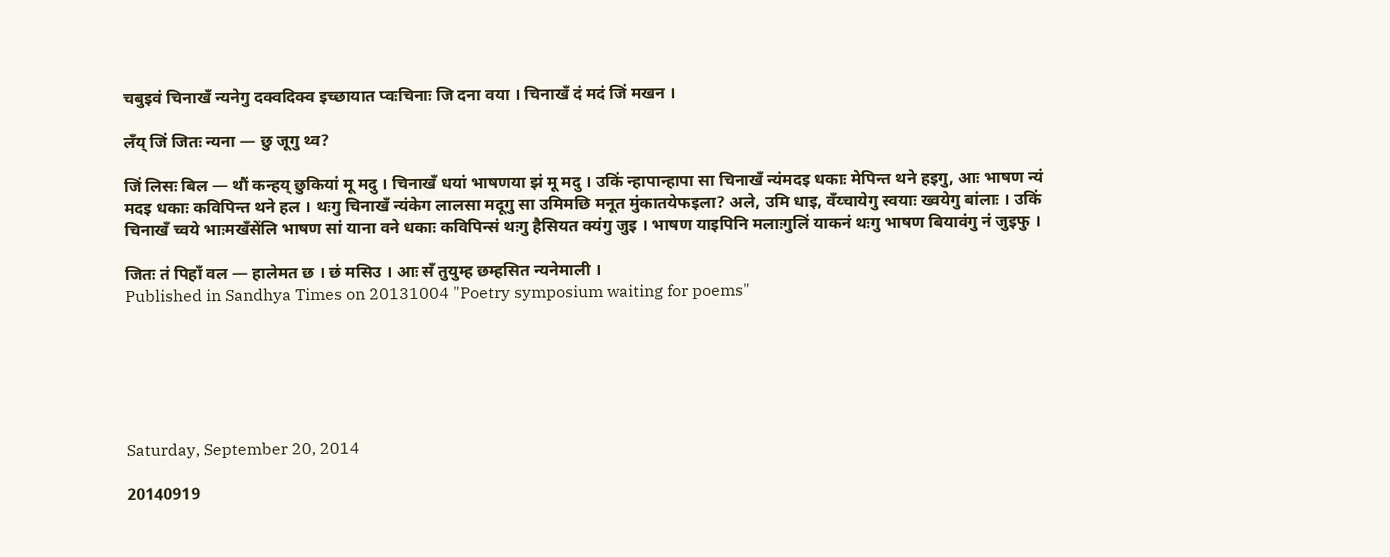चबुइवं चिनाखँ न्यनेगु दक्वदिक्व इच्छायात प्वःचिनाः जि दना वया । चिनाखँ दं मदं जिं मखन ।

लँय् जिं जितः न्यना — छु जूगु थ्व?

जिं लिसः बिल — थौं कन्हय् छुकियां मू मदु । चिनाखँ धयां भाषणया झं मू मदु । उकिं न्हापान्हापा सा चिनाखँ न्यंमदइ धकाः मेपिन्त थने हइगु, आः भाषण न्यं मदइ धकाः कविपिन्त थने हल । थःगु चिनाखँ न्यंकेग लालसा मदूगु सा उमिमछि मनूत मुंकातयेफइला? अले, उमि धाइ, वँय्चायेगु स्वयाः ख्वयेगु बांलाः । उकिं चिनाखँ च्वये भाःमखँसेंलि भाषण सां याना वने धकाः कविपिन्सं थःगु हैसियत क्यंगु जुइ । भाषण याइपिनि मलाःगुलिं याकनं थःगु भाषण बियावंगु नं जुइफु ।

जितः तं पिहाँ वल — हालेमत छ । छं मसिउ । आः सँ तुयुम्ह छम्हसित न्यनेमाली ।
Published in Sandhya Times on 20131004 "Poetry symposium waiting for poems"






Saturday, September 20, 2014

20140919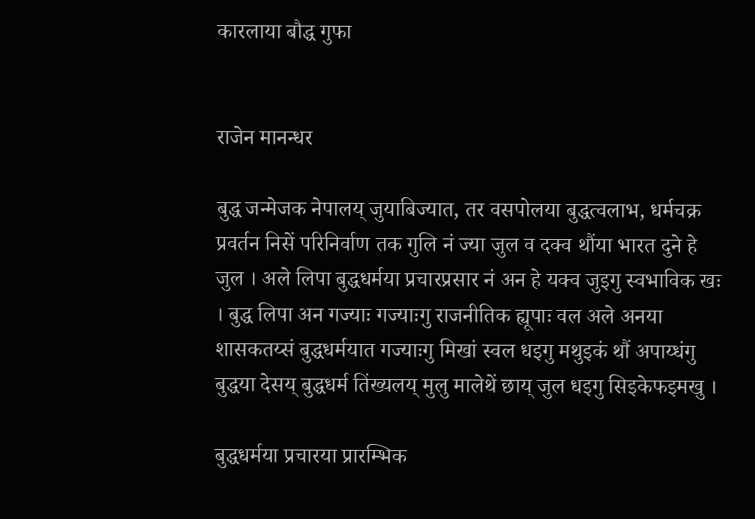कारलाया बौद्ध गुफा


राजेन मानन्धर

बुद्ध जन्मेजक नेपालय् जुयाबिज्यात, तर वसपोलया बुद्धत्वलाभ, धर्मचक्र प्रवर्तन निसें परिनिर्वाण तक गुलि नं ज्या जुल व दक्व थौंया भारत दुने हे जुल । अले लिपा बुद्धधर्मया प्रचारप्रसार नं अन हे यक्व जुइगु स्वभाविक खः । बुद्ध लिपा अन गज्याः गज्याःगु राजनीतिक ह्यूपाः वल अले अनया शासकतय्सं बुद्धधर्मयात गज्याःगु मिखां स्वल धइगु मथुइकं थौं अपाय्धंगु बुद्धया देसय् बुद्धधर्म तिंख्यलय् मुलु मालेथें छाय् जुल धइगु सिइकेफइमखु ।

बुद्धधर्मया प्रचारया प्रारम्भिक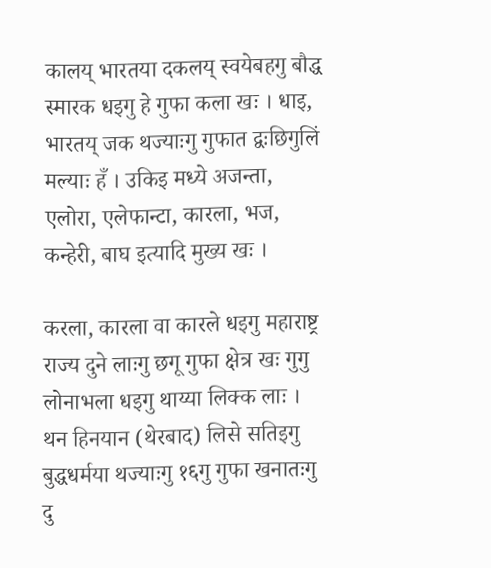कालय् भारतया दकलय् स्वयेबहगु बौद्ध स्मारक धइगु हे गुफा कला खः । धाइ, भारतय् जक थज्याःगु गुफात द्वःछिगुलिं मल्याः हँ । उकिइ मध्ये अजन्ता, एलोरा, एलेफान्टा, कारला, भज, कन्हेरी, बाघ इत्यादि मुख्य खः ।

करला, कारला वा कारले धइगु महाराष्ट्र राज्य दुने लाःगु छगू गुफा क्षेत्र खः गुगु लोनाभला धइगु थाय्या लिक्क लाः । थन हिनयान (थेरबाद) लिसे सतिइगु बुद्धधर्मया थज्याःगु १६गु गुफा खनातःगु दु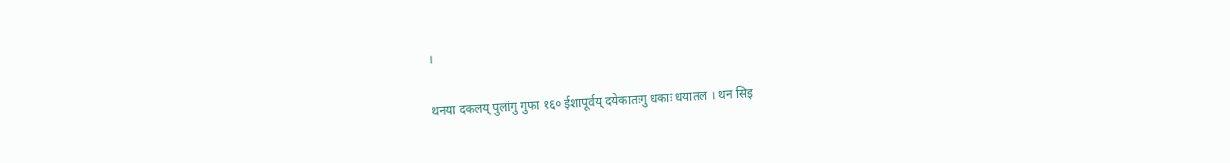।

थनया दकलय् पुलांगु गुफा १६० ईशापूर्वय् दयेकातःगु धकाः धयातल । थन सिइ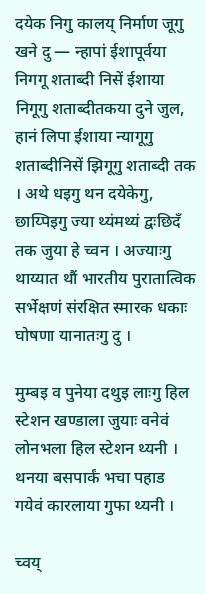दयेक निगु कालय् निर्माण जूगु खने दु — न्हापां ईशापूर्वया निगगू शताब्दी निसें ईशाया निगूगु शताब्दीतकया दुने जुल, हानं लिपा ईशाया न्यागूगु शताब्दीनिसें झिगूगु शताब्दी तक । अथे धइगु थन दयेकेगु, छाय्पिइगु ज्या थ्यंमथ्यं द्वःछिदँ तक जुया हे च्वन । अज्याःगु थाय्यात थौं भारतीय पुरातात्विक सर्भेक्षणं संरक्षित स्मारक धकाः घोषणा यानातःगु दु ।

मुम्बइ व पुनेया दथुइ लाःगु हिल स्टेशन खण्डाला जुयाः वनेवं लोनभला हिल स्टेशन थ्यनी । थनया बसपार्कं भचा पहाड गयेवं कारलाया गुफा थ्यनी ।

च्वय्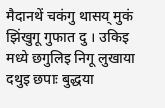मैदानथें चकंगु थासय् मुकं झिंखुगू गुफात दु । उकिइ मध्ये छगुलिइ निगू लुखाया दथुइ छपाः बुद्धया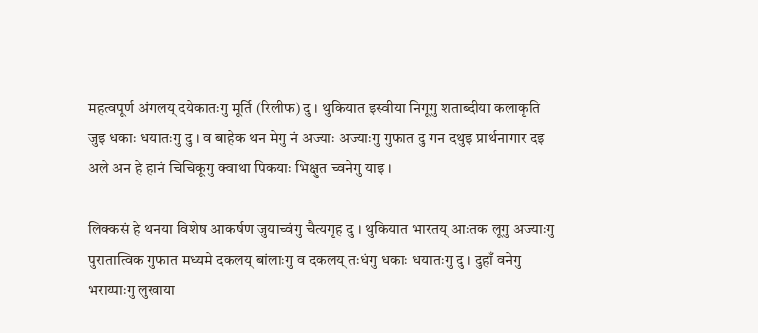महत्वपूर्ण अंगलय् दयेकातःगु मूर्ति (रिलीफ) दु । थुकियात इस्वीया निगूगु शताब्दीया कलाकृति जुइ धकाः धयातःगु दु । व बाहेक थन मेगु नं अज्याः अज्याःगु गुफात दु गन दथुइ प्रार्थनागार दइ अले अन हे हानं चिचिकूगु क्वाथा पिकयाः भिक्षुत च्वनेगु याइ ।

लिक्कसं हे थनया विशेष आकर्षण जुयाच्वंगु चैत्यगृह दु । थुकियात भारतय् आःतक लूगु अज्याःगु पुरातात्विक गुफात मध्यमे दकलय् बांलाःगु व दकलय् तःधंगु धकाः धयातःगु दु । दुहाँ वनेगु भराय्पाःगु लुखाया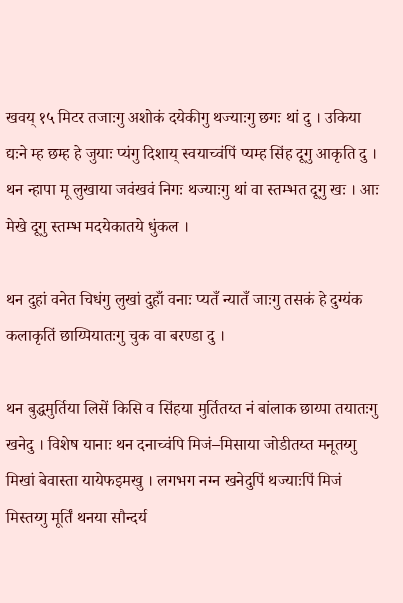खवय् १५ मिटर तजाःगु अशोकं दयेकीगु थज्याःगु छगः थां दु । उकिया द्यःने म्ह छम्ह हे जुयाः प्यंगु दिशाय् स्वयाच्वंपिं प्यम्ह सिंह दूगु आकृति दु । थन न्हापा मू लुखाया जवंखवं निगः थज्याःगु थां वा स्तम्भत दूगु खः । आः मेखे दूगु स्तम्भ मदयेकातये धुंकल ।

थन दुहां वनेत चिधंगु लुखां दुहाँ वनाः प्यतँ न्यातँ जाःगु तसकं हे दुग्यंक कलाकृतिं छाय्पियातःगु चुक वा बरण्डा दु ।

थन बुद्धमुर्तिया लिसें किसि व सिंहया मुर्तितय्त नं बांलाक छाय्पा तयातःगु खनेदु । विशेष यानाः थन दनाच्वंपि मिजं–मिसाया जोडीतय्त मनूतय्गु मिखां बेवास्ता यायेफइमखु । लगभग नग्न खनेदुपिं थज्याःपिं मिजं मिस्तय्गु मूर्तिं थनया सौन्दर्य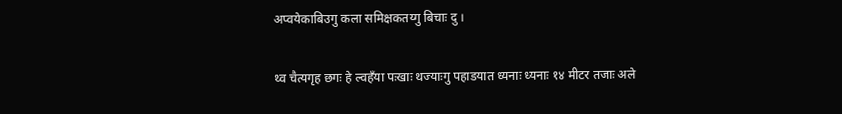अप्वयेकाबिउगु कला समिक्षकतय्गु बिचाः दु ।

थ्व चैत्यगृह छगः हे ल्वहँया पःखाः थज्याःगु पहाडयात ध्यनाः ध्यनाः १४ मीटर तजाः अले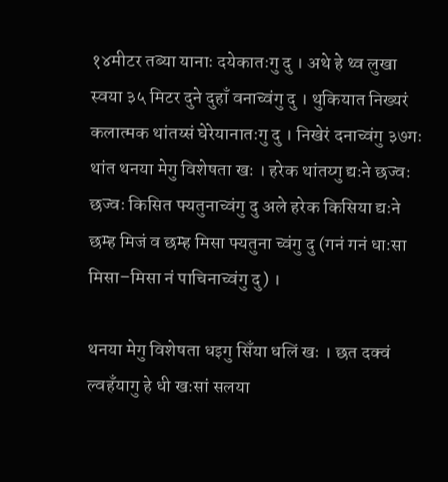१४मीटर तब्या यानाः दयेकातःगु दु । अथे हे थ्व लुखा स्वया ३५ मिटर दुने दुहाँ वनाच्वंगु दु । थुकियात निख्यरं कलात्मक थांतय्सं घेरेयानातःगु दु । निखेरं दनाच्वंगु ३७गः थांत थनया मेगु विशेषता खः । हरेक थांतय्गु द्यःने छज्वः छज्वः किसित फ्यतुनाच्वंगु दु अले हरेक किसिया द्यःने छम्ह मिजं व छम्ह मिसा फ्यतुना च्वंगु दु (गनं गनं धाःसा मिसा–मिसा नं पाचिनाच्वंगु दु) ।

थनया मेगु विशेषता धइगु सिँया धलिं खः । छत दक्वं ल्वहँयागु हे धी खःसां सलया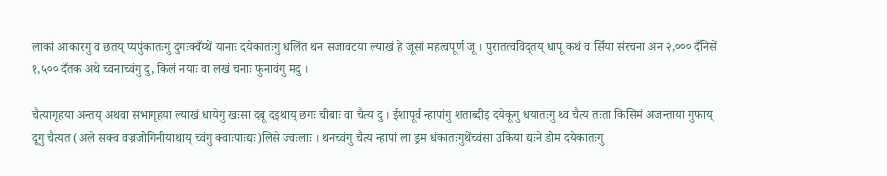लाकां आकारगु व छतय् प्यपुंकातःगु दुगःक्वँय्थें यानाः दयेकातःगु धलिंत थन सजावटया ल्याखं हे जूसां महत्वपूर्ण जू । पुरातत्वविद्तय् धापू कथं व सिँया संरचना अन २,००० दँनिसें १,५०० दँतक अथे च्वनाच्वंगु दु, किलं नयाः वा लखं चनाः फुनावंगु मदु ।

चैत्यागृहया अन्तय् अथवा सभागृहया ल्याखं धायेगु खःसा दबू दइथाय् छगः चीबाः वा चैत्य दु । ईशापूर्व न्हापांगु शताब्दीइ दयेकूगु धयातःगु थ्व चैत्य तःता किसिमं अजन्ताया गुफाय् दूगु चैत्यत (अले सक्व वज्रजोगिनीयाथाय् च्वंगु क्वाःपाःद्यः)लिसे ज्वःलाः । थनच्वंगु चैत्य न्हापां ला ड्रम धंकातःगुथेंच्वंसा उकिया द्यःने डोम दयेकातःगु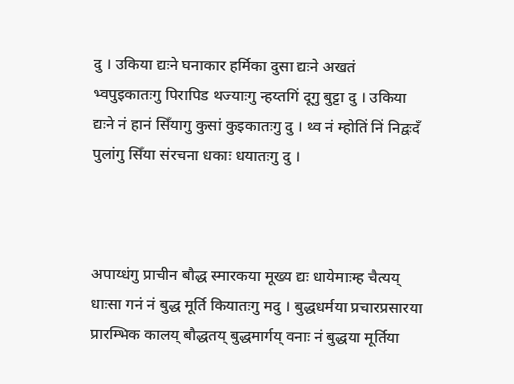दु । उकिया द्यःने घनाकार हर्मिका दुसा द्यःने अखतं भ्वपुइकातःगु पिरापिड थज्याःगु न्हय्तगिं दूगु बुट्टा दु । उकिया द्यःने नं हानं सिँयागु कुसां कुइकातःगु दु । थ्व नं म्होतिं निं निद्वःदँ पुलांगु सिँया संरचना धकाः धयातःगु दु ।



अपाय्धंगु प्राचीन बौद्ध स्मारकया मूख्य द्यः धायेमाःम्ह चैत्यय् धाःसा गनं नं बुद्ध मूर्ति कियातःगु मदु । बुद्धधर्मया प्रचारप्रसारया प्रारम्भिक कालय् बौद्धतय् बुद्धमार्गय् वनाः नं बुद्धया मूर्तिया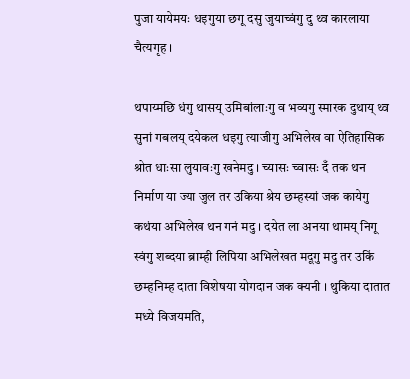पुजा यायेमयः धइगुया छगू दसु जुयाच्वंगु दु थ्व कारलाया चैत्यगृह ।

थपाय्मछि धंगु थासय् उमिबांलाःगु व भव्यगु स्मारक दुथाय् थ्व सुनां गबलय् दयेकल धइगु त्याजीगु अभिलेख वा ऐतिहासिक श्रोत धाःसा लुयावःगु खनेमदु । च्यासः च्वासः दँ तक थन निर्माण या ज्या जुल तर उकिया श्रेय छम्हस्यां जक कायेगु कथंया अभिलेख थन गनं मदु । दयेत ला अनया थामय् निगू स्वंगु शब्दया ब्राम्ही लिपिया अभिलेखत मदूगु मदु तर उकिं छम्हनिम्ह दाता विशेषया योगदान जक क्यनी । थुकिया दातात मध्ये विजयमति,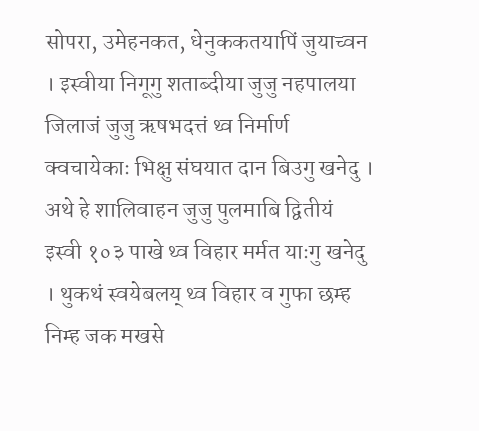सोपरा, उमेहनकत, धेनुककतयापिं जुयाच्वन । इस्वीया निगूगु शताब्दीया जुजु नहपालया जिलाजं जुजु ऋषभदत्तं थ्व निर्मार्ण क्वचायेकाः भिक्षु संघयात दान बिउगु खनेदु । अथे हे शालिवाहन जुजु पुलमाबि द्वितीयं इस्वी १०३ पाखे थ्व विहार मर्मत याःगु खनेदु । थुकथं स्वयेबलय् थ्व विहार व गुफा छम्ह निम्ह जक मखसे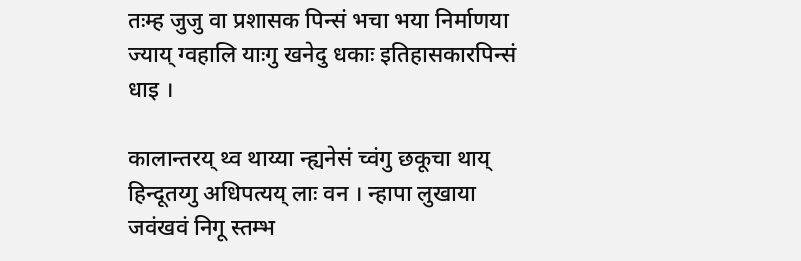तःम्ह जुजु वा प्रशासक पिन्सं भचा भया निर्माणया ज्याय् ग्वहालि याःगु खनेदु धकाः इतिहासकारपिन्सं धाइ ।

कालान्तरय् थ्व थाय्या न्ह्यनेसं च्वंगु छकूचा थाय् हिन्दूतय्गु अधिपत्यय् लाः वन । न्हापा लुखाया जवंखवं निगू स्तम्भ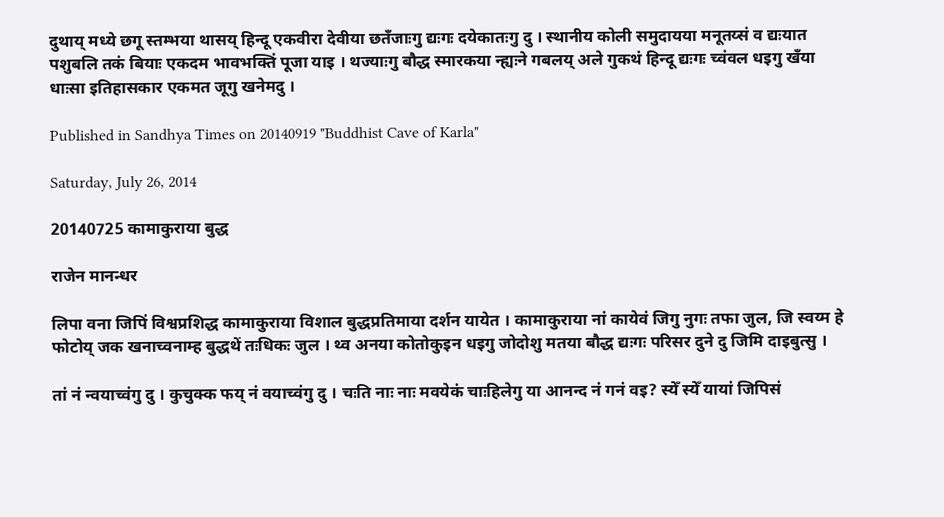दुथाय् मध्ये छगू स्तम्भया थासय् हिन्दू एकवीरा देवीया छतँजाःगु द्यःगः दयेकातःगु दु । स्थानीय कोली समुदायया मनूतय्सं व द्यःयात पशुबलि तकं बियाः एकदम भावभक्तिं पूजा याइ । थज्याःगु बौद्ध स्मारकया न्ह्यःने गबलय् अले गुकथं हिन्दू द्यःगः च्वंवल धइगु खँया धाःसा इतिहासकार एकमत जूगु खनेमदु ।

Published in Sandhya Times on 20140919 "Buddhist Cave of Karla"

Saturday, July 26, 2014

20140725 कामाकुराया बुद्ध

राजेन मानन्धर

लिपा वना जिपिं विश्वप्रशिद्ध कामाकुराया विशाल बुद्धप्रतिमाया दर्शन यायेत । कामाकुराया नां कायेवं जिगु नुगः तफा जुल, जि स्वय्म हे फोटोय् जक खनाच्वनाम्ह बुद्धथें तःधिकः जुल । थ्व अनया कोतोकुइन धइगु जोदोशु मतया बौद्ध द्यःगः परिसर दुने दु जिमि दाइबुत्सु ।

तां नं न्वयाच्वंगु दु । कुचुक्क फय् नं वयाच्वंगु दु । चःति नाः नाः मवयेकं चाःहिलेगु या आनन्द नं गनं वइ? स्येँ स्येँ यायां जिपिसं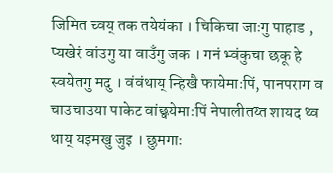जिमित च्वय् तक तयेयंका । चिकिचा जाःगु पाहाड , प्यखेरं वांउगु या वाउँगु जक । गनं भ्वंकुचा छकू हे स्वयेतगु मदु । वंवंथाय् न्हिखै फायेमाःपिं, पानपराग व चाउचाउया पाकेट वांछ्वयेमाःपिं नेपालीतय्त शायद थ्व थाय् यइमखु जुइ । छुमगाः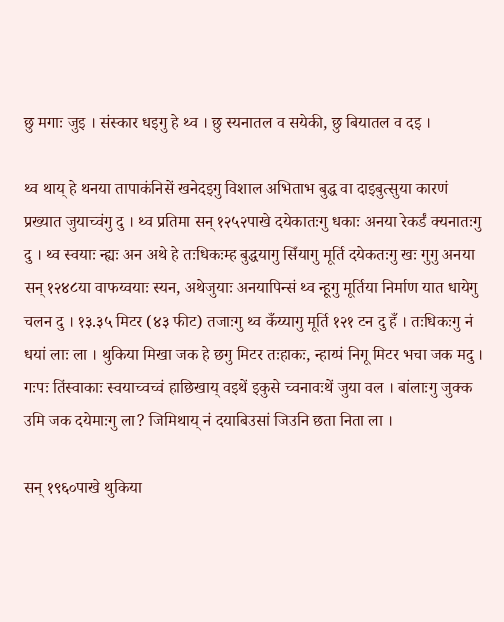छु मगाः जुइ । संस्कार धइगु हे थ्व । छु स्यनातल व सयेकी, छु बियातल व दइ ।

थ्व थाय् हे थनया तापाकंनिसें खनेदइगु विशाल अभिताभ बुद्ध वा दाइबुत्सुया कारणं प्रख्यात जुयाच्वंगु दु । थ्व प्रतिमा सन् १२५२पाखे दयेकातःगु धकाः अनया रेकर्डं क्यनातःगु दु । थ्व स्वयाः न्ह्यः अन अथे हे तःधिकःम्ह बुद्धयागु सिँयागु मूर्ति दयेकतःगु खः गुगु अनया सन् १२४८या वाफय्वयाः स्यन, अथेजुयाः अनयापिन्सं थ्व न्हूगु मूर्तिया निर्माण यात धायेगु चलन दु । १३.३५ मिटर (४३ फीट) तजाःगु थ्व कँय्यागु मूर्ति १२१ टन दु हँ । तःधिकःगु नं धयां लाः ला । थुकिया मिखा जक हे छगु मिटर तःहाकः, न्हाय्पं निगू मिटर भचा जक मदु । गःपः तिंस्वाकाः स्वयाच्वच्वं हाछिखाय् वइथें इकुसे च्वनावःथें जुया वल । बांलाःगु जुक्क उमि जक दयेमाःगु ला? जिमिथाय् नं दयाबिउसां जिउनि छता निता ला ।

सन् १९६०पाखे थुकिया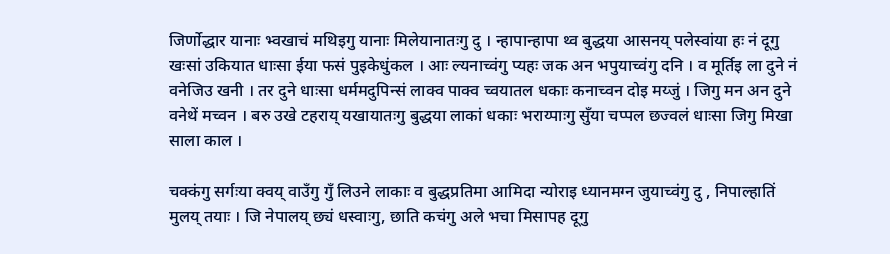जिर्णोद्धार यानाः भ्वखाचं मथिइगु यानाः मिलेयानातःगु दु । न्हापान्हापा थ्व बुद्धया आसनय् पलेस्वांया हः नं दूगु खःसां उकियात धाःसा ईया फसं पुइकेधुंकल । आः ल्यनाच्वंगु प्यहः जक अन भपुयाच्वंगु दनि । व मूर्तिइ ला दुने नं वनेजिउ खनी । तर दुने धाःसा धर्ममदुपिन्सं लाक्व पाक्व च्वयातल धकाः कनाच्वन दोइ मय्जुं । जिगु मन अन दुने वनेथें मच्वन । बरु उखे टहराय् यखायातःगु बुद्धया लाकां धकाः भराय्पाःगु सुँया चप्पल छज्वलं धाःसा जिगु मिखा साला काल ।

चक्कंगु सर्गःया क्वय् वाउँगु गुँ लिउने लाकाः व बुद्धप्रतिमा आमिदा न्योराइ ध्यानमग्न जुयाच्वंगु दु , निपाल्हातिं मुलय् तयाः । जि नेपालय् छ्यं धस्वाःगु, छाति कचंगु अले भचा मिसापह दूगु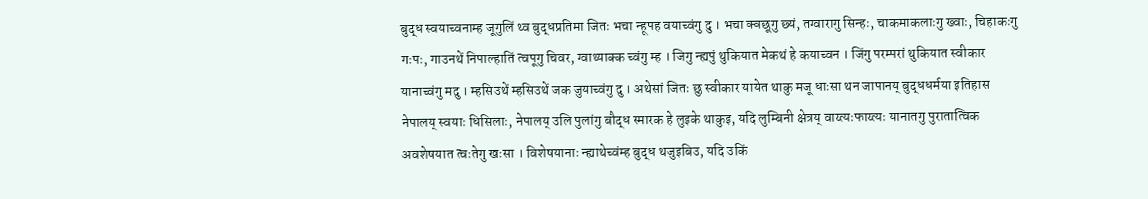बुद्ध स्वयाच्वनाम्ह जूगुलिं थ्व बुद्धप्रतिमा जितः भचा न्हूपह वयाच्वंगु दु । भचा क्वछूगु छ्यं, तग्वारागु सिन्हः, चाकमाकलाःगु ख्वाः, चिहाकःगु गःपः, गाउनथें निपाल्हातिं त्वपूगु चिवर, ग्वाथ्याक्क च्वंगु म्ह । जिगु न्ह्यपुं थुकियात मेकथं हे कयाच्वन । जिंगु परम्परां थुकियात स्वीकार यानाच्वंगु मदु । म्हसिउथें म्हसिउथें जक जुयाच्वंगु दु । अथेसां जितः छु स्वीकार यायेत थाकु मजू धाःसा थन जापानय् बुद्धधर्मया इतिहास नेपालय् स्वयाः धिसिलाः, नेपालय् उलि पुलांगु बौद्ध स्मारक हे लुइके थाकुइ, यदि लुम्बिनी क्षेत्रय् वाय्त्यःफाय्त्यः यानातगु पुरातात्विक अवशेषयात त्वःतेगु खःसा । विशेषयानाः न्ह्याथेच्वंम्ह बुद्ध थजुइबिउ, यदि उकिं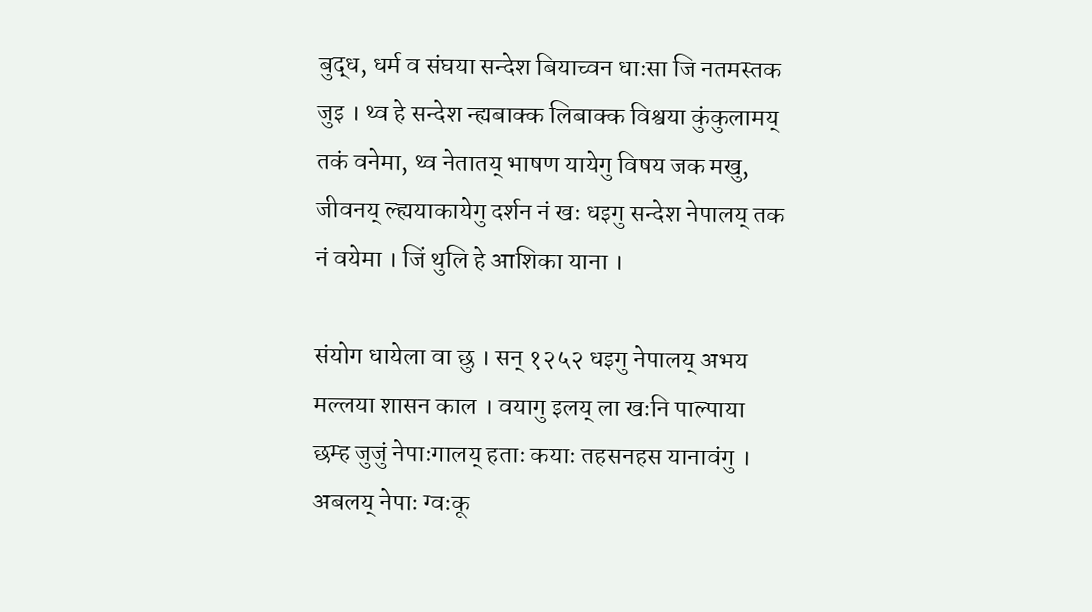बुद्ध, धर्म व संघया सन्देश बियाच्वन धाःसा जि नतमस्तक जुइ । थ्व हे सन्देश न्ह्यबाक्क लिबाक्क विश्वया कुंकुलामय् तकं वनेमा, थ्व नेतातय् भाषण यायेगु विषय जक मखु, जीवनय् ल्ह्ययाकायेगु दर्शन नं खः धइगु सन्देश नेपालय् तक नं वयेमा । जिं थुलि हे आशिका याना ।

संयोग धायेला वा छु । सन् १२५२ धइगु नेपालय् अभय मल्लया शासन काल । वयागु इलय् ला खःनि पाल्पाया छम्ह जुजुं नेपाःगालय् हताः कयाः तहसनहस यानावंगु । अबलय् नेपाः ग्वःकू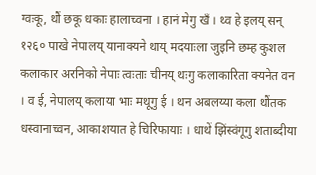ग्वःकू, थौं छकू धकाः हालाच्वना । हानं मेगु खँ । थ्व हे इलय् सन् १२६० पाखे नेपालय् यानाक्यने थाय् मदयाःला जुइनि छम्ह कुशल कलाकार अरनिको नेपाः त्वःताः चीनय् थःगु कलाकारिता क्यनेत वन । व ई, नेपालय् कलाया भाः मथूगु ई । थन अबलय्या कला थौंतक धस्वानाच्वन, आकाशयात हे चिरिफायाः । धाथें झिंस्वंगूगु शताब्दीया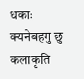धकाः क्यनेबहगु छु कलाकृति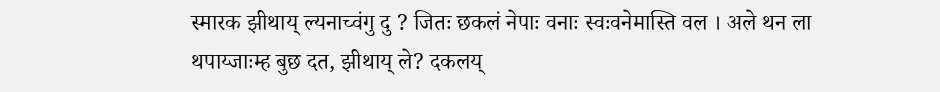स्मारक झीथाय् ल्यनाच्वंगु दु ? जितः छकलं नेपाः वनाः स्वःवनेमास्ति वल । अले थन ला थपाय्जाःम्ह बुछ दत, झीथाय् ले? दकलय्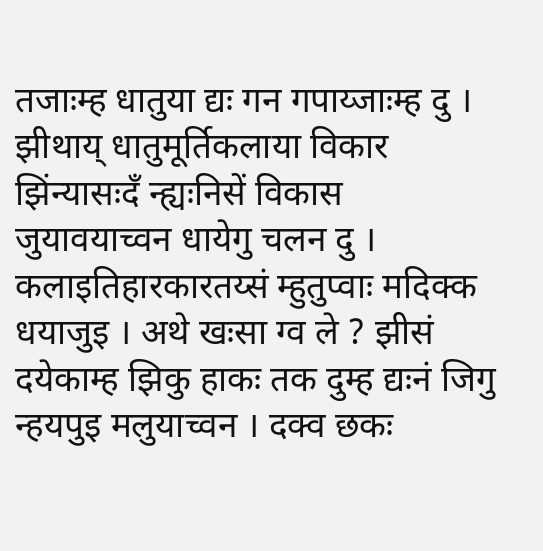तजाःम्ह धातुया द्यः गन गपाय्जाःम्ह दु । झीथाय् धातुमूर्तिकलाया विकार झिंन्यासःदँ न्ह्यःनिसें विकास जुयावयाच्वन धायेगु चलन दु । कलाइतिहारकारतय्सं म्हुतुप्वाः मदिक्क धयाजुइ । अथे खःसा ग्व ले ? झीसं दयेकाम्ह झिकु हाकः तक दुम्ह द्यःनं जिगु न्हयपुइ मलुयाच्वन । दक्व छकः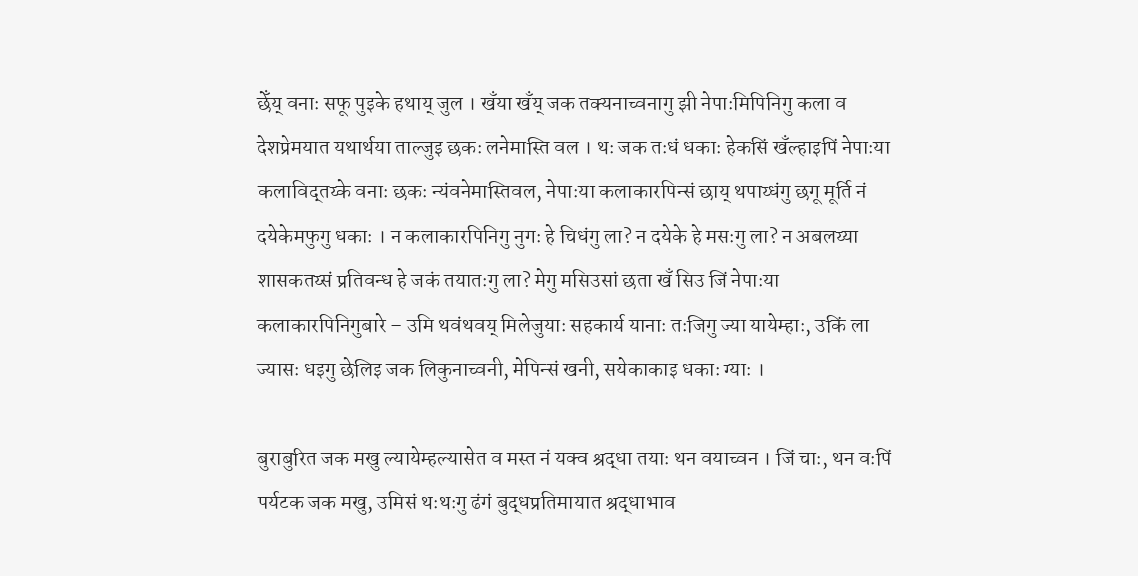छेँय् वनाः सफू पुइके हथाय् जुल । खँया खँय् जक तक्यनाच्वनागु झी नेपाःमिपिनिगु कला व देशप्रेमयात यथार्थया ताल्जुइ छकः लनेमास्ति वल । थः जक तःधं धकाः हेकसिं खँल्हाइपिं नेपाःया कलाविद्तय्के वनाः छकः न्यंवनेमास्तिवल, नेपाःया कलाकारपिन्सं छाय् थपाय्धंगु छगू मूर्ति नं दयेकेमफुगु धकाः । न कलाकारपिनिगु नुगः हे चिधंगु ला? न दयेके हे मसःगु ला? न अबलय्या शासकतय्सं प्रतिवन्ध हे जकं तयातःगु ला? मेगु मसिउसां छता खँ सिउ जिं नेपाःया कलाकारपिनिगुबारे – उमि थवंथवय् मिलेजुयाः सहकार्य यानाः तःजिगु ज्या यायेम्हाः, उकिं ला ज्यासः धइगु छेलिइ जक लिकुनाच्वनी, मेपिन्सं खनी, सयेकाकाइ धकाः ग्याः ।

बुराबुरित जक मखु ल्यायेम्हल्यासेत व मस्त नं यक्व श्रद्धा तयाः थन वयाच्वन । जिं चाः, थन वःपिं पर्यटक जक मखु, उमिसं थःथःगु ढंगं बुद्धप्रतिमायात श्रद्धाभाव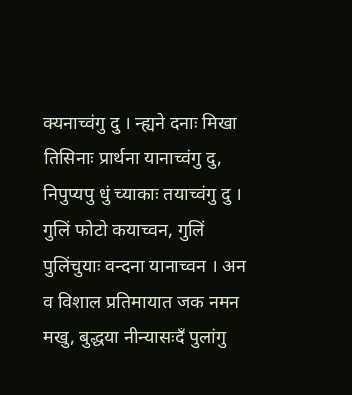क्यनाच्वंगु दु । न्ह्यने दनाः मिखा तिसिनाः प्रार्थना यानाच्वंगु दु, निपुप्यपु धुं च्याकाः तयाच्वंगु दु । गुलिं फोटो कयाच्वन, गुलिं पुलिंचुयाः वन्दना यानाच्वन । अन व विशाल प्रतिमायात जक नमन मखु, बुद्धया नीन्यासःदँ पुलांगु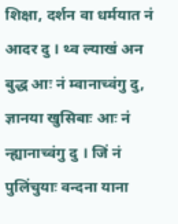शिक्षा, दर्शन वा धर्मयात नं आदर दु । थ्व ल्याखं अन बुद्ध आः नं म्वानाच्वंगु दु, ज्ञानया खुसिबाः आः नं न्ह्यानाच्वंगु दु । जिं नं पुलिंचुयाः वन्दना याना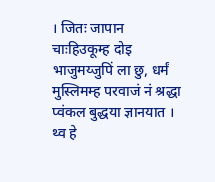। जितः जापान चाःहिउकूम्ह दोइ भाजुमय्जुपिं ला छु, धर्मं मुस्लिमम्ह परवाजं नं श्रद्धा प्वंकल बुद्धया ज्ञानयात । थ्व हे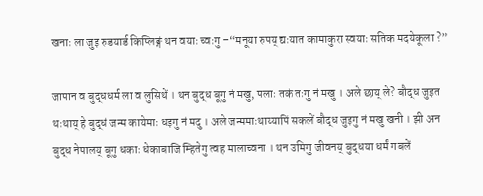खनाः ला जुइ रुडयार्ड किप्लिङ्गं थन वयाः च्वःगु –“मनूया रुपय् द्यःयात कामाकुरा स्वयाः सतिक मदयेकूला ?”

जापान व बुद्धधर्म ला व लुसिथें । थन बुद्ध बूगु नं मखु, पलाः तकं तःगु नं मखु । अले छाय् ले? बौद्ध जुइत थःथाय् हे बुद्धं जन्म कायेमाः धइगु नं मदु । अले जन्ममाःथाय्यापिं सकलें बौद्ध जुइगु नं मखु खनी । झी अन बुद्ध नेपालय् बूगु धकाः धेकाबाजि म्हितेगु त्वह मालाच्वना । थन उमिगु जीवनय् बुद्धया धर्मं गबलें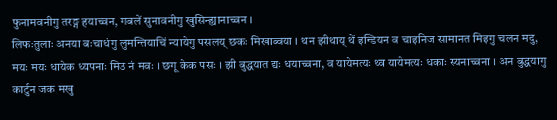फुनामवनीगु तरङ्ग हयाच्वन, गबलें सुनावनीगु खुसिन्ह्यानाच्वन ।
लिफःतुलाः अनया बःचाधंगु लुमन्तियाचिं न्यायेगु पसलय् छकः मिखाब्वया । थन झीथाय् थें इन्डियन व चाइनिज सामानत मिइगु चलन मदु, मयः मयः धायेक ध्यपनाः मिउ नं मवः । छगू केक पसः । झी बुद्धयात द्यः धयाच्वना, व यायेमत्यः थ्व यायेमत्यः धकाः स्यनाच्वना । अन बुद्धयागु कार्टुन जक मखु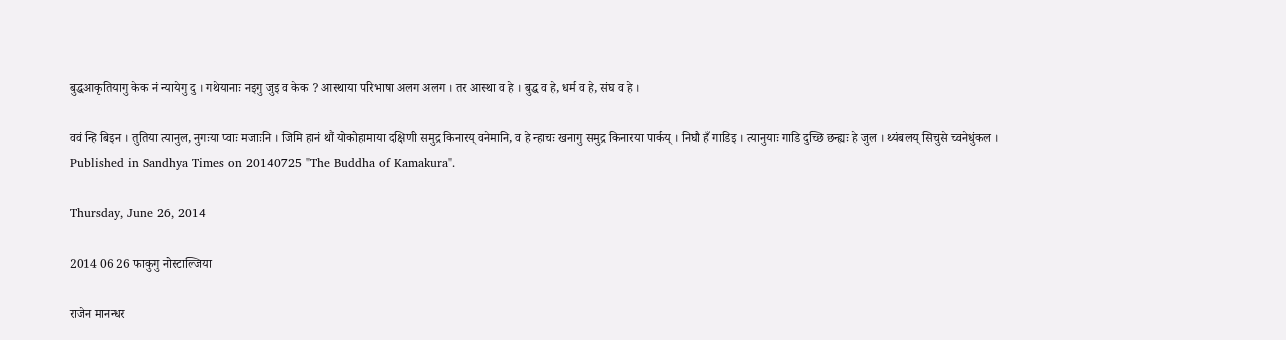बुद्धआकृतियागु केक नं न्यायेगु दु । गथेयानाः नइगु जुइ व केक ? आस्थाया परिभाषा अलग अलग । तर आस्था व हे । बुद्ध व हे, धर्म व हे, संघ व हे ।

ववं न्हि बिइन । तुतिया त्यानुल, नुगःया प्वाः मजाःनि । जिमि हानं थौं योकोहामाया दक्षिणी समुद्र किनारय् वनेमानि, व हे न्हाचः खनागु समुद्र किनारया पार्कय् । निघौ हँ गाडिइ । त्यानुयाः गाडि दुच्छि छन्ह्यः हे जुल । थ्यंबलय् सिचुसे च्वनेधुंकल ।
Published in Sandhya Times on 20140725 "The Buddha of Kamakura".

Thursday, June 26, 2014

2014 06 26 फाकुगु नोस्टाल्जिया

राजेन मानन्धर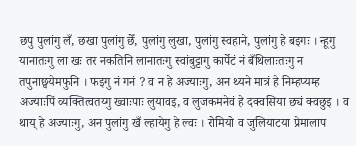छपु पुलांगु लँ, छखा पुलांगु छेँ, पुलांगु लुखा, पुलांगु स्वहाने, पुलांगु हे बइगः । न्हूगु यानातःगु ला खः तर नकतिनि लानातःगु स्वांबुट्टागु कार्पेटं नं बँथिलाःतःगु न तपुनाछ्वयेमफुनि । फइगु नं गनं ? व न हे अज्याःगु, अन थ्यने मात्रं हे निम्हप्यम्ह अज्याःपिं व्यक्तित्वतय्गु ख्वाःपाः लुयावइ, व लुजकमनेवं हे दक्वसिया छ्यं क्वछुइ । व थाय् हे अज्याःगु, अन पुलांगु खँ ल्हायेगु हे ल्वः । रोमियो व जुलियाटया प्रेमालाप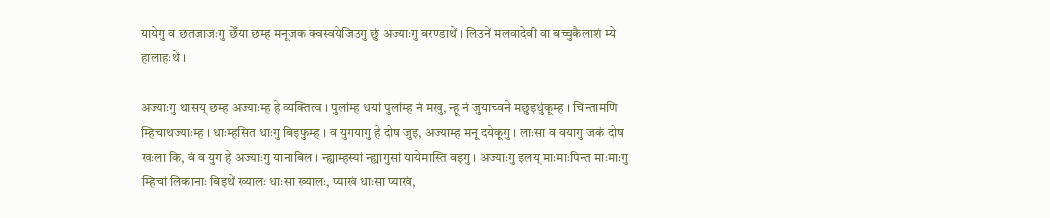यायेगु व छतजाजःगु छेँया छम्ह मनूजक क्वस्वयेजिउगु छुं अज्याःगु बरण्डाथें । लिउनें मलवादेवी वा बच्चुकैलाशं म्ये हालाहःथें ।

अज्याःगु थासय् छम्ह अज्याःम्ह हे व्यक्तित्व । पुलांम्ह धयां पुलांम्ह नं मखु, न्हू नं जुयाच्वने मछुइधुंकूम्ह । चिन्तामणि म्हिचाथज्याःम्ह । धाःम्हसित धाःगु बिइफुम्ह । व युगयागु हे दोष जुइ, अज्याम्ह मनू दयेकूगु । लाःसा व वयागु जकं दोष खःला कि, वं व युग हे अज्याःगु यानाबिल । न्ह्याम्हस्यां न्ह्यागुसां यायेमास्ति वइगु । अज्याःगु इलय् माःमाःपिन्त माःमाःगु म्हिचां लिकानाः बिइथें ख्यालः धाःसा ख्यालः, प्याखं धाःसा प्याखं,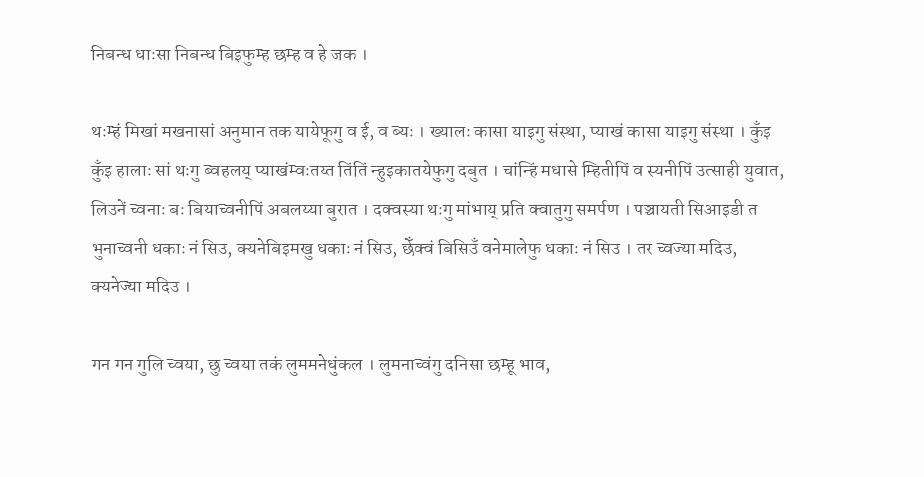निबन्ध धाःसा निबन्ध बिइफुम्ह छम्ह व हे जक ।

थःम्हं मिखां मखनासां अनुमान तक यायेफूगु व ई, व ब्यः । ख्यालः कासा याइगु संस्था, प्याखं कासा याइगु संस्था । कुँइ कुँइ हालाः सां थःगु ब्वहलय् प्याखंम्वःतय्त तिंतिं न्हुइकातयेफुगु दबुत । चांन्हिं मधासे म्हितीपिं व स्यनीपिं उत्साही युवात, लिउनें च्वनाः बः बियाच्वनीपिं अबलय्या बुरात । दक्वस्या थःगु मांभाय् प्रति क्वातुगु समर्पण । पञ्चायती सिआइडी त भुनाच्वनी धकाः नं सिउ, क्यनेबिइमखु धकाः नं सिउ, छेँक्वं बिसिउँ वनेमालेफु धकाः नं सिउ । तर च्वज्या मदिउ, क्यनेज्या मदिउ ।

गन गन गुलि च्वया, छु च्वया तकं लुममनेधुंकल । लुमनाच्वंगु दनिसा छम्हू भाव,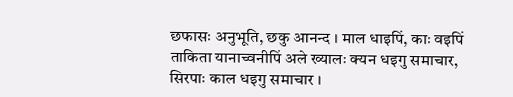छफासः अनुभूति, छकु आनन्द । माल धाइपिं, काः वइपिं ताकिता यानाच्वनीपिं अले ख्यालः क्यन धइगु समाचार, सिरपाः काल धइगु समाचार ।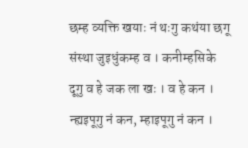छम्ह व्यक्ति खयाः नं थःगु कथंया छगू संस्था जुइधुंकम्ह व । कनीम्हसिके दूगु व हे जक ला खः । व हे कन । न्ह्यइपूगु नं कन, म्हाइपूगु नं कन ।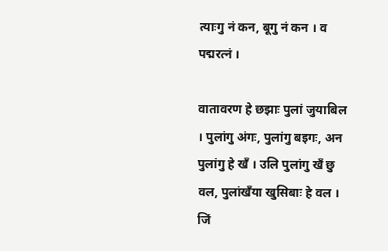त्याःगु नं कन, बूगु नं कन । व पद्मरत्नं ।

वातावरण हे छझाः पुलां जुयाबिल । पुलांगु अंगः, पुलांगु बइगः, अन पुलांगु हे खँ । उलि पुलांगु खँ छु वल, पुलांखँया खुसिबाः हे वल । जिं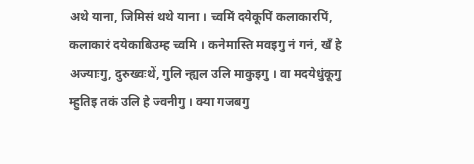अथे याना, जिमिसं थथे याना । च्वमिं दयेकूपिं कलाकारपिं, कलाकारं दयेकाबिउम्ह च्वमि । कनेमास्ति मवइगु नं गनं, खँ हे अज्याःगु, दुरुख्वःथें, गुलि न्ह्यल उलि माकुइगु । वा मदयेधुंकूगु म्हुतिइ तकं उलि हे ज्वनीगु । क्या गजबगु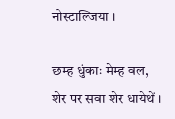नोस्टाल्जिया ।

छम्ह धुंकाः मेम्ह वल, शेर पर सवा शेर धायेथें ।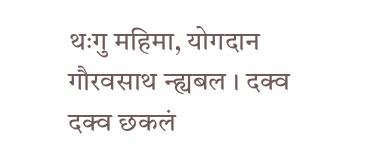थःगु महिमा, योगदान गौरवसाथ न्ह्यबल । दक्व दक्व छकलं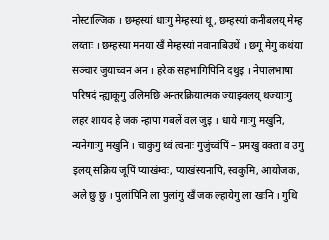नोस्टाल्जिक । छम्हस्यां धाःगु मेम्हस्यां थू, छम्हस्यां कनीबलय् मेम्ह लय्ताः । छम्हस्या मनया खँ मेम्हस्यां नवानाबिउथें । छगू मेगु कथंया सञ्चार जुयाच्वन अन । हरेक सहभागिपिनि दथुइ । नेपालभाषा परिषदं न्ह्याकूगु उलिमछि अन्तरक्रियात्मक ज्याझ्वलय् थज्याःगु लहर शायद हे जक न्हापा गबलें वल जुइ । धाये गाःगु मखुनि, न्यनेगाःगु मखुनि । चाकुगु थ्वं त्वनाः गुजुंच्वंपिं – प्रमखु वक्ता व उगु इलय् सक्रिय जूपिं प्याखंम्वः, प्याखंस्यनापि, स्वकुमि, आयोजक, अले छु छु । पुलांपिनि ला पुलांगु खँ जक ल्हायेगु ला खःनि । गुथि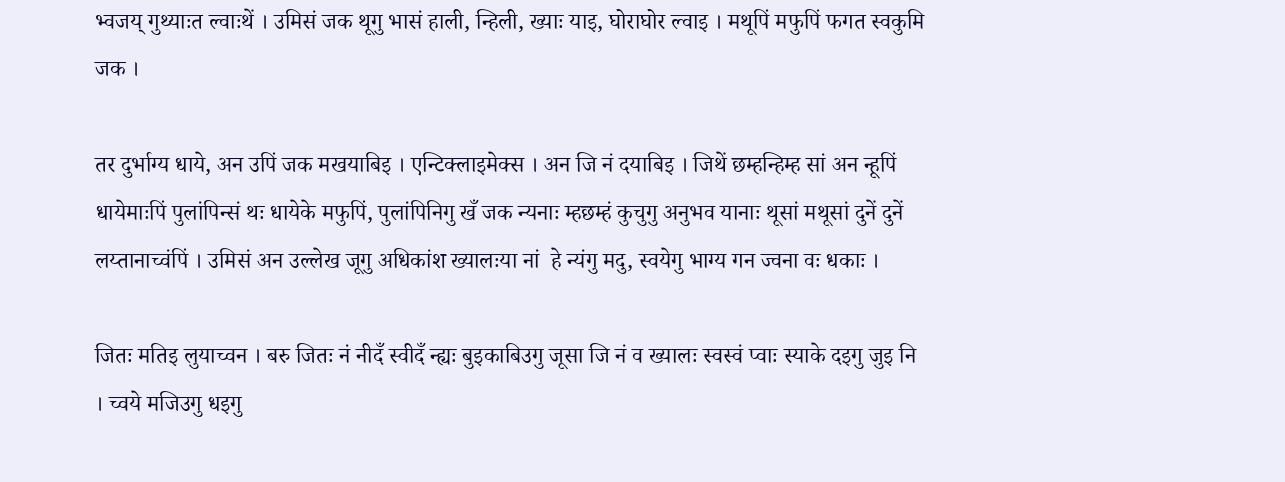भ्वजय् गुथ्याःत ल्वाःथें । उमिसं जक थूगु भासं हाली, न्हिली, ख्याः याइ, घोराघोर ल्वाइ । मथूपिं मफुपिं फगत स्वकुमि जक ।

तर दुर्भाग्य धाये, अन उपिं जक मखयाबिइ । एन्टिक्लाइमेक्स । अन जि नं दयाबिइ । जिथें छम्हन्हिम्ह सां अन न्हूपिं धायेमाःपिं पुलांपिन्सं थः धायेके मफुपिं, पुलांपिनिगु खँ जक न्यनाः म्हछम्हं कुचुगु अनुभव यानाः थूसां मथूसां दुनें दुनें लय्तानाच्वंपिं । उमिसं अन उल्लेख जूगु अधिकांश ख्यालःया नां  हे न्यंगु मदु, स्वयेगु भाग्य गन ज्वना वः धकाः ।

जितः मतिइ लुयाच्वन । बरु जितः नं नीदँ स्वीदँ न्ह्यः बुइकाबिउगु जूसा जि नं व ख्यालः स्वस्वं प्वाः स्याके दइगु जुइ नि । च्वये मजिउगु धइगु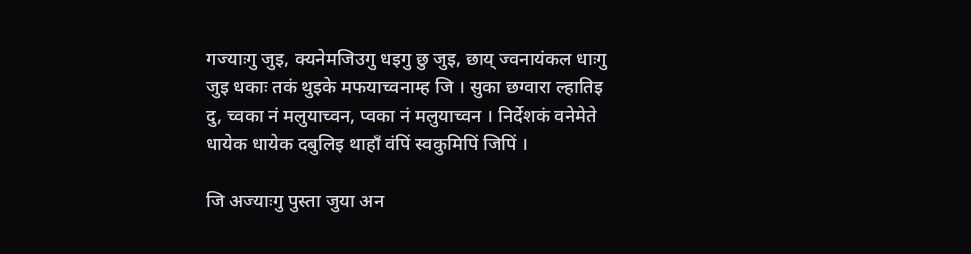गज्याःगु जुइ, क्यनेमजिउगु धइगु छु जुइ, छाय् ज्वनायंकल धाःगु जुइ धकाः तकं थुइके मफयाच्वनाम्ह जि । सुका छग्वारा ल्हातिइ दु, च्वका नं मलुयाच्वन, प्वका नं मलुयाच्वन । निर्देशकं वनेमेते धायेक धायेक दबुलिइ थाहाँ वंपिं स्वकुमिपिं जिपिं ।

जि अज्याःगु पुस्ता जुया अन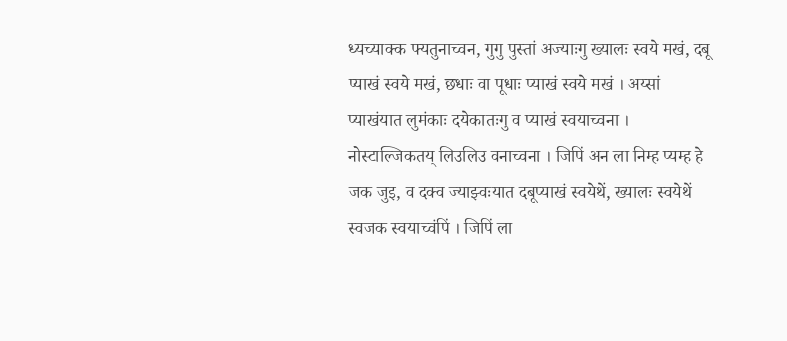ध्यच्याक्क फ्यतुनाच्वन, गुगु पुस्तां अज्याःगु ख्यालः स्वये मखं, दबू प्याखं स्वये मखं, छधाः वा पूधाः प्याखं स्वये मखं । अय्सां प्याखंयात लुमंकाः दयेकातःगु व प्याखं स्वयाच्वना । नोस्टाल्जिकतय् लिउलिउ वनाच्वना । जिपिं अन ला निम्ह प्यम्ह हे जक जुइ, व दक्व ज्याझ्वःयात दबूप्याखं स्वयेथें, ख्यालः स्वयेथें स्वजक स्वयाच्वंपिं । जिपिं ला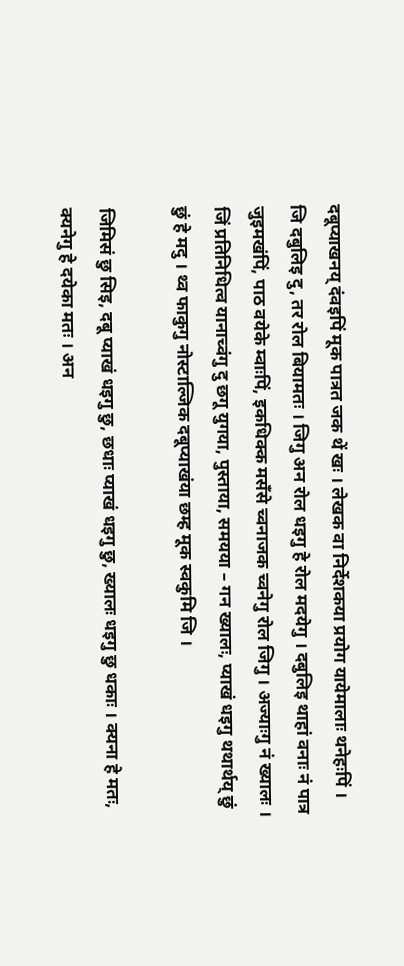दबूप्याखनय् दंवइपिं मूक पात्रत जक थें खः । लेखक वा निर्देशकया प्रयोग यायेमालाः थनेहःपिं । जि दबुलिइ दु, तर रोल बियामतः । जिगु अन रोल धइगु हे रोल मदयेगु । दबुलिइ थाहां वनाः नं पात्र जुइमखंपिं, पाठ वयेके म्वाःपिं, इकधिक्क मसँसे च्वनाजक च्वनेगु रोल जिगु । अज्याःगु नं ख्यालः । जिं प्रतिनिधित्व यानाच्वंगु दु छगू युगया, पुस्ताया, समयया – गन ख्यालः, प्याखं धइगु थथार्थय् छुं छुं हे मदु । थ्व फाकुगु नोस्टाल्जिक दबूप्याखंया छम्ह मूक स्वकुमि जि ।

जिमिसं छु सिइ, दबू प्याखं धइगु छु, छधाः प्याखं धइगु छु, ख्यालः धइगु छु धकाः । क्यना हे मतः, क्यनेगु हे दयेका मतः । अन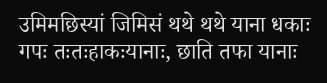उमिमछिस्यां जिमिसं थथे थथे याना धकाः गपः तःतःहाकःयानाः, छाति तफा यानाः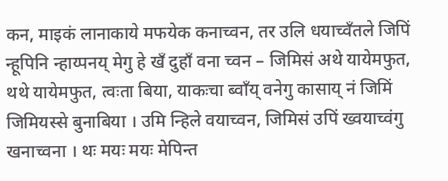कन, माइकं लानाकाये मफयेक कनाच्वन, तर उलि धयाच्वँतले जिपिं न्हूपिनि न्हाय्पनय् मेगु हे खँ दुहाँ वना च्वन – जिमिसं अथे यायेमफुत, थथे यायेमफुत, त्वःता बिया, याकःचा ब्वाँय् वनेगु कासाय् नं जिमिं जिमियस्से बुनाबिया । उमि न्हिले वयाच्वन, जिमिसं उपिं ख्वयाच्वंगु खनाच्वना । थः मयः मयः मेपिन्त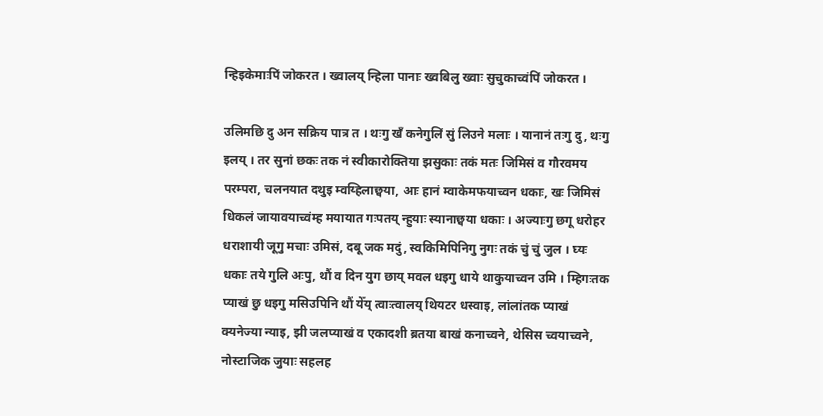न्हिइकेमाःपिं जोकरत । ख्वालय् न्हिला पानाः ख्वबिलु ख्वाः सुचुकाच्वंपिं जोकरत ।

उलिमछि दु अन सक्रिय पात्र त । थःगु खँ कनेगुलिं सुं लिउने मलाः । यानानं तःगु दु, थःगु इलय् । तर सुनां छकः तक नं स्वीकारोक्तिया झसुकाः तकं मतः जिमिसं व गौरवमय परम्परा, चलनयात दथुइ म्वय्हिलाछ्वया, आः हानं म्वाकेमफयाच्वन धकाः, खः जिमिसं धिकलं जायावयाच्वंम्ह मयायात गःपतय् न्हुयाः स्यानाछ्वया धकाः । अज्याःगु छगू धरोहर धराशायी जूगु मचाः उमिसं, दबू जक मदुं, स्वकिमिपिनिगु नुगः तकं चुं चुं जुल । घ्यः धकाः तये गुलि अःपु, थौं व दिन युग छाय् मवल धइगु धाये थाकुयाच्वन उमि । म्हिगःतक प्याखं छु धइगु मसिउपिनि थौं येँय् त्वाःत्वालय् थियटर धस्वाइ, लांलांतक प्याखं क्यनेज्या न्याइ, झी जलप्याखं व एकादशी ब्रतया बाखं कनाच्वने, थेसिस च्वयाच्वने, नोस्टाजिक जुयाः सहलह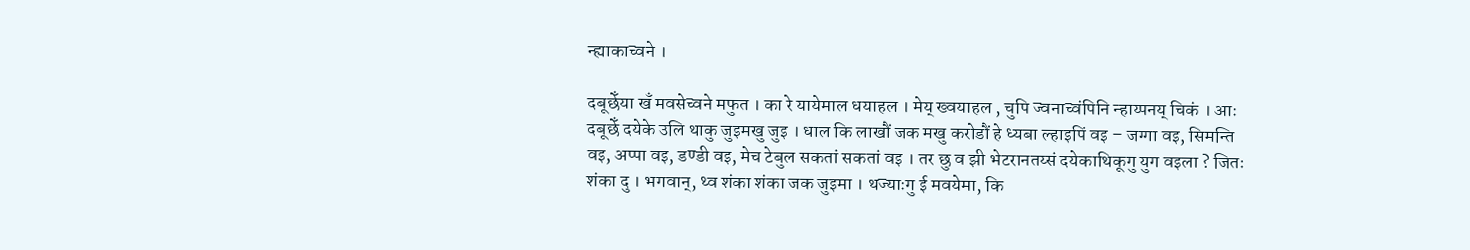न्ह्याकाच्वने ।

दबूछेँया खँ मवसेच्वने मफुत । का रे यायेमाल धयाहल । मेय् ख्वयाहल , चुपि ज्वनाच्वंपिनि न्हाय्पनय् चिकं । आः दबूछेँ दयेके उलि थाकु जुइमखु जुइ । धाल कि लाखौं जक मखु करोडौं हे ध्यबा ल्हाइपिं वइ – जग्गा वइ, सिमन्ति वइ, अप्पा वइ, डण्डी वइ, मेच टेबुल सकतां सकतां वइ । तर छु व झी भेटरानतय्सं दयेकाथिकूगु युग वइला ? जितः शंका दु । भगवान्, थ्व शंका शंका जक जुइमा । थज्याःगु ई मवयेमा, कि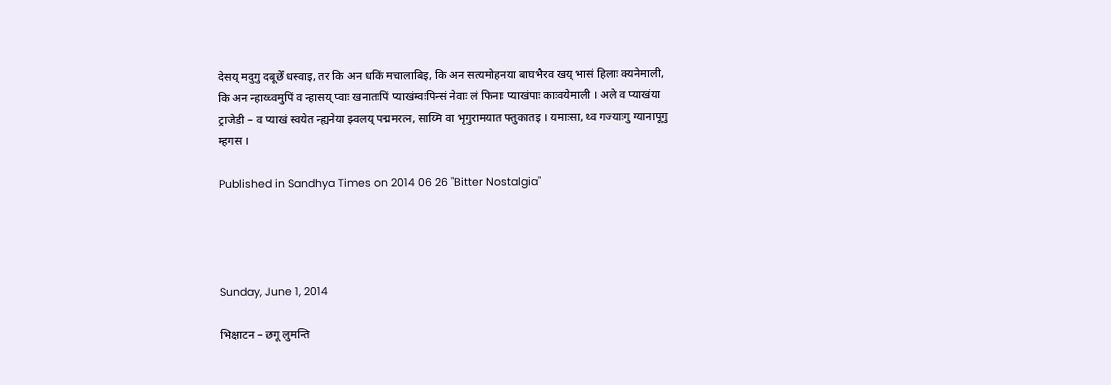देसय् मदुगु दबूछेँ धस्वाइ, तर कि अन धकिं मचालाबिइ, कि अन सत्यमोहनया बाघभैरव खय् भासं हिलाः क्यनेमाली, कि अन न्हाय्च्वमुपिं व न्हासय् प्वाः खनातःपिं प्याखंम्वःपिन्सं नेवाः लं फिनाः प्याखंपाः काःवयेमाली । अले व प्याखंया ट्राजेडी – व प्याखं स्वयेत न्ह्यनेया झ्वलय् पद्ममरत्न, साय्मि वा भृगुरामयात फ्तुकातइ । यमाःसा, थ्व गज्याःगु ग्यानापूगु म्हगस ।

Published in Sandhya Times on 2014 06 26 "Bitter Nostalgia"




Sunday, June 1, 2014

भिक्षाटन – छगू लुमन्ति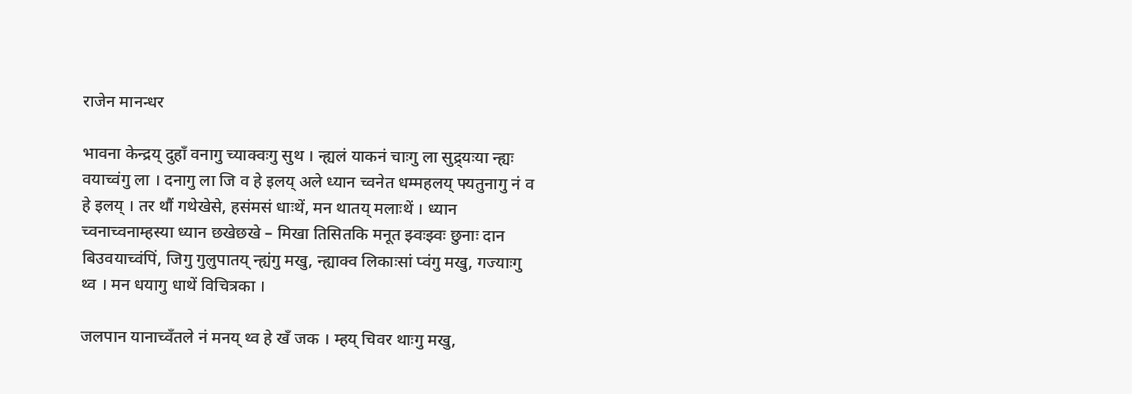राजेन मानन्धर

भावना केन्द्रय् दुहाँ वनागु च्याक्वःगु सुथ । न्ह्यलं याकनं चाःगु ला सुद्र्यःया न्ह्यः वयाच्वंगु ला । दनागु ला जि व हे इलय् अले ध्यान च्वनेत धम्महलय् फ्यतुनागु नं व हे इलय् । तर थौं गथेखेसे, हसंमसं धाःथें, मन थातय् मलाःथें । ध्यान च्वनाच्वनाम्हस्या ध्यान छखेछखे – मिखा तिसितकि मनूत झ्वःझ्वः छुनाः दान बिउवयाच्वंपिं, जिगु गुलुपातय् न्ह्यंगु मखु, न्ह्याक्व लिकाःसां प्वंगु मखु, गज्याःगु थ्व । मन धयागु धाथें विचित्रका ।

जलपान यानाच्वँतले नं मनय् थ्व हे खँ जक । म्हय् चिवर थाःगु मखु,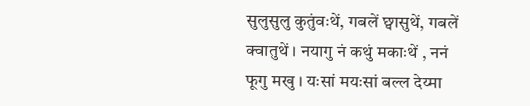सुलुसुलु कुतुंवःथें, गबलें छ्वासुथें, गबलें क्वातुथें । नयागु नं कथुं मकाःथें , ननं फूगु मखु । यःसां मयःसां बल्ल देय्मा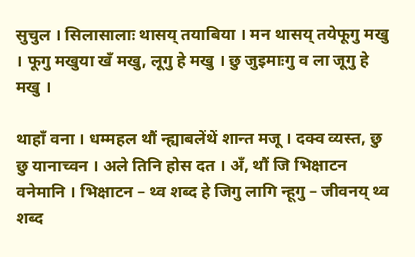सुचुल । सिलासालाः थासय् तयाबिया । मन थासय् तयेफूगु मखु । फूगु मखुया खँ मखु, लूगु हे मखु । छु जुइमाःगु व ला जूगु हे मखु ।

थाहाँ वना । धम्महल थौं न्ह्याबलेंथें शान्त मजू । दक्व व्यस्त, छु छु यानाच्वन । अले तिनि होस दत । अँ, थौं जि भिक्षाटन वनेमानि । भिक्षाटन – थ्व शब्द हे जिगु लागि न्हूगु – जीवनय् थ्व शब्द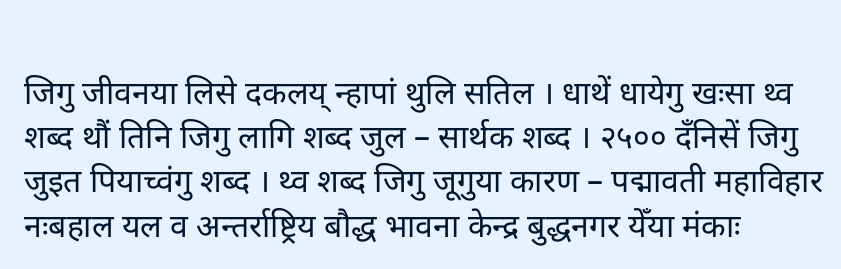जिगु जीवनया लिसे दकलय् न्हापां थुलि सतिल । धाथें धायेगु खःसा थ्व शब्द थौं तिनि जिगु लागि शब्द जुल – सार्थक शब्द । २५०० दँनिसें जिगु जुइत पियाच्वंगु शब्द । थ्व शब्द जिगु जूगुया कारण – पद्मावती महाविहार नःबहाल यल व अन्तर्राष्ट्रिय बौद्ध भावना केन्द्र बुद्धनगर येँया मंकाः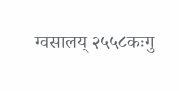ग्वसालय् २५५८कःगु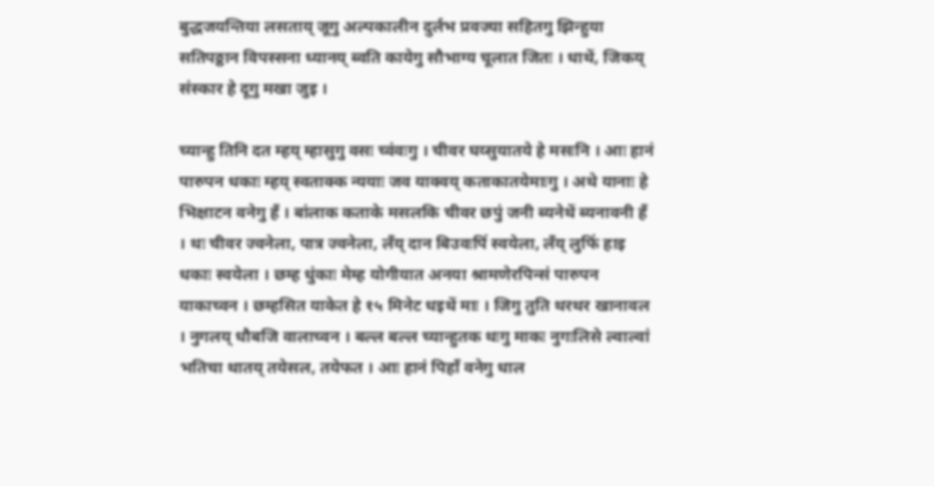बुद्धजयन्तिया लसताय् जूगु अल्पकालीन दुर्लभ प्रवज्या सहितगु झिन्हुया सतिपठ्ठान विपस्सना ध्यानय् ब्वति कायेगु सौभाग्य चूलात जितः । धाथें, जिकय् संस्कार हे दूगु मखा जुइ ।

च्यान्हु तिनि दत म्हय् म्हासुगु वसः च्वंवःगु । चीवर घय्सुयातये हे मसःनि । आः हानं पारुपन धकाः म्हय् स्वताक्क न्ययाः जव याक्वय् कताकातयेमाःगु । अथे यानाः हे भिक्षाटन वनेगु हँ । बांलाक कताके मसलकि चीवर छपुं जनी ब्यनेथें ब्यनावनी हँ । थः चीवर ज्वनेला, पात्र ज्वनेला, लँय् दान बिउवःपिं स्वयेला, लँय् लुफिं हाइ धकाः स्वयेला । छम्ह धुंकाः मेम्ह योगीयात अनया श्रामणेरपिन्सं पारुपन याकाच्वन । छम्हसित याकेत हे १५ मिनेट धइथें माः । जिगु तुति थरथर खानावल । नुगलय् धौबजि वालाच्वन । बल्ल बल्ल च्यान्हुतक थःगु माकः नुगःलिसे ल्वाल्वां भतिचा थातय् तयेसल, तयेफत । आः हानं पिहाँ वनेगु धाल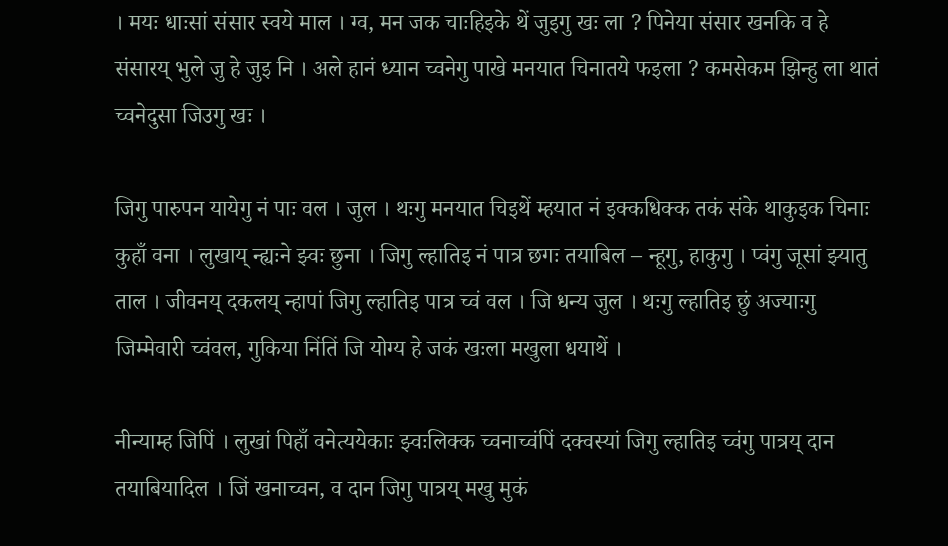। मयः धाःसां संसार स्वये माल । ग्व, मन जक चाःहिइके थें जुइगु खः ला ? पिनेया संसार खनकि व हे संसारय् भुले जु हे जुइ नि । अले हानं ध्यान च्वनेगु पाखे मनयात चिनातये फइला ? कमसेकम झिन्हु ला थातं च्वनेदुसा जिउगु खः ।

जिगु पारुपन यायेगु नं पाः वल । जुल । थःगु मनयात चिइथें म्हयात नं इक्कधिक्क तकं संके थाकुइक चिनाः कुहाँ वना । लुखाय् न्ह्यःने झ्वः छुना । जिगु ल्हातिइ नं पात्र छगः तयाबिल – न्हूगु, हाकुगु । प्वंगु जूसां झ्यातु ताल । जीवनय् दकलय् न्हापां जिगु ल्हातिइ पात्र च्वं वल । जि धन्य जुल । थःगु ल्हातिइ छुं अज्याःगु जिम्मेवारी च्वंवल, गुकिया निंतिं जि योग्य हे जकं खःला मखुला धयाथें ।

नीन्याम्ह जिपिं । लुखां पिहाँ वनेत्ययेकाः झ्वःलिक्क च्वनाच्वंपिं दक्वस्यां जिगु ल्हातिइ च्वंगु पात्रय् दान तयाबियादिल । जिं खनाच्वन, व दान जिगु पात्रय् मखु मुकं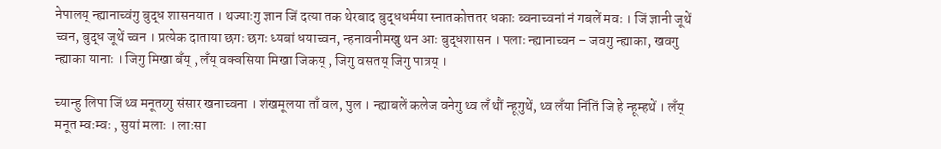नेपालय् न्ह्यानाच्वंगु बुद्ध शासनयात । थज्याःगु ज्ञान जिं दत्या तक थेरबाद बुद्धधर्मया स्नातकोत्ततर धकाः ब्वनाच्वनां नं गबलें मवः । जिं ज्ञानी जूथें च्वन, बुद्ध जूथें च्वन । प्रत्येक दाताया छगः छगः ध्यबां धयाच्वन, न्हनावनीमखु थन आः बुद्धशासन । पलाः न्ह्यानाच्वन – जवगु न्ह्याका, खवगु न्ह्याका यानाः । जिगु मिखा बँय् , लँय् वक्वसिया मिखा जिकय् , जिगु वसतय् जिगु पात्रय् ।

च्यान्हु लिपा जिं थ्व मनूतय्गु संसार खनाच्वना । शंखमूलया ताँ वल, पुल । न्ह्याबलें कलेज वनेगु थ्व लँ थौं न्हूगुथें, थ्व लँया निंतिं जि हे न्हूम्हथें । लँय् मनूत म्वःम्वः , सुयां मलाः । लाःसा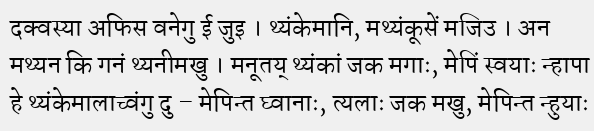दक्वस्या अफिस वनेगु ई जुइ । थ्यंकेमानि, मथ्यंकूसें मजिउ । अन मथ्यन कि गनं थ्यनीमखु । मनूतय् थ्यंकां जक मगाः, मेपिं स्वयाः न्हापा हे थ्यंकेमालाच्वंगु दु – मेपिन्त घ्वानाः, त्यलाः जक मखु, मेपिन्त न्हुयाः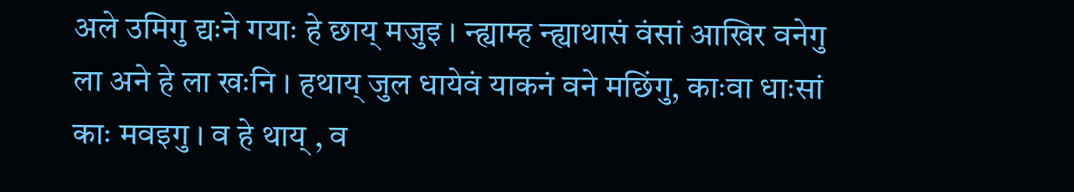अले उमिगु द्यःने गयाः हे छाय् मजुइ । न्ह्याम्ह न्ह्याथासं वंसां आखिर वनेगु ला अने हे ला खःनि । हथाय् जुल धायेवं याकनं वने मछिंगु, काःवा धाःसां काः मवइगु । व हे थाय् , व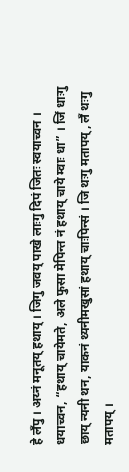हे लँपु । अय्नं मनूतय् हथाय् । जिगु जवय् पाखे लाःगु दिपं जितः स्वयाच्वन । धयाच्वन, “हथाय् चायेमते, अले फुसा मेपिन्त नं हथाय् चाये म्वाः धा” । जिं धाःगु छाय् न्यनी थन, याकनं थ्यनीमखुसां हथाय् चाःपिन्सं । जि थःगु मतापय् , लँ थःगु मतापय् ।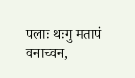पलाः थःगु मतापं वनाच्वन,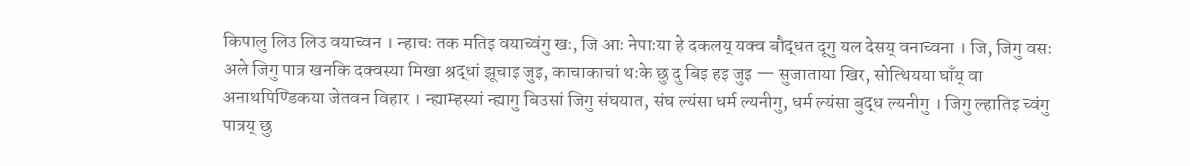किपालु लिउ लिउ वयाच्वन । न्हाचः तक मतिइ वयाच्वंगु खः, जि आः नेपाःया हे दकलय् यक्व बौद्धत दूगु यल देसय् वनाच्वना । जि, जिगु वसः अले जिगु पात्र खनकि दक्वस्या मिखा श्रद्धां झूचाइ जुइ, काचाकाचां थःके छु दु बिइ हइ जुइ — सुजाताया खिर, सोत्थियया घाँय् वा अनाथपिण्डिकया जेतवन विहार । न्ह्याम्हस्यां न्ह्यागु बिउसां जिगु संघयात, संघ ल्यंसा धर्म ल्यनीगु, धर्म ल्यंसा बुद्ध ल्यनीगु । जिगु ल्हातिइ च्वंगु पात्रय् छु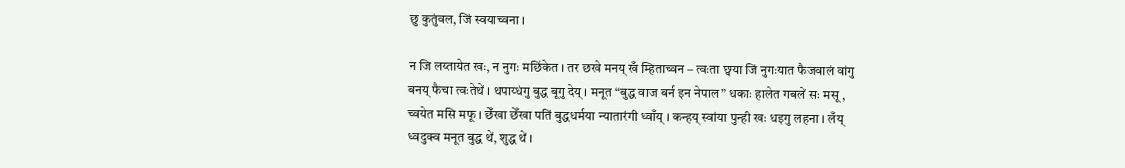छु कुतुंवल, जिं स्वयाच्वना ।

न जि लय्तायेत खः, न नुगः मछिंकेत । तर छखे मनय् खँ म्हिताच्वन – त्वःता छ्वया जिं नुगःयात फैजवालं वांगु बनय् फैचा त्वःतेथें । थपाय्धंगु बुद्ध बूगु देय् । मनूत “बुद्ध वाज बर्न इन नेपाल” धकाः हालेत गबलें सः मसू , च्वयेत मसि मफू । छेँखा छेँखा पतिं बुद्धधर्मया न्यातारंगी ध्वाँय् । कन्हय् स्वांया पुन्ही खः धइगु लहना । लँय् ध्वदुक्व मनूत बुद्ध थें, शुद्ध थें ।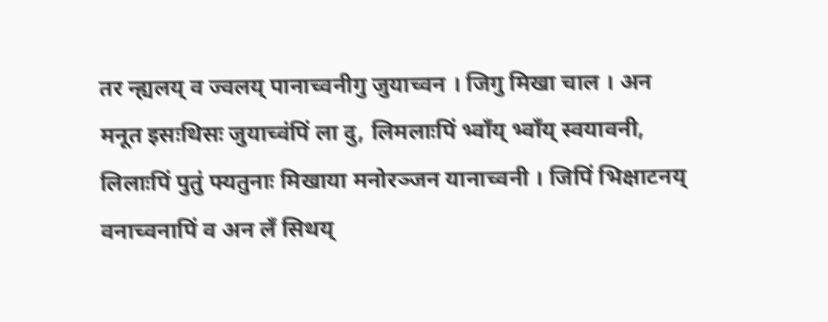तर न्ह्यलय् व ज्वलय् पानाच्वनीगु जुयाच्वन । जिगु मिखा चाल । अन मनूत इसःथिसः जुयाच्वंपिं ला दु, लिमलाःपिं भ्वाँय् भ्वाँय् स्वयावनी, लिलाःपिं पुतुं फ्यतुनाः मिखाया मनोरञ्जन यानाच्वनी । जिपिं भिक्षाटनय् वनाच्वनापिं व अन लँ सिथय्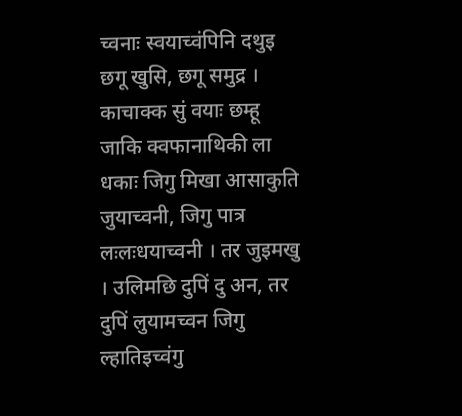च्वनाः स्वयाच्वंपिनि दथुइ छगू खुसि, छगू समुद्र । काचाक्क सुं वयाः छम्हू जाकि क्वफानाथिकी ला धकाः जिगु मिखा आसाकुति जुयाच्वनी, जिगु पात्र लःलःधयाच्वनी । तर जुइमखु । उलिमछि दुपिं दु अन, तर दुपिं लुयामच्वन जिगु ल्हातिइच्वंगु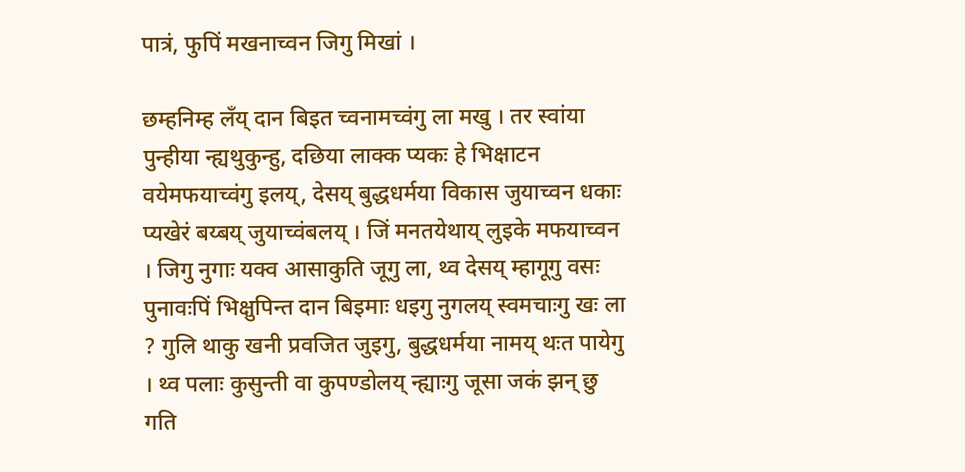पात्रं, फुपिं मखनाच्वन जिगु मिखां ।

छम्हनिम्ह लँय् दान बिइत च्वनामच्वंगु ला मखु । तर स्वांया पुन्हीया न्ह्यथुकुन्हु, दछिया लाक्क प्यकः हे भिक्षाटन वयेमफयाच्वंगु इलय्, देसय् बुद्धधर्मया विकास जुयाच्वन धकाः प्यखेरं बय्बय् जुयाच्वंबलय् । जिं मनतयेथाय् लुइके मफयाच्वन । जिगु नुगाः यक्व आसाकुति जूगु ला, थ्व देसय् म्हागूगु वसः पुनावःपिं भिक्षुपिन्त दान बिइमाः धइगु नुगलय् स्वमचाःगु खः ला ? गुलि थाकु खनी प्रवजित जुइगु, बुद्धधर्मया नामय् थःत पायेगु । थ्व पलाः कुसुन्ती वा कुपण्डोलय् न्ह्याःगु जूसा जकं झन् छु गति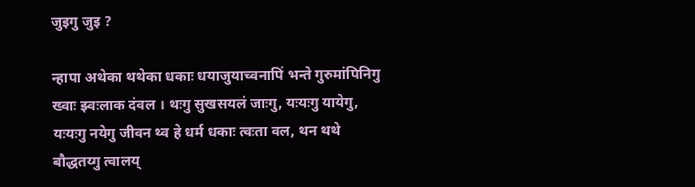जुइगु जुइ ?

न्हापा अथेका थथेका धकाः धयाजुयाच्वनापिं भन्ते गुरुमांपिनिगु ख्वाः झ्वःलाक दंवल । थःगु सुखसयलं जाःगु, यःयःगु यायेगु, यःयःगु नयेगु जीवन थ्व हे धर्म धकाः त्वःता वल, थन थथे बौद्धतय्गु त्वालय्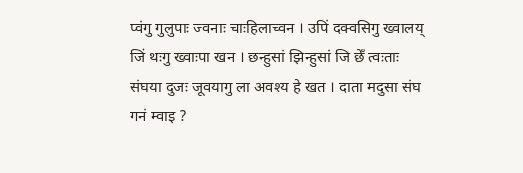प्वंगु गुलुपाः ज्वनाः चाःहिलाच्वन । उपिं दक्वसिगु ख्वालय् जिं थःगु ख्वाःपा खन । छन्हुसां झिन्हुसां जि छेँ त्वःताः संघया दुजः जूवयागु ला अवश्य हे खत । दाता मदुसा संघ गनं म्वाइ ?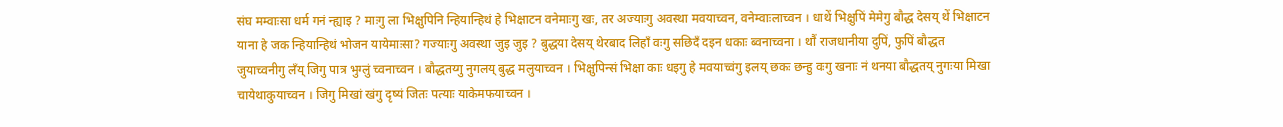संघ मम्वाःसा धर्म गनं न्ह्याइ ? माःगु ला भिक्षुपिनि न्हियान्हिथं हे भिक्षाटन वनेमाःगु खः, तर अज्याःगु अवस्था मवयाच्वन, वनेम्वाःलाच्वन । धाथें भिक्षुपिं मेमेगु बौद्ध देसय् थें भिक्षाटन याना हे जक न्हियान्हिथं भोजन यायेमाःसा? गज्याःगु अवस्था जुइ जुइ ? बुद्धया देसय् थेरबाद लिहाँ वःगु सछिदँ दइन धकाः ब्वनाच्वना । थौं राजधानीया दुपिं, फुपिं बौद्धत जुयाच्वनीगु लँय् जिगु पात्र भुग्लुं च्वनाच्वन । बौद्धतय्गु नुगलय् बुद्ध मलुयाच्वन । भिक्षुपिन्सं भिक्षा काः धइगु हे मवयाच्वंगु इलय् छकः छन्हु वःगु खनाः नं थनया बौद्धतय् नुगःया मिखा चायेथाकुयाच्वन । जिगु मिखां खंगु दृष्यं जितः पत्याः याकेमफयाच्वन ।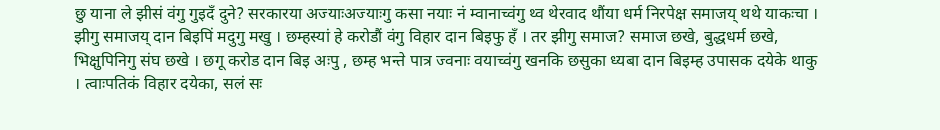छु याना ले झीसं वंगु गुइदँ दुने? सरकारया अज्याःअज्याःगु कसा नयाः नं म्वानाच्वंगु थ्व थेरवाद थौंया धर्म निरपेक्ष समाजय् थथे याकःचा । झीगु समाजय् दान बिइपिं मदुगु मखु । छम्हस्यां हे करोडौं वंगु विहार दान बिइफु हँ । तर झीगु समाज? समाज छखे, बुद्धधर्म छखे, भिक्षुपिनिगु संघ छखे । छगू करोड दान बिइ अःपु , छम्ह भन्ते पात्र ज्वनाः वयाच्वंगु खनकि छसुका ध्यबा दान बिइम्ह उपासक दयेके थाकु । त्वाःपतिकं विहार दयेका, सलं सः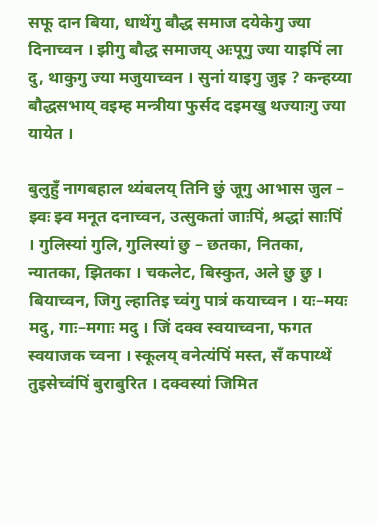सफू दान बिया, धाथेंगु बौद्ध समाज दयेकेगु ज्या दिनाच्वन । झीगु बौद्ध समाजय् अःपूगु ज्या याइपिं ला दु, थाकुगु ज्या मजुयाच्वन । सुनां याइगु जुइ ? कन्हय्या बौद्धसभाय् वइम्ह मन्त्रीया फुर्सद दइमखु थज्याःगु ज्या यायेत ।

बुलुहुँ नागबहाल थ्यंबलय् तिनि छुं जूगु आभास जुल – झ्वः झ्व मनूत दनाच्वन, उत्सुकतां जाःपिं, श्रद्धां साःपिं । गुलिस्यां गुलि, गुलिस्यां छु – छतका, नितका, न्यातका, झितका । चकलेट, बिस्कुत, अले छु छु । बियाच्वन, जिगु ल्हातिइ च्वंगु पात्रं कयाच्वन । यः–मयः मदु, गाः–मगाः मदु । जिं दक्व स्वयाच्वना, फगत स्वयाजक च्वना । स्कूलय् वनेत्यंपिं मस्त, सँ कपाय्थें तुइसेच्वंपिं बुराबुरित । दक्वस्यां जिमित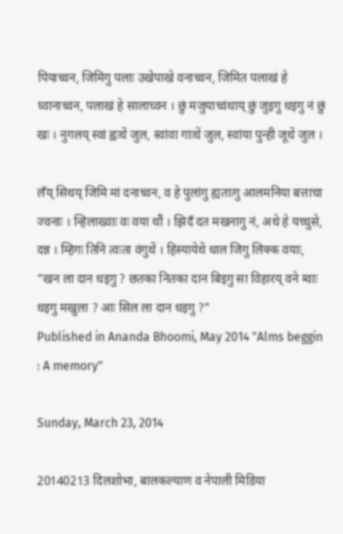पियाच्वन, जिमिगु पलाः उखेपाखे वनाच्वन, जिमित पलाखं हे घ्वानाच्वन, पलाखं हे सालाच्वन । छुं मजुयाच्वंथाय् छुं जुइगु धइगु नं छुं खः । नुगलय् स्वां ह्वःथें जुल, स्वांवा गाःथें जुल, स्वांया पुन्ही जूथें जुल ।

लँय् सिथय् जिमि मां दनाच्वन, व हे पुलांगु ह्यताःगु आलमनिया बत्ताचा ज्वनाः । न्हिलाख्वाः वः वया थौं । झिदँ दत मखनागु नं, अथे हे यच्चुसे, दन्न । म्हिगः तिनि त्वःता वंगुथें । हिस्यायेथें धाल जिगु लिक्क वयाः, “खन ला दान धइगु ? छतका नितका दान बिइगु सा विहारय् वने म्वाः धइगु मखुला ? आः सिल ला दान धइगु ?”
Published in Ananda Bhoomi, May 2014 "Alms beggin : A memory"

Sunday, March 23, 2014

20140213 दिलशोभा, बालकल्याण व नेपाली मिडिया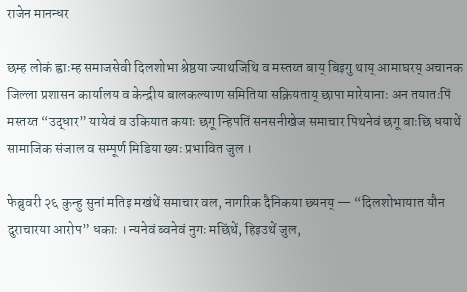राजेन मानन्धर

छम्ह लोकं ह्वाःम्ह समाजसेवी दिलशोभा श्रेष्ठया ज्याथजिथि व मस्तय्त बाय् बिइगु थाय् आमाघरय् अचानक जिल्ला प्रशासन कार्यालय व केन्द्रीय बालकल्याण समितिया सक्रियताय् छापा मारेयानाः अन तयातःपिं मस्तय्त “उद्धार” यायेवं व उकियात कयाः छगू न्हिपतिं सनसनीखेज समाचार पिथनेवं छगू बाःछि धयाथें सामाजिक संजाल व सम्पूर्ण मिडिया ख्यः प्रभावित जुल ।

फेब्रुवरी २६ कुन्हु सुनां मतिइ मखंथें समाचार वल, नागरिक दैनिकया छ्यनय् — “दिलशोभायात यौन दुराचारया आरोप” धकाः । न्यनेवं ब्वनेवं नुगः मछिंथें, हिइउथें जुल,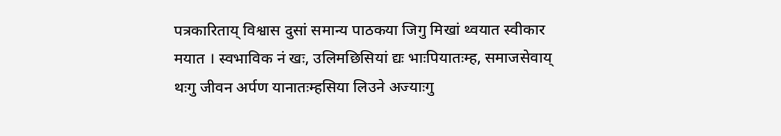पत्रकारिताय् विश्वास दुसां समान्य पाठकया जिगु मिखां थ्वयात स्वीकार मयात । स्वभाविक नं खः, उलिमछिसियां द्यः भाःपियातःम्ह, समाजसेवाय् थःगु जीवन अर्पण यानातःम्हसिया लिउने अज्याःगु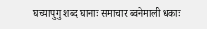घच्यापुगु शब्द घानाः समाचार ब्वनेमाली धकाः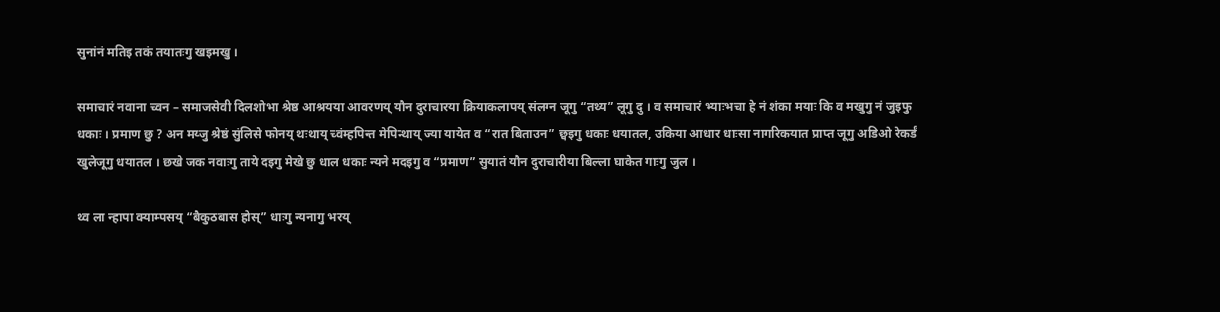सुनांनं मतिइ तकं तयातःगु खइमखु ।

समाचारं नवाना च्वन – समाजसेवी दिलशोभा श्रेष्ठ आश्रयया आवरणय् यौन दुराचारया क्रियाकलापय् संलग्न जूगु “तथ्य” लूगु दु । व समाचारं भ्याःभचा हे नं शंका मयाः कि व मखुगु नं जुइफु धकाः । प्रमाण छु ? अन मय्जु श्रेष्ठं सुंलिसे फोनय् थःथाय् च्वंम्हपिन्त मेपिन्थाय् ज्या यायेत व “रात बिताउन” छ्वइगु धकाः धयातल, उकिया आधार धाःसा नागरिकयात प्राप्त जूगु अडिओ रेकर्डं खुलेजूगु धयातल । छखे जक नवाःगु ताये दइगु मेखे छु धाल धकाः न्यने मदइगु व “प्रमाण” सुयातं यौन दुराचारीया बिल्ला घाकेत गाःगु जुल ।

थ्व ला न्हापा क्याम्पसय् “बैकुठबास होस्” धाःगु न्यनागु भरय्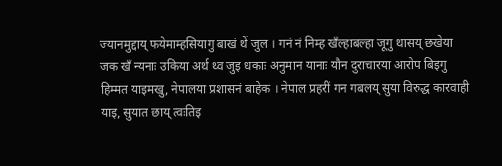ज्यानमुद्दाय् फयेमाम्हसियागु बाखं थें जुल । गनं नं निम्ह खँल्हाबल्हा जूगु थासय् छखेया जक खँ न्यनाः उकिया अर्थ थ्व जुइ धकाः अनुमान यानाः यौन दुराचारया आरोप बिइगु हिम्मत याइमखु, नेपालया प्रशासनं बाहेक । नेपाल प्रहरीं गन गबलय् सुया विरुद्ध कारवाही याइ, सुयात छाय् त्वःतिइ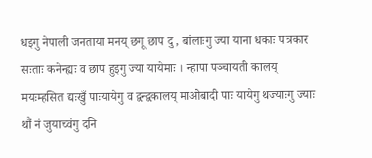धइगु नेपाली जनताया मनय् छगू छाप दु , बांलाःगु ज्या याना धकाः पत्रकार सःताः कनेन्ह्यः व छाप हुइगु ज्या यायेमाः । न्हापा पञ्चायती कालय् मयःम्हसित द्यःखुँ पाःयायेगु व द्वन्द्वकालय् माओबादी पाः यायेगु थज्याःगु ज्याः थौं नं जुयाच्वंगु दनि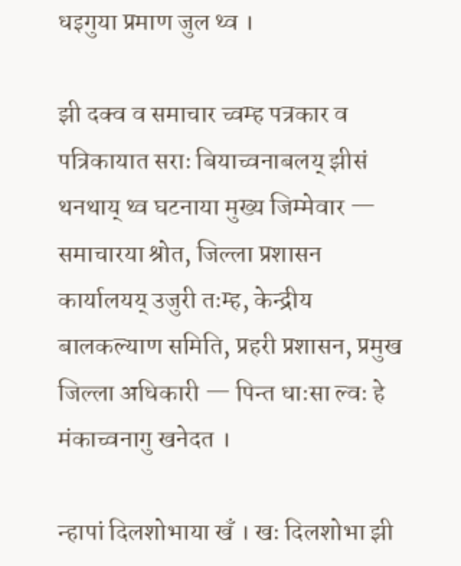धइगुया प्रमाण जुल थ्व ।

झी दक्व व समाचार च्वम्ह पत्रकार व पत्रिकायात सराः बियाच्वनाबलय् झीसं थनथाय् थ्व घटनाया मुख्य जिम्मेवार — समाचारया श्रोत, जिल्ला प्रशासन कार्यालयय् उजुरी तःम्ह, केन्द्रीय बालकल्याण समिति, प्रहरी प्रशासन, प्रमुख जिल्ला अधिकारी — पिन्त धाःसा ल्वः हे मंकाच्वनागु खनेदत ।

न्हापां दिलशोभाया खँ । खः दिलशोभा झी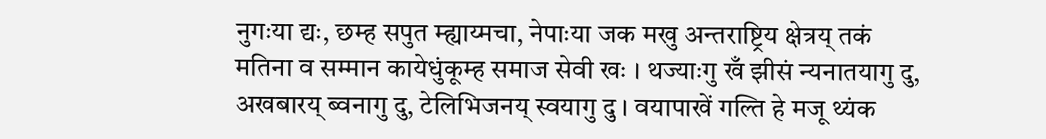नुगःया द्यः, छम्ह सपुत म्ह्याय्मचा, नेपाःया जक मखु अन्तराष्ट्रिय क्षेत्रय् तकं मतिना व सम्मान कायेधुंकूम्ह समाज सेवी खः । थज्याःगु खँ झीसं न्यनातयागु दु, अखबारय् ब्वनागु दु, टेलिभिजनय् स्वयागु दु । वयापाखें गल्ति हे मजू थ्यंक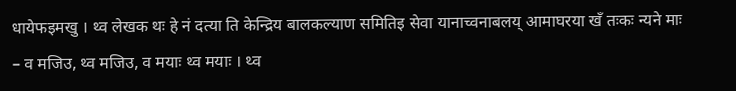धायेफइमखु । थ्व लेखक थः हे नं दत्या ति केन्द्रिय बालकल्याण समितिइ सेवा यानाच्वनाबलय् आमाघरया खँ तःकः न्यने माः – व मजिउ, थ्व मजिउ, व मयाः थ्व मयाः । थ्व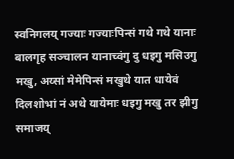स्वनिगलय् गज्याः गज्याःपिन्सं गथे गथे यानाः बालगृह सञ्चालन यानाच्वंगु दु धइगु मसिउगु मखु, अय्सां मेमेपिन्सं मखुथे यात धायेवं दिलशोभां नं अथे यायेमाः धइगु मखु तर झीगु समाजय्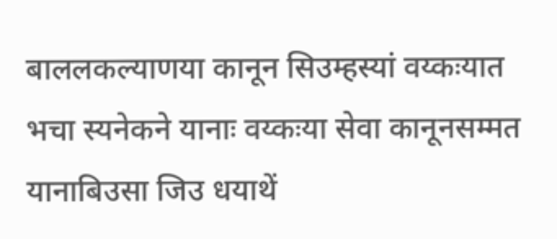बाललकल्याणया कानून सिउम्हस्यां वय्कःयात भचा स्यनेकने यानाः वय्कःया सेवा कानूनसम्मत यानाबिउसा जिउ धयाथें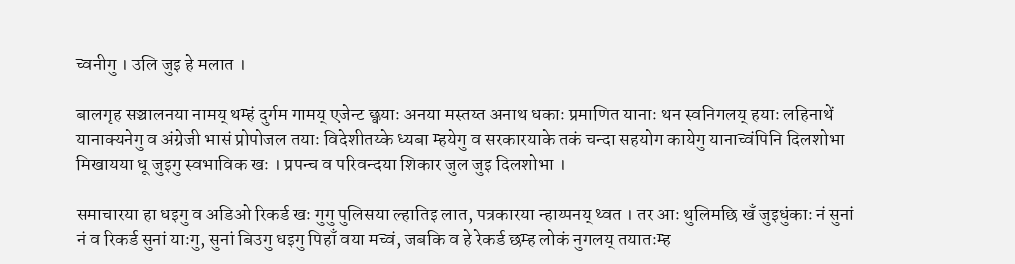च्वनीगु । उलि जुइ हे मलात ।

बालगृह सञ्चालनया नामय् थम्हं दुर्गम गामय् एजेन्ट छ्वयाः अनया मस्तय्त अनाथ धकाः प्रमाणित यानाः थन स्वनिगलय् हयाः लहिनाथें यानाक्यनेगु व अंग्रेजी भासं प्रोपोजल तयाः विदेशीतय्के ध्यबा म्हयेगु व सरकारयाके तकं चन्दा सहयोग कायेगु यानाच्वंपिनि दिलशोभा मिखायया धू जुइगु स्वभाविक खः । प्रपन्च व परिवन्दया शिकार जुल जुइ दिलशोभा ।

समाचारया हा धइगु व अडिओ रिकर्ड खः गुगु पुलिसया ल्हातिइ लात, पत्रकारया न्हाय्पनय् थ्वत । तर आः थुलिमछि खँ जुइधुंकाः नं सुनां नं व रिकर्ड सुनां याःगु, सुनां बिउगु धइगु पिहाँ वया मच्वं, जबकि व हे रेकर्ड छम्ह लोकं नुगलय् तयातःम्ह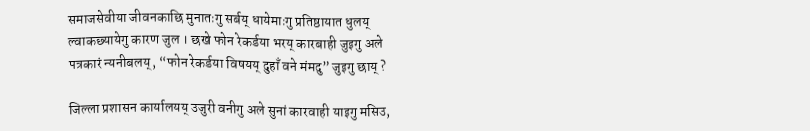समाजसेवीया जीवनकाछि मुनातःगु सर्बय् धायेमाःगु प्रतिष्ठायात धुलय् ल्वाकछ्यायेगु कारण जुल । छखे फोन रेकर्डया भरय् कारबाही जुइगु अले पत्रकारं न्यनीबलय्, “फोन रेकर्डया विषयय् दुहाँ वने मंमदु” जुइगु छाय् ?

जिल्ला प्रशासन कार्यालयय् उजुरी वनीगु अले सुनां कारवाही याइगु मसिउ,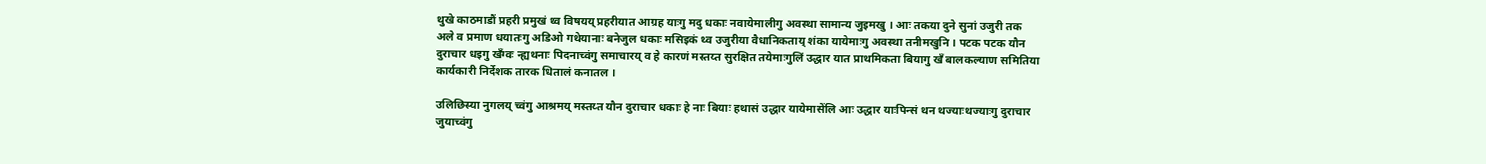थुखे काठमाडौं प्रहरी प्रमुखं थ्व विषयय् प्रहरीयात आग्रह याःगु मदु धकाः नवायेमालीगु अवस्था सामान्य जुइमखु । आः तकया दुने सुनां उजुरी तक अले व प्रमाण धयातःगु अडिओ गथेयानाः बनेजुल धकाः मसिइकं थ्व उजुरीया वैधानिकताय् शंका यायेमाःगु अवस्था तनीमखुनि । पटक पटक यौन दुराचार धइगु खँग्वः न्ह्यथनाः पिदनाच्वंगु समाचारय् व हे कारणं मस्तय्त सुरक्षित तयेमाःगुलिं उद्धार यात प्राथमिकता बियागु खँ बालकल्याण समितिया कार्यकारी निर्देशक तारक धितालं कनातल ।

उलिछिस्या नुगलय् च्वंगु आश्रमय् मस्तय्त यौन दुराचार धकाः हे नाः बियाः हथासं उद्धार यायेमासेंलि आः उद्धार याःपिन्सं थन थज्याःथज्याःगु दुराचार जुयाच्वंगु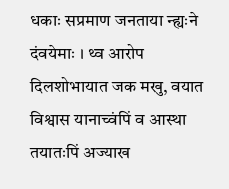धकाः सप्रमाण जनताया न्ह्यःने दंवयेमाः । थ्व आरोप दिलशोभायात जक मखु, वयात विश्वास यानाच्वंपिं व आस्था तयातःपिं अज्याख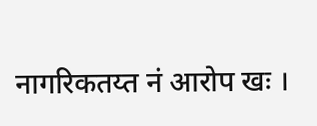नागरिकतय्त नं आरोप खः ।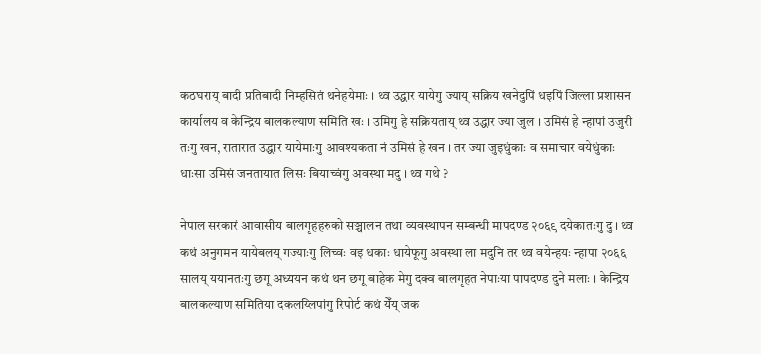कठघराय् बादी प्रतिबादी निम्हसितं थनेहयेमाः । थ्व उद्धार यायेगु ज्याय् सक्रिय खनेदुपिं धइपिं जिल्ला प्रशासन कार्यालय व केन्द्रिय बालकल्याण समिति खः । उमिगु हे सक्रियताय् थ्व उद्धार ज्या जुल । उमिसं हे न्हापां उजुरी तःगु खन, रातारात उद्धार यायेमाःगु आवश्यकता नं उमिसं हे खन । तर ज्या जुइधुंकाः व समाचार वयेधुंकाः धाःसा उमिसं जनतायात लिसः बियाच्वंगु अवस्था मदु । थ्व गथे ?

नेपाल सरकारं आवासीय बालगृहहरुको सञ्चालन तथा व्यवस्थापन सम्बन्धी मापदण्ड २०६९ दयेकातःगु दु । थ्व कथं अनुगमन यायेबलय् गज्याःगु लिच्वः वइ धकाः धायेफूगु अवस्था ला मदुनि तर थ्व वयेन्हयः न्हापा २०६६ सालय् ययानतःगु छगू अध्ययन कथं थन छगू बाहेक मेगु दक्व बालगृहत नेपाःया पापदण्ड दुने मलाः । केन्द्रिय बालकल्याण समितिया दकलय्लिपांगु रिपोर्ट कथं येँय् जक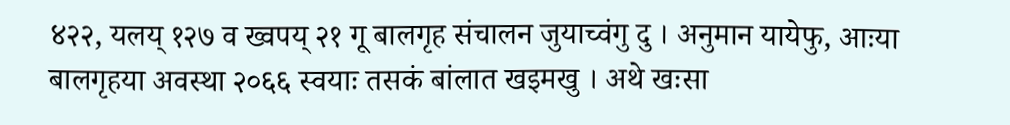४२२, यलय् १२७ व ख्वपय् २१ गू बालगृह संचालन जुयाच्वंगु दु । अनुमान यायेफु, आःया बालगृहया अवस्था २०६६ स्वयाः तसकं बांलात खइमखु । अथे खःसा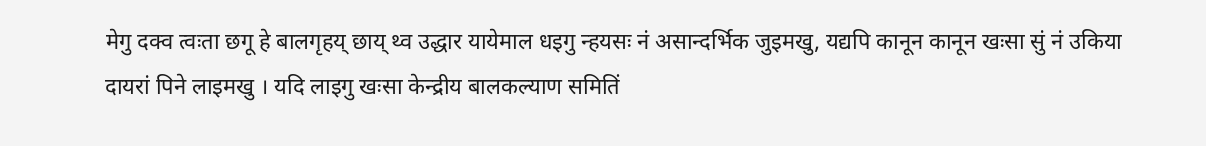मेगु दक्व त्वःता छगू हे बालगृहय् छाय् थ्व उद्धार यायेमाल धइगु न्हयसः नं असान्दर्भिक जुइमखु, यद्यपि कानून कानून खःसा सुं नं उकिया दायरां पिने लाइमखु । यदि लाइगु खःसा केन्द्रीय बालकल्याण समितिं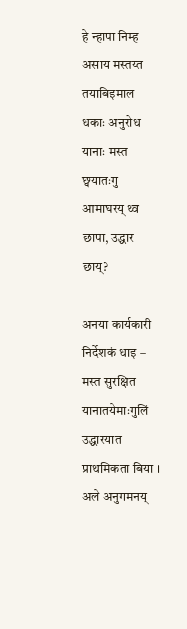हे न्हापा निम्ह असाय मस्तय्त तयाबिइमाल धकाः अनुरोध यानाः मस्त छ्वयातःगु आमाघरय् थ्व छापा, उद्धार छाय्?

अनया कार्यकारी निर्देशकं धाइ – मस्त सुरक्षित यानातयेमाःगुलिं उद्धारयात प्राथमिकता बिया । अले अनुगमनय्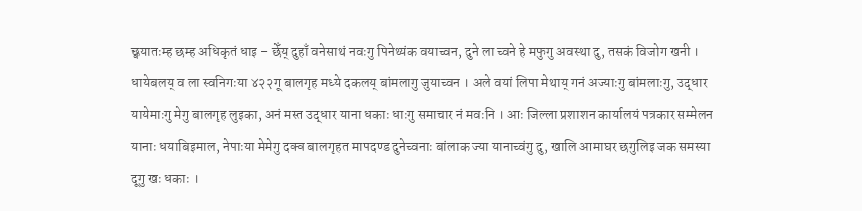छ्वयातःम्ह छम्ह अधिकृतं धाइ – छेँय् दुहाँ वनेसाथं नवःगु पिनेथ्यंक वयाच्वन, दुने ला च्वने हे मफुगु अवस्था दु, तसकं विजोग खनी । धायेबलय् व ला स्वनिगःया ४२२गू बालगृह मध्ये दकलय् बांमलागु जुयाच्वन । अले वयां लिपा मेथाय् गनं अज्याःगु बांमलाःगु, उद्धार यायेमाःगु मेगु बालगृह लुइका, अनं मस्त उद्धार याना धकाः धाःगु समाचार नं मवःनि । आः जिल्ला प्रशाशन कार्यालयं पत्रकार सम्मेलन यानाः धयाबिइमाल, नेपाःया मेमेगु दक्व बालगृहत मापदण्ड दुनेच्वनाः बांलाक ज्या यानाच्वंगु दु, खालि आमाघर छगुलिइ जक समस्या दूगु खः धकाः ।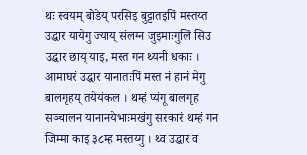थः स्वयम् बोडेय् परसिइ बुट्टातइपिं मस्तय्त उद्धार यायेगु ज्याय् संलग्न जुइमाःगुलिं सिउ उद्धार छाय् याइ, मस्त गन थ्यनी धकाः । आमाघरं उद्धार यानातःपिं मस्त नं हानं मेगु बालगृहय् तयेयंकल । थम्हं प्यंगू बालगृह सञ्चालन यानानयेभाःमखंगु सरकारं थम्हं गन जिम्मा काइ ३८म्ह मस्तय्गु । थ्व उद्धार व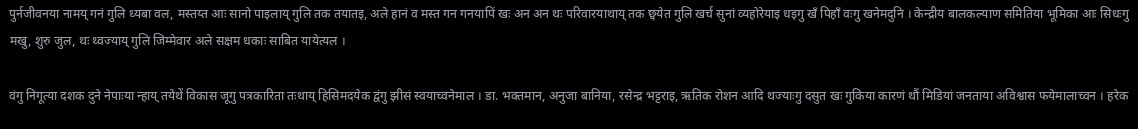पुर्नजीवनया नामय् गनं गुलि ध्यबा वल, मस्तय्त आः सानो पाइलाय् गुलि तक तयातइ, अले हानं व मस्त गन गनयापिं खः अन अन थः परिवारयाथाय् तक छ्वयेत गुलि खर्च सुनां व्यहोरेयाइ धइगु खँ पिहाँ वःगु खनेमदुनि । केन्द्रीय बालकल्याण समितिया भूमिका आः सिधःगु मखु, शुरु जुल, थः थ्वज्याय् गुलि जिम्मेवार अले सक्षम धकाः साबित यायेत्यल ।

वंगु निगूत्या दशक दुने नेपाःया न्हाय् तयेथें विकास जूगु पत्रकारिता तःथाय् हिसिमदयेक द्वंगु झीसं स्वयाच्वनेमाल । डा. भक्तमान, अनुजा बानिया, रसेन्द्र भट्टराइ, ऋतिक रोशन आदि थज्याःगु दसुत खः गुकिया कारणं थौं मिडियां जनताया अविश्वास फयेमालाच्वन । हरेक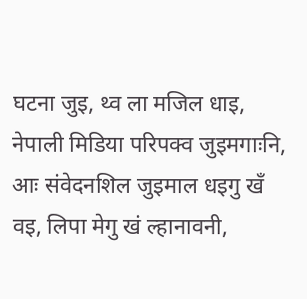घटना जुइ, थ्व ला मजिल धाइ, नेपाली मिडिया परिपक्व जुइमगाःनि, आः संवेदनशिल जुइमाल धइगु खँ वइ, लिपा मेगु खं ल्हानावनी,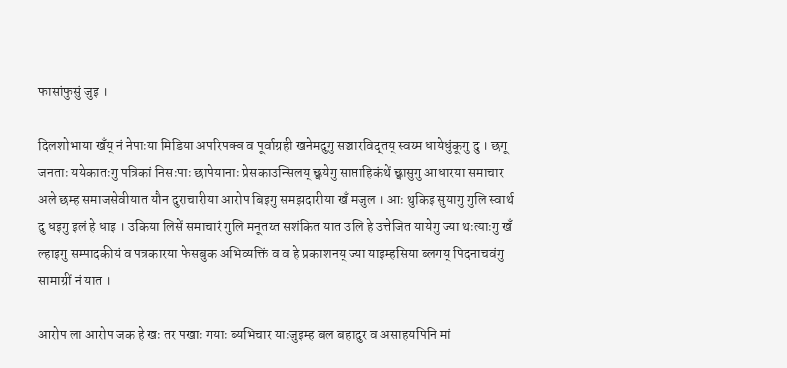फासांफुसुं जुइ ।

दिलशोभाया खँय् नं नेपाःया मिडिया अपरिपक्व व पूर्वाग्रही खनेमदुगु सञ्चारविद्तय् स्वय्म धायेधुंकूगु दु । छगू जनताः ययेकातःगु पत्रिकां निसःपाः छापेयानाः प्रेसकाउन्सिलय् छ्वयेगु साप्ताहिकंथें छ्वासुगु आधारया समाचार अले छम्ह समाजसेवीयात यौन दुराचारीया आरोप बिइगु समझदारीया खँ मजुल । आः थुकिइ सुयागु गुलि स्वार्थ दु धइगु इलं हे धाइ । उकिया लिसें समाचारं गुलि मनूतय्त सशंकित यात उलि हे उत्तेजित यायेगु ज्या थःत्याःगु खँ ल्हाइगु सम्पादकीयं व पत्रकारया फेसबुक अभिव्यक्तिं व व हे प्रकाशनय् ज्या याइम्हसिया ब्लगय् पिदनाचवंगु सामाग्रीं नं यात ।

आरोप ला आरोप जक हे खः तर पखाः गयाः ब्यभिचार याःजुइम्ह बल बहादुर व असाहयपिनि मां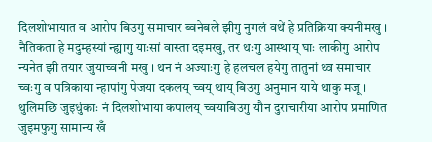दिलशोभायात व आरोप बिउगु समाचार ब्वनेबले झीगु नुगलं वथें हे प्रतिक्रिया क्यनीमखु । नैतिकता हे मदुम्हस्यां न्ह्यागु याःसां वास्ता दइमखु, तर थःगु आस्थाय् घाः लाकीगु आरोप न्यनेत झी तयार जुयाच्वनी मखु । थन नं अज्याःगु हे हलचल हयेगु तातुनां थ्व समाचार च्वःगु व पत्रिकाया न्हापांगु पेजया दकलय् च्वय् थाय् बिउगु अनुमान याये थाकु मजू । थुलिमछि जुइधुंकाः नं दिलशोभाया कपालय् च्वयाबिउगु यौन दुराचारीया आरोप प्रमाणित जुइमफुगु सामान्य खँ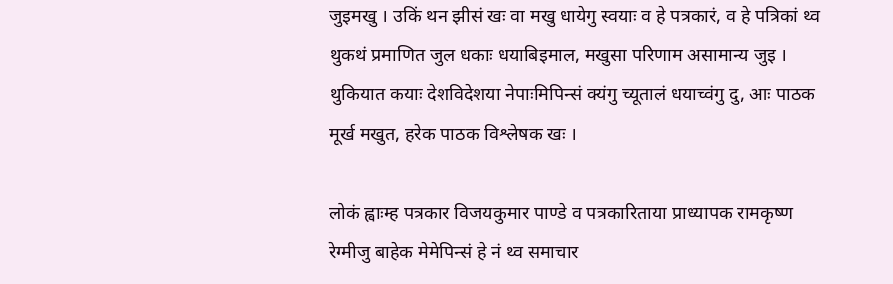जुइमखु । उकिं थन झीसं खः वा मखु धायेगु स्वयाः व हे पत्रकारं, व हे पत्रिकां थ्व थुकथं प्रमाणित जुल धकाः धयाबिइमाल, मखुसा परिणाम असामान्य जुइ । थुकियात कयाः देशविदेशया नेपाःमिपिन्सं क्यंगु च्यूतालं धयाच्वंगु दु, आः पाठक मूर्ख मखुत, हरेक पाठक विश्लेषक खः ।

लोकं ह्वाःम्ह पत्रकार विजयकुमार पाण्डे व पत्रकारिताया प्राध्यापक रामकृष्ण रेग्मीजु बाहेक मेमेपिन्सं हे नं थ्व समाचार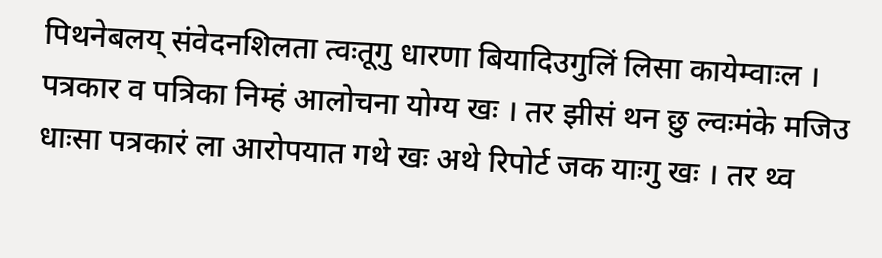पिथनेबलय् संवेदनशिलता त्वःतूगु धारणा बियादिउगुलिं लिसा कायेम्वाःल । पत्रकार व पत्रिका निम्हं आलोचना योग्य खः । तर झीसं थन छु ल्वःमंके मजिउ धाःसा पत्रकारं ला आरोपयात गथे खः अथे रिपोर्ट जक याःगु खः । तर थ्व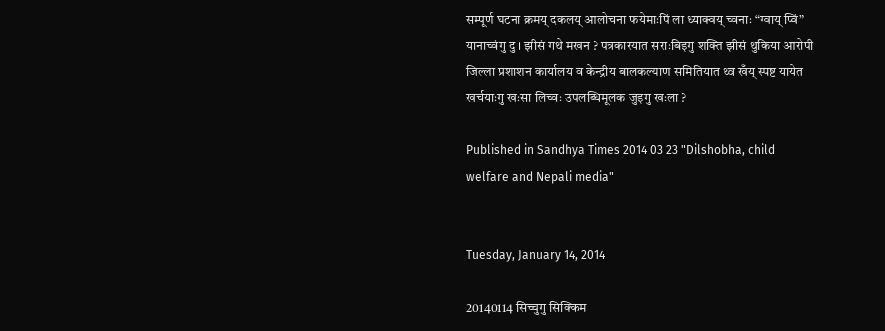सम्पूर्ण घटना क्रमय् दकलय् आलोचना फयेमाःपिं ला ध्याक्वय् च्वनाः “ग्वाय् प्विं” यानाच्वंगु दु । झीसं गथे मखन ? पत्रकारयात सराःबिइगु शक्ति झीसं थुकिया आरोपी जिल्ला प्रशाशन कार्यालय व केन्द्रीय बालकल्याण समितियात थ्व खँय् स्पष्ट यायेत खर्चयाःगु खःसा लिच्वः उपलब्धिमूलक जुइगु खःला ?

Published in Sandhya Times 2014 03 23 "Dilshobha, child welfare and Nepali media"


Tuesday, January 14, 2014

20140114 सिच्चुगु सिक्किम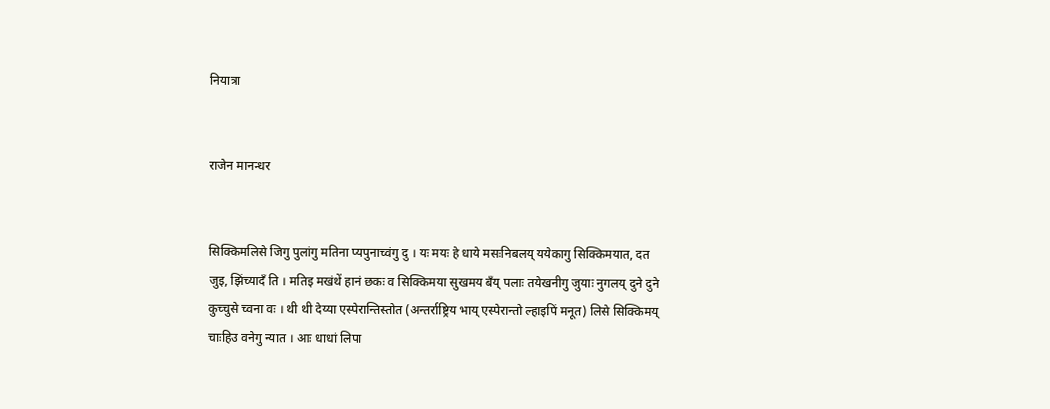नियात्रा


राजेन मानन्धर


सिक्किमलिसे जिगु पुलांगु मतिना प्यपुनाच्वंगु दु । यः मयः हे धाये मसःनिबलय् ययेकागु सिक्किमयात, दत जुइ, झिंच्यादँ ति । मतिइ मखंथें हानं छकः व सिक्किमया सुखमय बँय् पलाः तयेखनीगु जुयाः नुगलय् दुने दुने कुच्चुसे च्वना वः । थी थी देय्या एस्पेरान्तिस्तोत (अन्तर्राष्ट्रिय भाय् एस्पेरान्तो ल्हाइपिं मनूत) लिसे सिक्किमय् चाःहिउ वनेगु न्यात । आः धाधां लिपा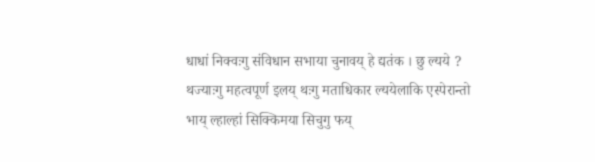धाधां निक्वःगु संविधान सभाया चुनावय् हे द्यतंक । छु ल्यये ? थज्याःगु महत्वपूर्ण इलय् थःगु मताधिकार ल्ययेलाकि एस्पेरान्तो भाय् ल्हाल्हां सिक्किमया सिचुगु फय्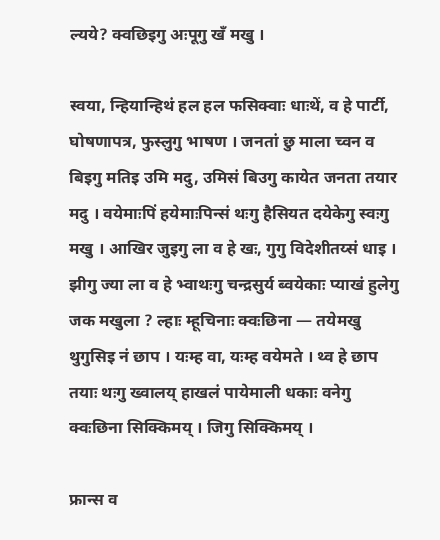ल्यये? क्वछिइगु अःपूगु खँ मखु ।

स्वया, न्हियान्हिथं हल हल फसिक्वाः धाःथें, व हे पार्टी, घोषणापत्र, फुस्लुगु भाषण । जनतां छु माला च्वन व बिइगु मतिइ उमि मदु, उमिसं बिउगु कायेत जनता तयार मदु । वयेमाःपिं हयेमाःपिन्सं थःगु हैसियत दयेकेगु स्वःगु मखु । आखिर जुइगु ला व हे खः, गुगु विदेशीतय्सं धाइ । झीगु ज्या ला व हे भ्वाथःगु चन्द्रसुर्य ब्वयेकाः प्याखं हुलेगु जक मखुला ? ल्हाः म्हूचिनाः क्वःछिना — तयेमखु थुगुसिइ नं छाप । यःम्ह वा, यःम्ह वयेमते । थ्व हे छाप तयाः थःगु ख्वालय् हाखलं पायेमाली धकाः वनेगु क्वःछिना सिक्किमय् । जिगु सिक्किमय् ।

फ्रान्स व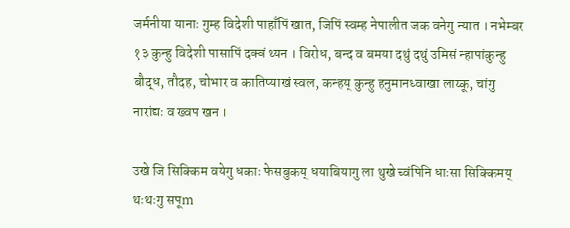जर्मनीया यानाः गुम्ह विदेशी पाहाँपिं खात, जिपिं स्वम्ह नेपालीत जक वनेगु न्यात । नभेम्बर १३ कुन्हु विदेशी पासापिं दक्वं थ्यन । विरोध, बन्द व बमया दथुं दथुं उमिसं न्हापांकुन्हु बौद्ध, तौदह, चोभार व कातिप्याखं स्वल, कन्हय् कुन्हु हनुमानध्वाखा लाय्कू, चांगु नारांद्यः व ख्वप खन ।

उखे जि सिक्किम वयेगु धकाः फेसबुकय् धयाबियागु ला थुखे च्वंपिनि धाःसा सिक्किमय् थःथःगु सपूm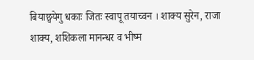बियाछ्वयेगु धकाः जितः स्वापू तयाच्वन । शाक्य सुरेन, राजा शाक्य, शशिकला मानन्धर व भीष्म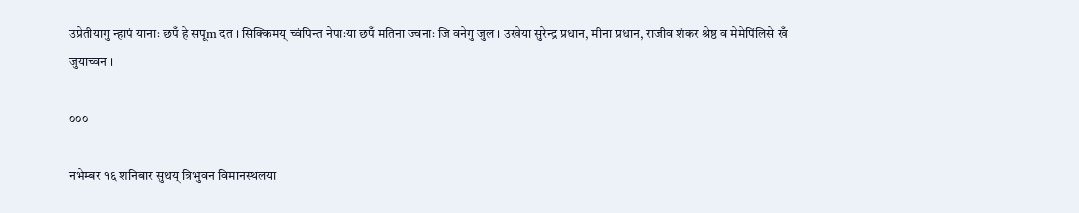उप्रेतीयागु न्हापं यानाः छपँ हे सपूm दत । सिक्किमय् च्वंपिन्त नेपाःया छपँ मतिना ज्वनाः जि वनेगु जुल । उखेया सुरेन्द्र प्रधान, मीना प्रधान, राजीव शंकर श्रेष्ठ व मेमेपिंलिसे खँ जुयाच्वन ।

०००

नभेम्बर १६ शनिबार सुथय् त्रिभुवन विमानस्थलया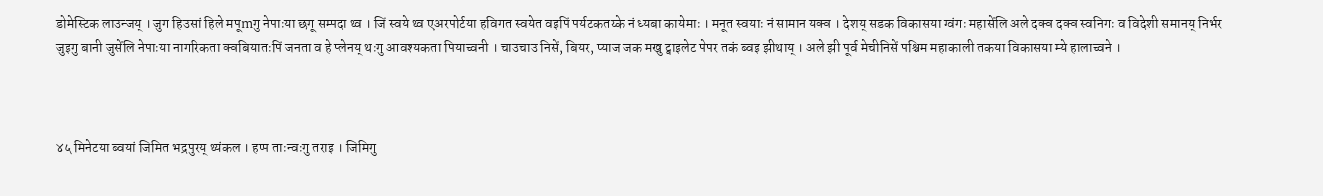डोमेस्टिक लाउन्जय् । जुग हिउसां हिले मपूmगु नेपाःया छगू सम्पदा थ्व । जिं स्वये थ्व एअरपोर्टया हविगत स्वयेत वइपिं पर्यटकतय्के नं ध्यबा कायेमाः । मनूत स्वयाः नं सामान यक्व । देशय् सडक विकासया ग्वंगः महासेंलि अले दक्व दक्व स्वनिगः व विदेशी समानय् निर्भर जुइगु बानी जुसेंलि नेपाःया नागरिकता क्वबियातःपिं जनता व हे प्लेनय् थःगु आवश्यकता पियाच्वनी । चाउचाउ निसें, बियर, प्याज जक मखु ट्वाइलेट पेपर तकं ब्वइ झीथाय् । अले झी पूर्व मेचीनिसें पश्चिम महाकाली तकया विकासया म्ये हालाच्वने ।



४५ मिनेटया ब्वयां जिमित भद्रपुरय् थ्यंकल । हप्प ताःन्वःगु तराइ । जिमिगु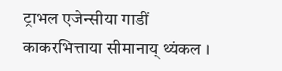ट्राभल एजेन्सीया गाडीं काकरभित्ताया सीमानाय् थ्यंकल ।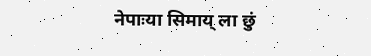नेपाःया सिमाय् ला छुं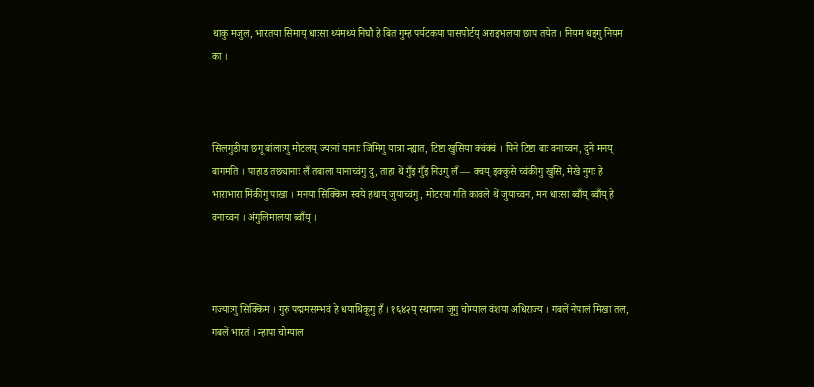थाकु मजुल, भारतया सिमाय् धाःसा थ्यंमथ्यं निघौ हे बित गुम्ह पर्यटकया पासपोर्टय् अराइभलया छाप तयेत । नियम धइगु नियम का ।



सिलगुडीया छगू बांलाःगु मोटलय् ज्यःनां यानाः जिमिगु यात्रा न्ह्यात, टिष्टा खुसिया क्वंक्वं । पिने टिष्टा बाः वनाच्वन, दुने मनय् बागमति । पाहाड तछ्यानाः लँ तबाला यानाच्वंगु दु, ताहा थें गुँइ गुँइ निउगु लँ — क्वय् इक्कुसे च्वंकीगु खुसि, मेखे नुगः हे भाराभारा मिंकीगु पाखा । मनया सिक्किम स्वये हथाय् जुयाच्वंगु, मोटरया गति कावले थें जुयाच्वन, मन धाःसा ब्वाँय् ब्वाँय् हे वनाच्वन । अंगुलिमालया ब्वाँय् ।



गज्याःगु सिक्किम । गुरु पद्ममसम्भवं हे धयाथिकूगु हँ । १६४२य् स्थापना जूगु चोग्याल वंशया अधिराज्य । गबलें नेपालं मिखा तल, गबलें भारतं । न्हापा चोग्याल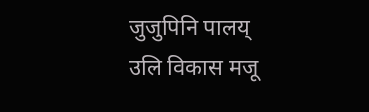जुजुपिनि पालय् उलि विकास मजू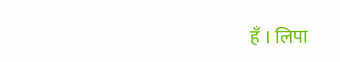हँ । लिपा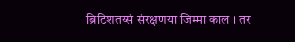ब्रिटिशतय्सं संरक्षणया जिम्मा काल । तर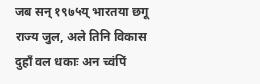जब सन् १९७५य् भारतया छगू राज्य जुल, अले तिनि विकास दुहाँ वल धकाः अन च्वंपिं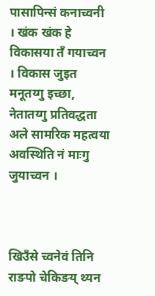पासापिन्सं कनाच्वनी । खंक खंक हे विकासया तँ गयाच्वन । विकास जुइत मनूतय्गु इच्छा, नेतातय्गु प्रतिवद्धता अले सामरिक महत्वया अवस्थिति नं माःगु जुयाच्वन ।



खिउँसे च्वनेवं तिनि राङपो चेकिङय् थ्यन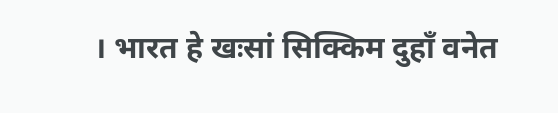। भारत हे खःसां सिक्किम दुहाँ वनेत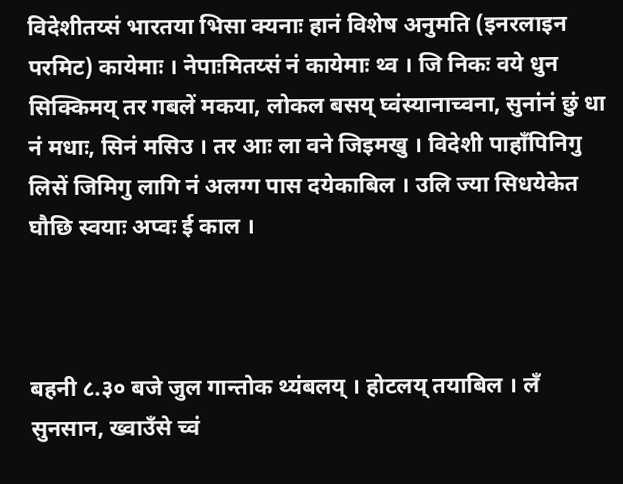विदेशीतय्सं भारतया भिसा क्यनाः हानं विशेष अनुमति (इनरलाइन परमिट) कायेमाः । नेपाःमितय्सं नं कायेमाः थ्व । जि निकः वये धुन सिक्किमय् तर गबलें मकया, लोकल बसय् घ्वंस्यानाच्वना, सुनांनं छुं धा नं मधाः, सिनं मसिउ । तर आः ला वने जिइमखु । विदेशी पाहाँपिनिगु लिसें जिमिगु लागि नं अलग्ग पास दयेकाबिल । उलि ज्या सिधयेकेत घौछि स्वयाः अप्वः ई काल ।



बहनी ८.३० बजे जुल गान्तोक थ्यंबलय् । होटलय् तयाबिल । लँ सुनसान, ख्वाउँसे च्वं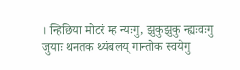। न्हिछिया मोटरं म्ह न्यःगु, झुकुझुकु न्ह्यःवःगु जुयाः थनतक थ्यंबलय् गान्तोक स्वयेगु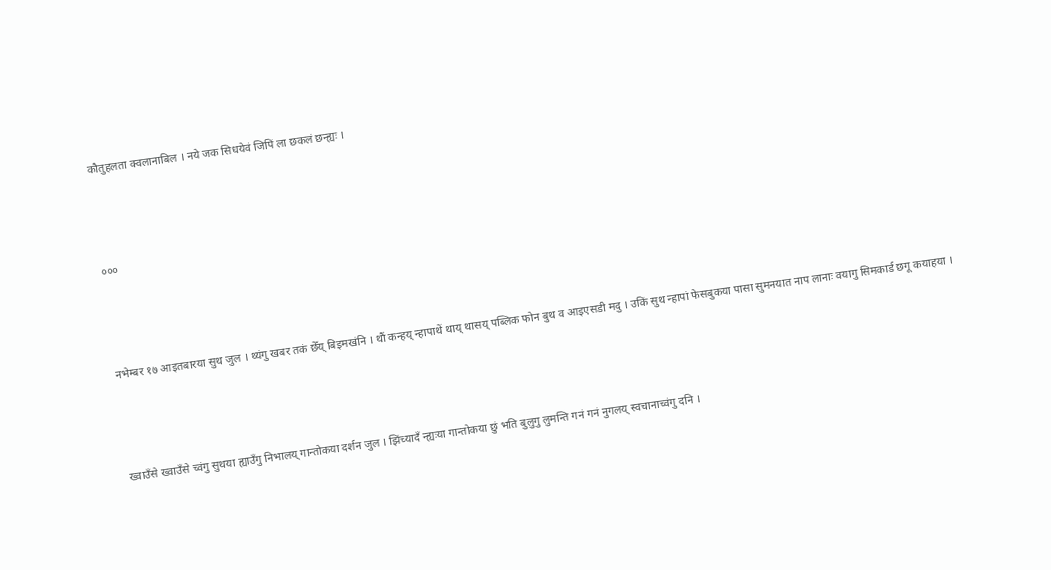कौतुहलता क्वलानाबिल । नये जक सिधयेवं जिपिं ला छकलं छन्ह्यः ।



०००



नभेम्बर १७ आइतबारया सुथ जुल । थ्यंगु खबर तकं छेँय् बिइमखंनि । थौं कन्हय् न्हापाथें थाय् थासय् पब्लिक फोन बुथ व आइएसडी मदु । उकिं सुथ न्हापां फेसबुकया पासा सुमनयात नाप लानाः वयागु सिमकार्ड छगू कयाहया ।



ख्वाउँसे ख्वाउँसे च्वंगु सुथया ह्याउँगु निभालय् गान्तोकया दर्शन जुल । झिंच्यादँ न्ह्यःया गान्तोकया छुं भति बुलुगु लुमन्ति गनं गनं नुगलय् स्वचानाच्वंगु दनि ।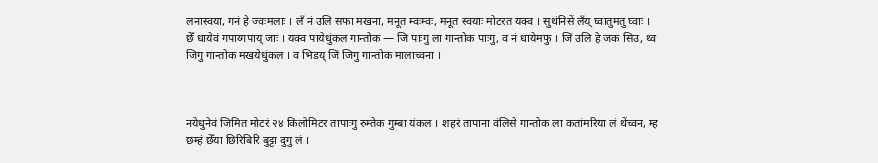लनास्वया, गनं हे ज्वःमलाः । लँ नं उलि सफा मखना, मनूत म्वःम्वः, मनूत स्वयाः मोटरत यक्व । सुथंनिसें लँय् घ्वातुमतु घ्वाः । छेँ धायेवं गपाय्गपाय् जाः । यक्व पायेधुंकल गान्तोक — जि पाःगु ला गान्तोक पाःगु, व नं धायेमफु । जिं उलि हे जक सिउ, थ्व जिगु गान्तोक मखयेधुंकल । व भिडय् जिं जिगु गान्तोक मालाच्वना ।



नयेधुनेवं जिमित मोटरं २४ किलोमिटर तापाःगु रुम्तेक गुम्बा यंकल । शहरं तापाना वंलिसे गान्तोक ला कतांमरिया लं थेंच्वन, म्ह छम्हं छेँया छिरिबिरि बुट्टा दुगु लं ।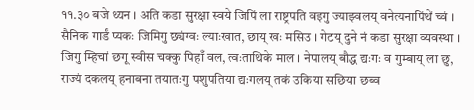११.३० बजे थ्यन । अति कडा सुरक्षा स्वये जिपिं ला राष्ट्रपति वइगु ज्याझ्वलय् वनेत्यनापिंथें च्वं । सैनिक गार्डं प्यकः जिमिगु छ्यंग्वः ल्याःखात, छाय् खः मसिउ । गेटय् दुने नं कडा सुरक्षा व्यवस्था । जिगु म्हिचां छगू स्वीस चक्कु पिहाँ वल, त्वःताथिके माल । नेपालय् बौद्ध द्यःगः व गुम्बाय् ला छु, राज्यं दकलय् हनाबना तयातःगु पशुपतिया द्यःगलय् तकं उकिया सछिया छब्व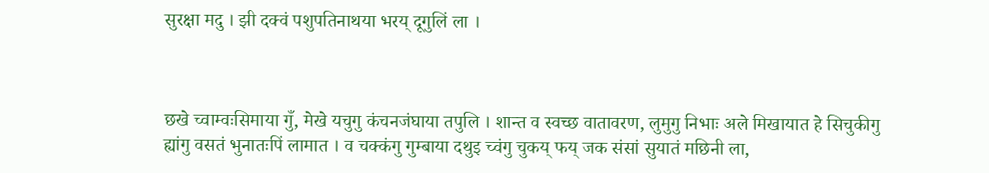सुरक्षा मदु । झी दक्वं पशुपतिनाथया भरय् दूगुलिं ला ।



छखे च्वाम्वःसिमाया गुँ, मेखे यचुगु कंचनजंघाया तपुलि । शान्त व स्वच्छ वातावरण, लुमुगु निभाः अले मिखायात हे सिचुकीगु ह्यांगु वसतं भुनातःपिं लामात । व चक्कंगु गुम्बाया दथुइ च्वंगु चुकय् फय् जक संसां सुयातं मछिनी ला,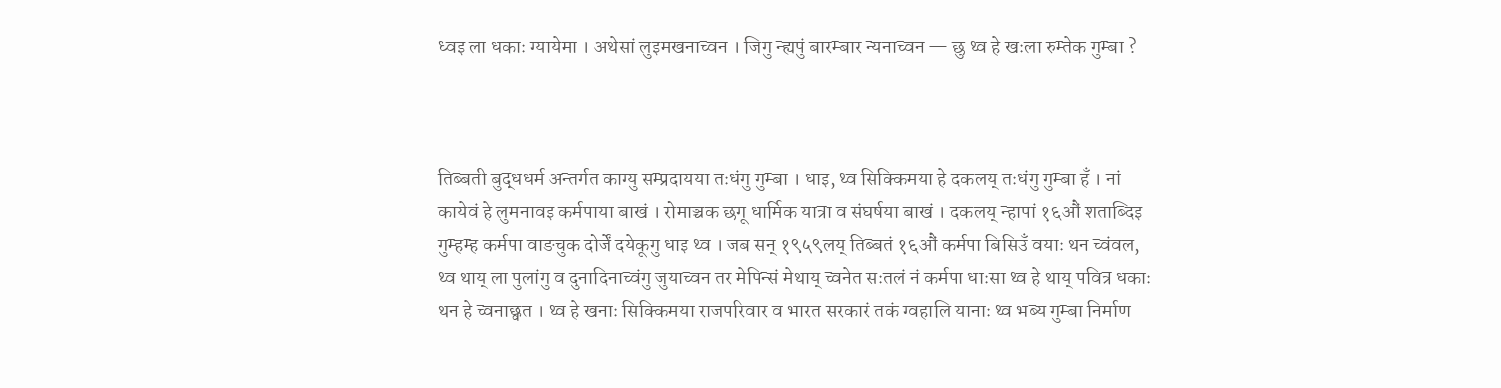ध्वइ ला धकाः ग्यायेमा । अथेसां लुइमखनाच्वन । जिगु न्ह्यपुं बारम्बार न्यनाच्वन — छु थ्व हे खःला रुम्तेक गुम्बा ?



तिब्बती बुद्धधर्म अन्तर्गत काग्यु सम्प्रदायया तःधंगु गुम्बा । धाइ, थ्व सिक्किमया हे दकलय् तःधंगु गुम्बा हँ । नां कायेवं हे लुमनावइ कर्मपाया बाखं । रोमाञ्चक छगू धार्मिक यात्रा व संघर्षया बाखं । दकलय् न्हापां १६औं शताब्दिइ गुम्हम्ह कर्मपा वाङचुक दोर्जें दयेकूगु धाइ थ्व । जब सन् १९५९लय् तिब्बतं १६औं कर्मपा बिसिउँ वयाः थन च्वंवल, थ्व थाय् ला पुलांगु व दुनादिनाच्वंगु जुयाच्वन तर मेपिन्सं मेथाय् च्वनेत सःतलं नं कर्मपा धाःसा थ्व हे थाय् पवित्र धकाः थन हे च्वनाछ्वत । थ्व हे खनाः सिक्किमया राजपरिवार व भारत सरकारं तकं ग्वहालि यानाः थ्व भब्य गुम्बा निर्माण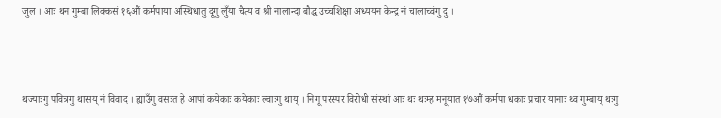जुल । आः थन गुम्बा लिक्कसं १६औं कर्मपाया अस्थिधातु दूगु लुँया चैत्य व श्री नालान्दा बौद्ध उच्चशिक्षा अध्ययन केन्द्र नं चालाच्वंगु दु ।



थज्याःगु पवित्रगु थासय् नं विवाद । ह्याउँगु वसःत हे आपां कयेकाः कयेकाः ल्वाःगु थाय् । निगू परस्पर विरोधी संस्थां आः थः थःम्ह मनूयात १७औं कर्मपा धकाः प्रचार यानाः थ्व गुम्बाय् थःगु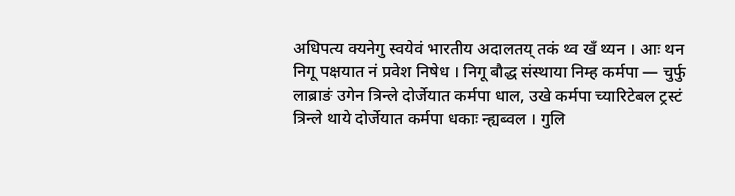अधिपत्य क्यनेगु स्वयेवं भारतीय अदालतय् तकं थ्व खँ थ्यन । आः थन निगू पक्षयात नं प्रवेश निषेध । निगू बौद्ध संस्थाया निम्ह कर्मपा — चुर्फु लाब्राङं उगेन त्रिन्ले दोर्जेयात कर्मपा धाल, उखे कर्मपा च्यारिटेबल ट्रस्टं त्रिन्ले थाये दोर्जेयात कर्मपा धकाः न्ह्यब्वल । गुलि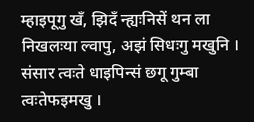म्हाइपूगु खँ, झिदँ न्ह्यःनिसें थन ला निखलःया ल्वापु, अझं सिधःगु मखुनि । संसार त्वःते धाइपिन्सं छगू गुम्बा त्वःतेफइमखु ।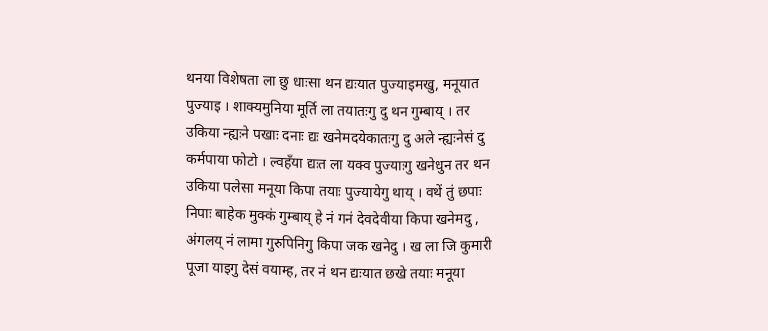थनया विशेषता ला छु धाःसा थन द्यःयात पुज्याइमखु, मनूयात पुज्याइ । शाक्यमुनिया मूर्ति ला तयातःगु दु थन गुम्बाय् । तर उकिया न्ह्यःने पखाः दनाः द्यः खनेमदयेकातःगु दु अले न्ह्यःनेसं दु कर्मपाया फोटो । ल्वहँया द्यःत ला यक्व पुज्याःगु खनेधुन तर थन उकिया पलेसा मनूया किपा तयाः पुज्यायेगु थाय् । वथें तुं छपाः निपाः बाहेक मुक्कं गुम्बाय् हे नं गनं देवदेवीया किपा खनेमदु , अंगलय् नं लामा गुरुपिनिगु किपा जक खनेदु । ख ला जि कुमारी पूजा याइगु देसं वयाम्ह, तर नं थन द्यःयात छखे तयाः मनूया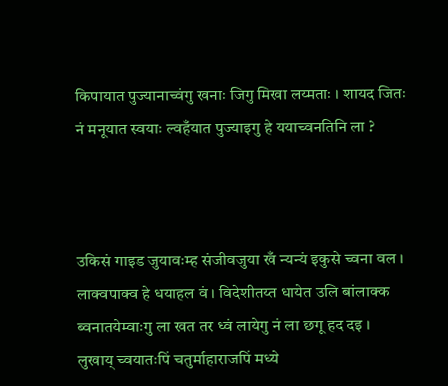किपायात पुज्यानाच्वंगु खनाः जिगु मिखा लय्मताः । शायद जितः नं मनूयात स्वयाः ल्वहँयात पुज्याइगु हे ययाच्वनतिनि ला ?



उकिसं गाइड जुयावःम्ह संजीवजुया खँ न्यन्यं इकुसे च्वना वल । लाक्वपाक्व हे धयाहल वं । विदेशीतय्त धायेत उलि बांलाक्क ब्वनातयेम्वाःगु ला खत तर ध्वं लायेगु नं ला छगू हद दइ । लुखाय् च्वयातःपिं चतुर्माहाराजपिं मध्ये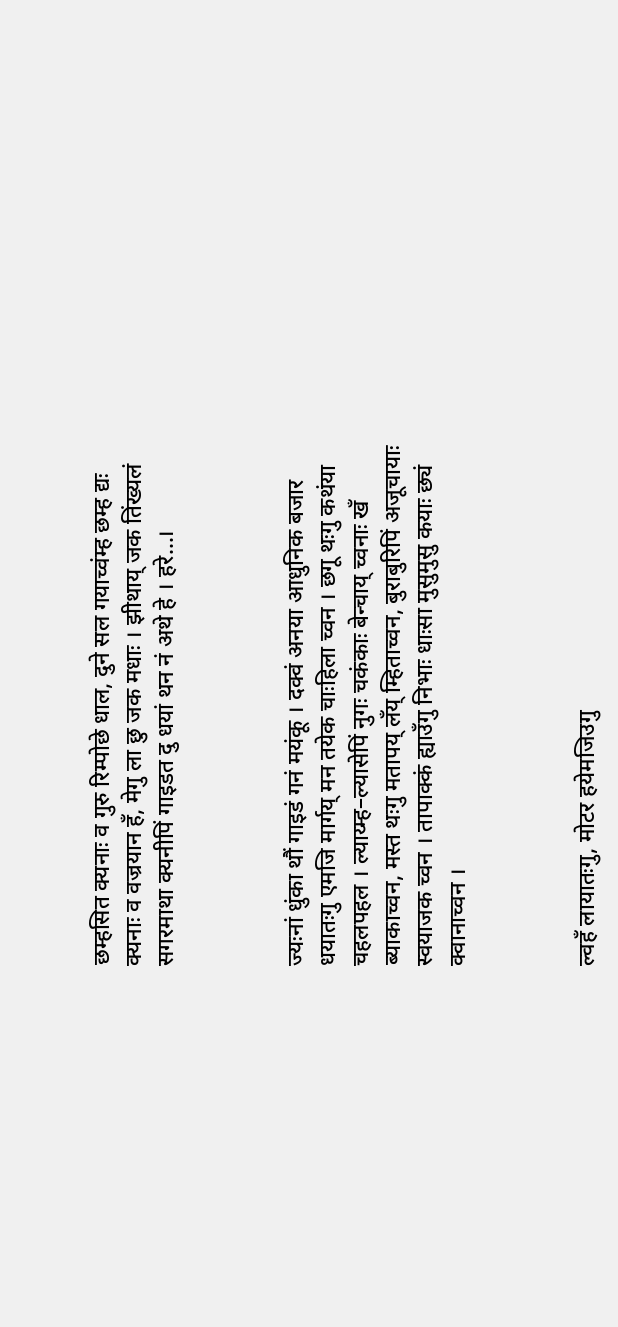छम्हसित क्यनाः व गुरु रिम्पोछे धाल, दुने सल गयाच्वंम्ह छम्ह द्यः क्यनाः व वज्रयान हँ, मेगु ला छु जक मधाः । झीथाय् जक तिंख्यलं सगरमाथा क्यनीपिं गाइडत दु धयां थन नं अथे हे । हरे...।



ज्यःनां धुंका थौं गाइडं गनं मयंकू । दक्वं अनया आधुनिक बजार धयातःगु एमजि मार्गय् मन तयेक चाःहिला च्वन । छगू थःगु कथंया चहलपहल । ल्याय्म्ह–ल्यासेपिं नुगः चकंकाः बेन्चाय् च्वनाः खँ ब्याकाच्वन, मस्त थःगु मतापय् लँय् म्हिताच्वन, बुराबुरिपिं अजूचायाः स्वयाजक च्वन । तापाक्कं ह्याउँगु निभाः धाःसा मुसुमुसु कयाः छ्यं क्वानाच्वन ।



ल्वहँ लायातःगु, मोटर हयेमजिउगु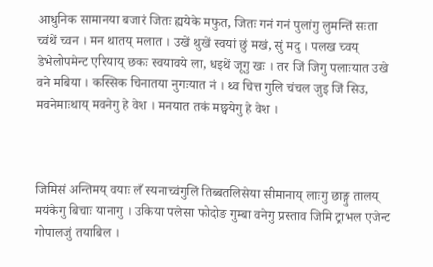आधुनिक सामानया बजारं जितः ह्ययेके मफुत, जितः गनं गनं पुलांगु लुमन्तिं सःता च्वंथें च्वन । मन थातय् मलात । उखें थुखें स्वयां छुं मखं, सुं मदु । पलख च्वय् डेभेलोपमेन्ट एरियाय् छकः स्वयावये ला, धइथें जूगु खः । तर जिं जिगु पलाःयात उखे वने मबिया । कस्सिक चिनातया नुगःयात नं । थ्व चित्त गुलि चंचल जुइ जिं सिउ, मवनेमाःथाय् मवनेगु हे वेश । मनयात तकं मछ्वयेगु हे वेश ।



जिमिसं अन्तिमय् वयाः लँ स्यनाच्वंगुलिं तिब्बतलिसेया सीमानाय् लाःगु छाङ्गु तालय् मयंकेगु बिचाः यानागु । उकिया पलेसा फोदोङ गुम्बा वनेगु प्रस्ताव जिमि ट्राभल एजेन्ट गोपालजुं तयाबिल ।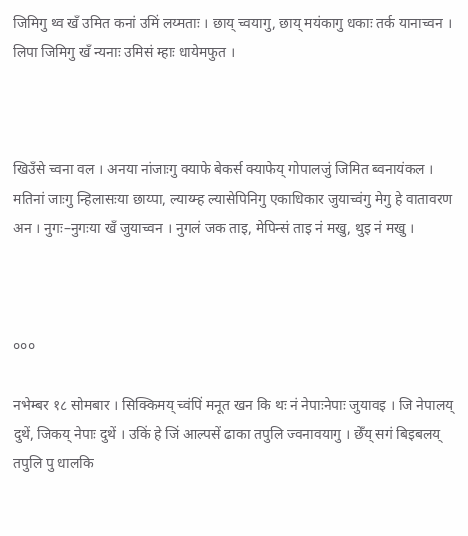जिमिगु थ्व खँ उमित कनां उमिं लय्मताः । छाय् च्वयागु, छाय् मयंकागु धकाः तर्क यानाच्वन । लिपा जिमिगु खँ न्यनाः उमिसं म्हाः धायेमफुत ।



खिउँसे च्वना वल । अनया नांजाःगु क्याफे बेकर्स क्याफेय् गोपालजुं जिमित ब्वनायंकल । मतिनां जाःगु न्हिलासःया छाय्पा, ल्याय्म्ह ल्यासेपिनिगु एकाधिकार जुयाच्वंगु मेगु हे वातावरण अन । नुगः–नुगःया खँ जुयाच्वन । नुगलं जक ताइ, मेपिन्सं ताइ नं मखु, थुइ नं मखु ।



०००

नभेम्बर १८ सोमबार । सिक्किमय् च्वंपिं मनूत खन कि थः नं नेपाःनेपाः जुयावइ । जि नेपालय् दुथें, जिकय् नेपाः दुथें । उकिं हे जिं आल्पसें ढाका तपुलि ज्वनावयागु । छेँय् सगं बिइबलय् तपुलि पु धालकि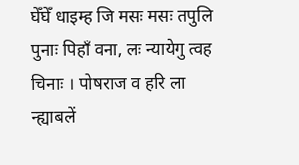घेँघेँ धाइम्ह जि मसः मसः तपुलि पुनाः पिहाँ वना, लः न्यायेगु त्वह चिनाः । पोषराज व हरि ला न्ह्याबलें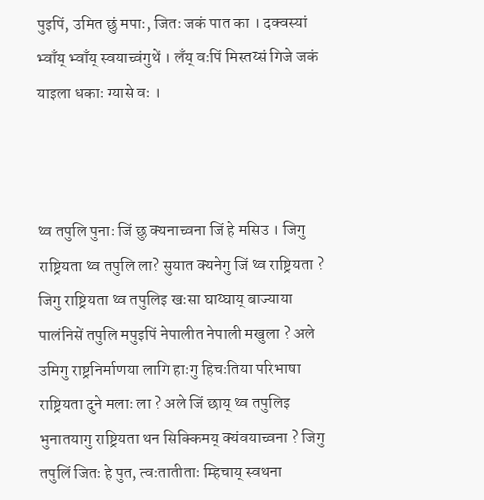पुइपिं, उमित छुं मपाः, जितः जकं पात का । दक्वस्यां भ्वाँय् भ्वाँय् स्वयाच्वंगुथें । लँय् वःपिं मिस्तय्सं गिजे जकं याइला धकाः ग्यासे वः ।



थ्व तपुलि पुनाः जिं छु क्यनाच्वना जिं हे मसिउ । जिगु राष्ट्रियता थ्व तपुलि ला? सुयात क्यनेगु जिं थ्व राष्ट्रियता ? जिगु राष्ट्रियता थ्व तपुलिइ खःसा घाय्घाय् बाज्याया पालंनिसें तपुलि मपुइपिं नेपालीत नेपाली मखुला ? अले उमिगु राष्ट्रनिर्माणया लागि हाःगु हिचःतिया परिभाषा राष्ट्रियता दुने मलाः ला ? अले जिं छाय् थ्व तपुलिइ भुनातयागु राष्ट्रियता थन सिक्किमय् क्यंवयाच्वना ? जिगु तपुलिं जितः हे पुत, त्वःतातीताः म्हिचाय् स्वथना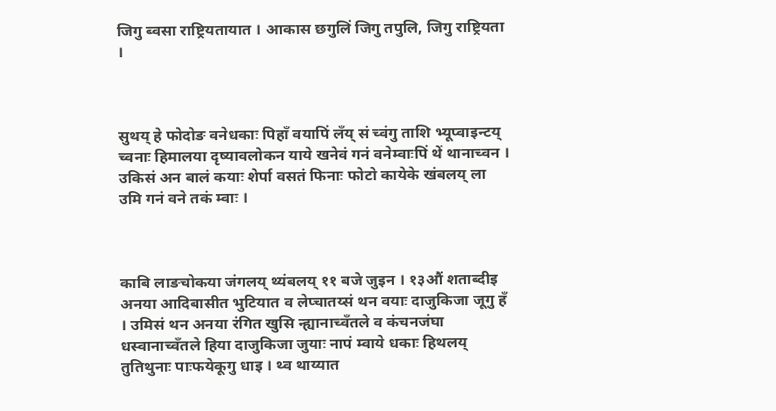जिगु ब्वसा राष्ट्रियतायात । आकास छगुलिं जिगु तपुलि, जिगु राष्ट्रियता ।



सुथय् हे फोदोङ वनेधकाः पिहाँ वयापिं लँय् सं च्वंगु ताशि भ्यूप्वाइन्टय् च्वनाः हिमालया दृष्यावलोकन याये खनेवं गनं वनेम्वाःपिं थें थानाच्वन । उकिसं अन बालं कयाः शेर्पा वसतं फिनाः फोटो कायेके खंबलय् ला उमि गनं वने तकं म्वाः ।



काबि लाङचोकया जंगलय् थ्यंबलय् ११ बजे जुइन । १३औं शताब्दीइ अनया आदिबासीत भुटियात व लेप्चातय्सं थन वयाः दाजुकिजा जूगु हँ । उमिसं थन अनया रंगित खुसि न्ह्यानाच्वँतले व कंचनजंघा धस्वानाच्वँतले हिया दाजुकिजा जुयाः नापं म्वाये धकाः हिथलय् तुतिथुनाः पाःफयेकूगु धाइ । थ्व थाय्यात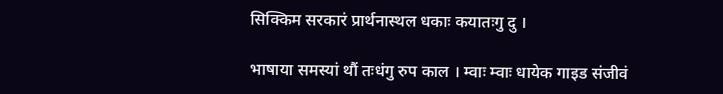सिक्किम सरकारं प्रार्थनास्थल धकाः कयातःगु दु ।

भाषाया समस्यां थौं तःधंगु रुप काल । म्वाः म्वाः धायेक गाइड संजीवं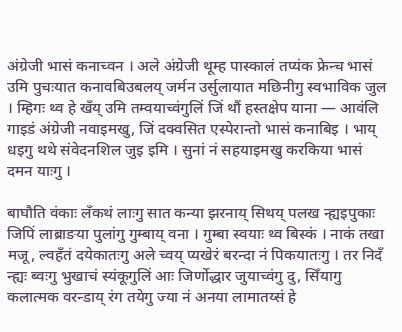अंग्रेजी भासं कनाच्वन । अले अंग्रेजी थूम्ह पास्कालं तप्यंक फ्रेन्च भासं उमि पुचःयात कनावबिउबलय् जर्मन उर्सुलायात मछिनीगु स्वभाविक जुल । म्हिगः थ्व हे खँय् उमि तम्वयाच्वंगुलिं जिं थौं हस्तक्षेप याना — आवंलि गाइडं अंग्रेजी नवाइमखु, जिं दक्वसित एस्पेरान्तो भासं कनाबिइ । भाय् धइगु थथे संवेदनशिल जुइ इमि । सुनां नं सहयाइमखु करकिया भासं दमन याःगु ।

बाघौति वंकाः लँकथं लाःगु सात कन्या झरनाय् सिथय् पलख न्ह्यइपुकाः जिपिं लाब्राङया पुलांगु गुम्बाय् वना । गुम्बा स्वयाः थ्व बिस्कं । नाकं तखा मजू, ल्वहँतं दयेकातःगु अले च्वय् प्यखेरं बरन्दा नं पिकयातःगु । तर निदँ न्ह्यः ब्वःगु भुखाचं स्यंकूगुलिं आः जिर्णोद्धार जुयाच्वंगु दु, सिँयागु कलात्मक वरन्डाय् रंग तयेगु ज्या नं अनया लामातय्सं हे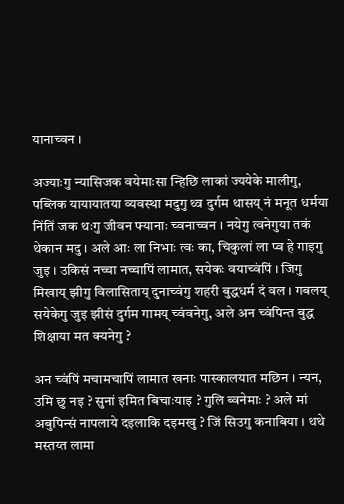यानाच्वन ।

अज्याःगु न्यासिजक वयेमाःसा न्हिछि लाकां ज्ययेके मालीगु, पब्लिक यायायातया व्यवस्था मदुगु थ्व दुर्गम थासय् नं मनूत धर्मया निंतिं जक थःगु जीवन फ्यानाः च्वनाच्वन । नयेगु त्वनेगुया तकं थेकान मदु । अले आः ला निभाः त्वः का, चिकुलां ला प्व हे गाइगु जुइ । उकिसं नच्चा नच्चापिं लामात, सयेकः वयाच्वंपिं । जिगु मिखाय् झीगु विलासिताय् दुनाच्वंगु शहरी बुद्धधर्म दं वल । गबलय् सयेकेगु जुइ झीसं दुर्गम गामय् च्वंवनेगु, अले अन च्वंपिन्त बुद्ध शिक्षाया मत क्यनेगु ?

अन च्वंपिं मचामचापिं लामात खनाः पास्कालयात मछिन । न्यन, उमि छु नइ ? सुनां इमित बिचाःयाइ ? गुलि ब्वनेमाः ? अले मां अबुपिन्सं नापलाये दइलाकि दइमखु ? जिं सिउगु कनाबिया । थथे मस्तय्त लामा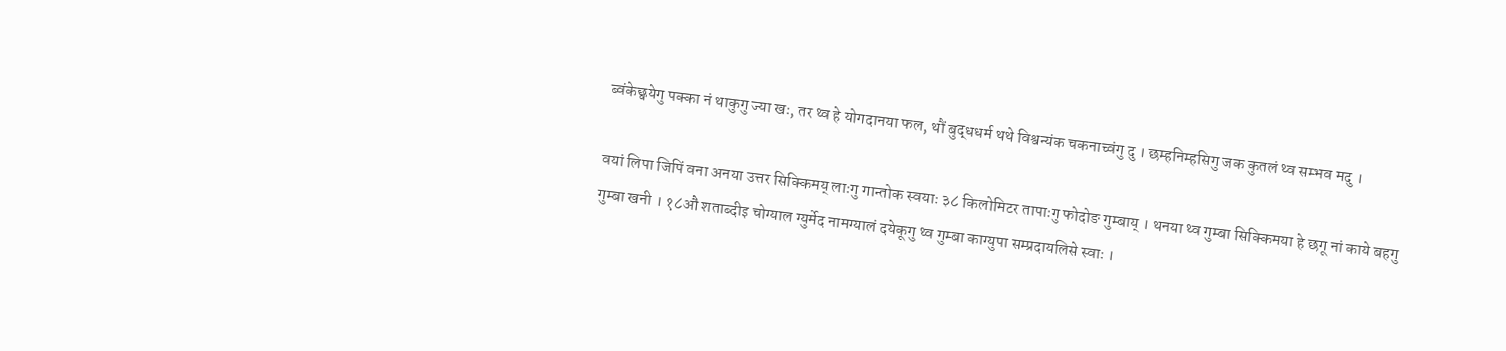ब्वंकेछ्वयेगु पक्का नं थाकुगु ज्या खः, तर थ्व हे योगदानया फल, थौं बुद्धधर्म थथे विश्वन्यंक चकनाच्वंगु दु । छम्हनिम्हसिगु जक कुतलं थ्व सम्भव मदु ।

वयां लिपा जिपिं वना अनया उत्तर सिक्किमय् लाःगु गान्तोक स्वयाः ३८ किलोमिटर तापाःगु फोदोङ गुम्बाय् । थनया थ्व गुम्बा सिक्किमया हे छगू नां काये बहगु गुम्बा खनी । १८औं शताब्दीइ चोग्याल ग्युर्मेद नामग्यालं दयेकूगु थ्व गुम्बा काग्युपा सम्प्रदायलिसे स्वाः ।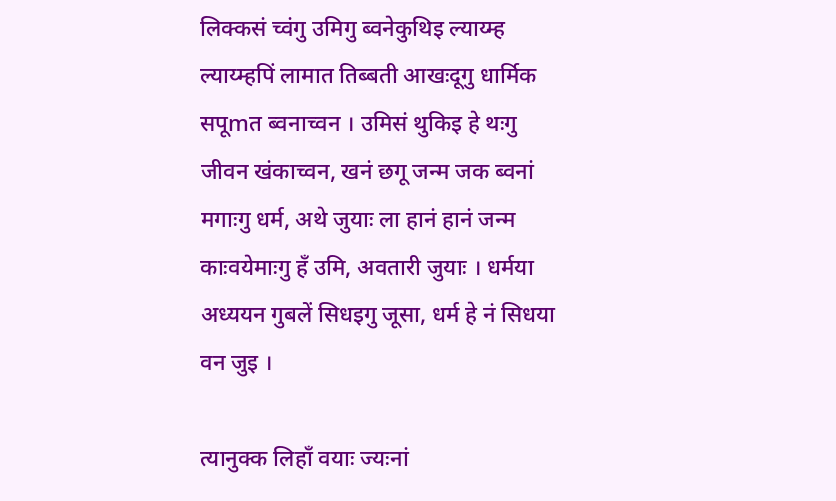लिक्कसं च्वंगु उमिगु ब्वनेकुथिइ ल्याय्म्ह ल्याय्म्हपिं लामात तिब्बती आखःदूगु धार्मिक सपूmत ब्वनाच्वन । उमिसं थुकिइ हे थःगु जीवन खंकाच्वन, खनं छगू जन्म जक ब्वनां मगाःगु धर्म, अथे जुयाः ला हानं हानं जन्म काःवयेमाःगु हँ उमि, अवतारी जुयाः । धर्मया अध्ययन गुबलें सिधइगु जूसा, धर्म हे नं सिधया वन जुइ ।

त्यानुक्क लिहाँ वयाः ज्यःनां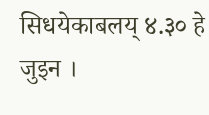सिधयेकाबलय् ४.३० हे जुइन ।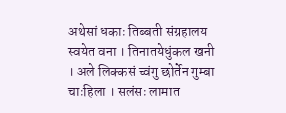अथेसां धकाः तिब्बती संग्रहालय स्वयेत वना । तिनातयेधुंकल खनी । अले लिक्कसं च्वंगु छोर्तेन गुम्बा चाःहिला । सलंसः लामात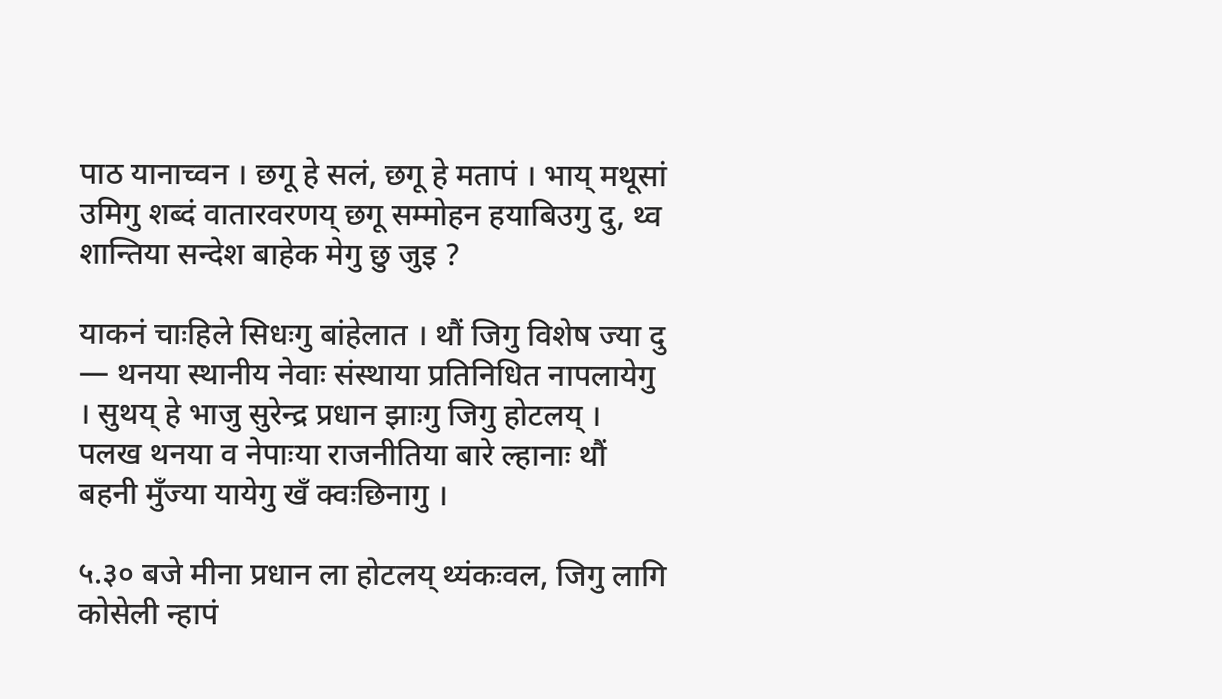पाठ यानाच्वन । छगू हे सलं, छगू हे मतापं । भाय् मथूसां उमिगु शब्दं वातारवरणय् छगू सम्मोहन हयाबिउगु दु, थ्व शान्तिया सन्देश बाहेक मेगु छु जुइ ?

याकनं चाःहिले सिधःगु बांहेलात । थौं जिगु विशेष ज्या दु — थनया स्थानीय नेवाः संस्थाया प्रतिनिधित नापलायेगु । सुथय् हे भाजु सुरेन्द्र प्रधान झाःगु जिगु होटलय् । पलख थनया व नेपाःया राजनीतिया बारे ल्हानाः थौं बहनी मुँज्या यायेगु खँ क्वःछिनागु ।

५.३० बजे मीना प्रधान ला होटलय् थ्यंकःवल, जिगु लागि कोसेली न्हापं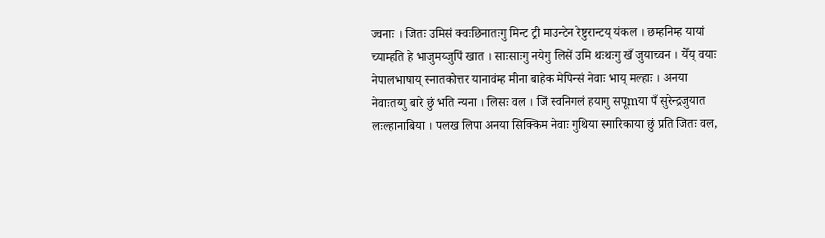ज्वनाः । जितः उमिसं क्वःछिनातःगु मिन्ट ट्री माउन्टेन रेष्टुरान्टय् यंकल । छम्हनिम्ह यायां च्याम्हति हे भाजुमय्जुपिं खात । साःसाःगु नयेगु लिसें उमि थःथःगु खँ जुयाच्वन । येँय् वयाः नेपालभाषाय् स्नातकोत्तर यानावंम्ह मीना बाहेक मेपिन्सं नेवाः भाय् मल्हाः । अनया नेवाःतय्गु बारे छुं भति न्यना । लिसः वल । जिं स्वनिगलं हयागु सपूmया पँ सुरेन्द्रजुयात लःल्हानाबिया । पलख लिपा अनया सिक्किम नेवाः गुथिया स्मारिकाया छुं प्रति जितः वल,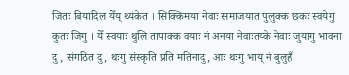जितः बियादिल येँय् थ्यंकेत । सिक्किमया नेवाः समाजयात पुलुक्क छकः स्वयेगु कुतः जिगु । येँ स्वयाः थुलि तापाक्क वयाः नं अनया नेवाःतय्के नेवाः जुयागु भावना दु , संगठित दु, थःगु संस्कृति प्रति मतिनादु, आः थःगु भाय् नं बुलुहँ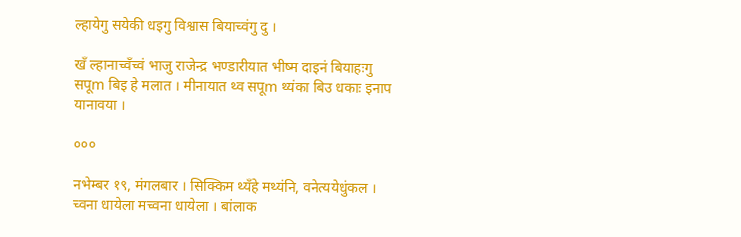ल्हायेगु सयेकी धइगु विश्वास बियाच्वंगु दु ।

खँ ल्हानाच्वँच्वं भाजु राजेन्द्र भण्डारीयात भीष्म दाइनं बियाहःगु सपूm बिइ हे मलात । मीनायात थ्व सपूm थ्यंका बिउ धकाः इनाप यानावया ।

०००

नभेम्बर १९, मंगलबार । सिक्किम थ्यँहे मथ्यंनि, वनेत्ययेधुंकल । च्वना धायेला मच्वना धायेला । बांलाक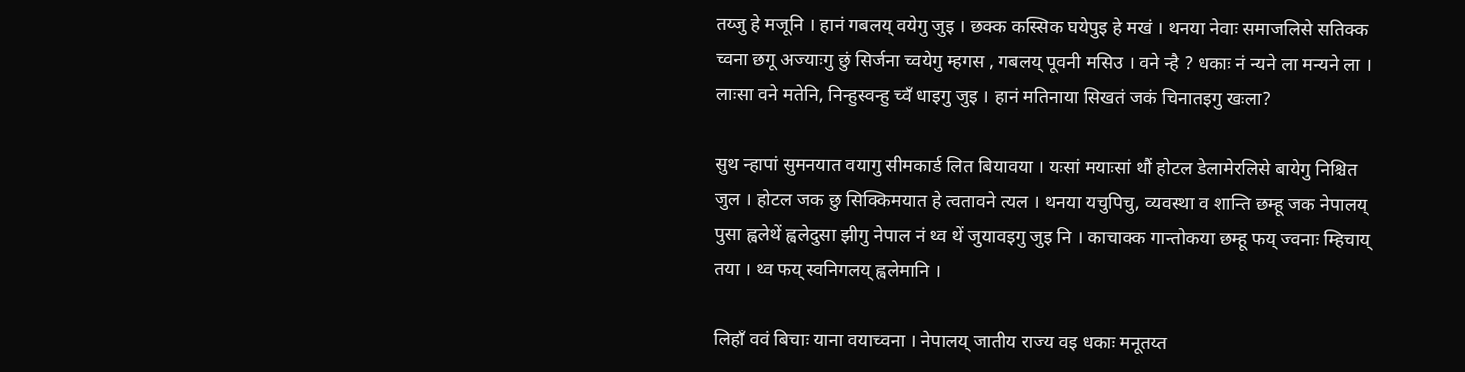तय्जु हे मजूनि । हानं गबलय् वयेगु जुइ । छक्क कस्सिक घयेपुइ हे मखं । थनया नेवाः समाजलिसे सतिक्क च्वना छगू अज्याःगु छुं सिर्जना च्वयेगु म्हगस , गबलय् पूवनी मसिउ । वने न्है ? धकाः नं न्यने ला मन्यने ला । लाःसा वने मतेनि, निन्हुस्वन्हु च्वँ धाइगु जुइ । हानं मतिनाया सिखतं जकं चिनातइगु खःला?

सुथ न्हापां सुमनयात वयागु सीमकार्ड लित बियावया । यःसां मयाःसां थौं होटल डेलामेरलिसे बायेगु निश्चित जुल । होटल जक छु सिक्किमयात हे त्वतावने त्यल । थनया यचुपिचु, व्यवस्था व शान्ति छम्हू जक नेपालय् पुसा ह्वलेथें ह्वलेदुसा झीगु नेपाल नं थ्व थें जुयावइगु जुइ नि । काचाक्क गान्तोकया छम्हू फय् ज्वनाः म्हिचाय् तया । थ्व फय् स्वनिगलय् ह्वलेमानि ।

लिहाँ ववं बिचाः याना वयाच्वना । नेपालय् जातीय राज्य वइ धकाः मनूतय्त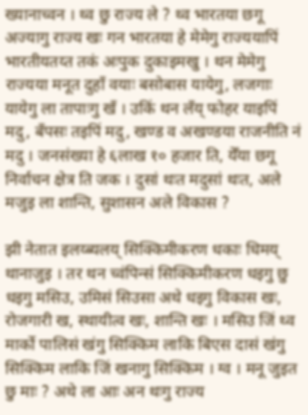ख्यानाच्वन । थ्व छु राज्य ले ? थ्व भारतया छगू अज्यागु राज्य खः गन भारतया हे मेमेगु राज्ययापिं भारतीयतय्त तकं अःपुक दुकाइमखु । थन मेमेगु राज्यया मनूत दुहाँ वयाः बसोबास यायेगु, लजगाः यायेगु ला तापाःगु खँ । उकिं थन लँय् फोहर याइपिं मदु, बँपसः तइपिं मदु, खण्ड व अखण्डया राजनीति नं मदु । जनसंख्या हे ६लाख १० हजार ति, येँया छगू निर्वाचन क्षेत्र ति जक । दुसां थःत मदुसां थःत, अले मजुइ ला शान्ति, सुशासन अले विकास ?

झी नेतात इलय्ब्यलय् सिक्किमीकरण धकाः धिमय् थानाजुइ । तर थन च्वंपिन्सं सिक्किमीकरण धइगु छु धइगु मसिउ, उमिसं सिउसा अथे धइगु विकास खः, रोजगारी ख, स्थायीत्व खः, शान्ति खः । मसिउ जिं थ्व मार्को पालिसं खंगु सिक्किम लाकि बिएस दासं खंगु सिक्किम लाकि जिं खनागु सिक्किम । ग्व । मनू जुइत छु माः ? अथे ला आः अन थःगु राज्य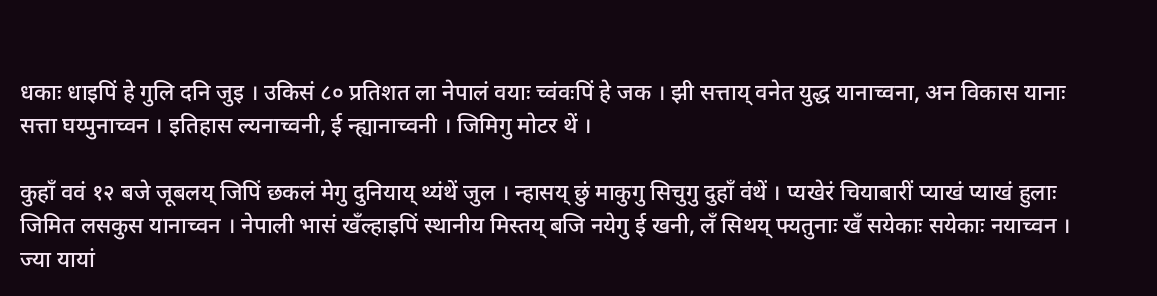धकाः धाइपिं हे गुलि दनि जुइ । उकिसं ८० प्रतिशत ला नेपालं वयाः च्वंवःपिं हे जक । झी सत्ताय् वनेत युद्ध यानाच्वना, अन विकास यानाः सत्ता घय्पुनाच्वन । इतिहास ल्यनाच्वनी, ई न्ह्यानाच्वनी । जिमिगु मोटर थें ।

कुहाँ ववं १२ बजे जूबलय् जिपिं छकलं मेगु दुनियाय् थ्यंथें जुल । न्हासय् छुं माकुगु सिचुगु दुहाँ वंथें । प्यखेरं चियाबारीं प्याखं प्याखं हुलाः जिमित लसकुस यानाच्वन । नेपाली भासं खँल्हाइपिं स्थानीय मिस्तय् बजि नयेगु ई खनी, लँ सिथय् फ्यतुनाः खँ सयेकाः सयेकाः नयाच्वन । ज्या यायां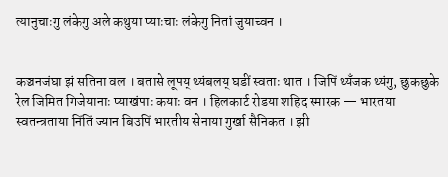त्यानुचाःगु लंकेगु अले कथुया प्याःचाः लंकेगु नितां जुयाच्वन ।


कञ्चनजंघा झं सतिना वल । बतासे लूपय् थ्यंबलय् घडीं स्वताः थात । जिपिं थ्यँजक थ्यंगु, छुकछुके रेल जिमित गिजेयानाः प्याखंपाः कयाः वन । हिलकार्ट रोडया शहिद स्मारक — भारतया स्वतन्त्रताया निंतिं ज्यान बिउपिं भारतीय सेनाया गुर्खा सैनिकत । झी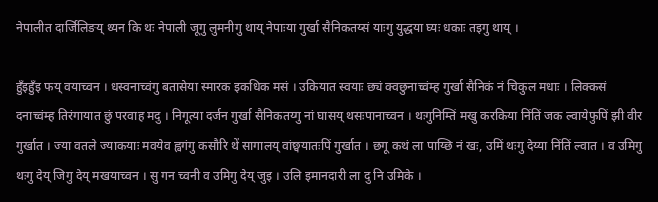नेपालीत दार्जिलिङय् थ्यन कि थः नेपाली जूगु लुमनीगु थाय् नेपाःया गुर्खा सैनिकतय्सं याःगु युद्धया घ्यः धकाः तइगु थाय् ।

हुँइहुँइ फय् वयाच्वन । धस्वनाच्वंगु बतासेया स्मारक इकधिक मसं । उकियात स्वयाः छ्यं क्वछुनाच्वंम्ह गुर्खा सैनिकं नं चिकुल मधाः । लिक्कसं दनाच्वंम्ह तिरंगायात छुं परवाह मदु । निगूत्या दर्जन गुर्खा सैनिकतय्गु नां घासय् थसःपानाच्वन । थःगुनिम्तिं मखु करकिया निंतिं जक ल्वायेफुपिं झी वीर गुर्खात । ज्या वतले ज्याकयाः मवयेव ह्वगंगु कसौरि थें सागालय् वांछ्वयातःपिं गुर्खात । छगू कथं ला पाय्छि नं खः, उमिं थःगु देय्या निंतिं ल्वात । व उमिगु थःगु देय् जिगु देय् मखयाच्वन । सु गन च्वनी व उमिगु देय् जुइ । उलि इमानदारी ला दु नि उमिके ।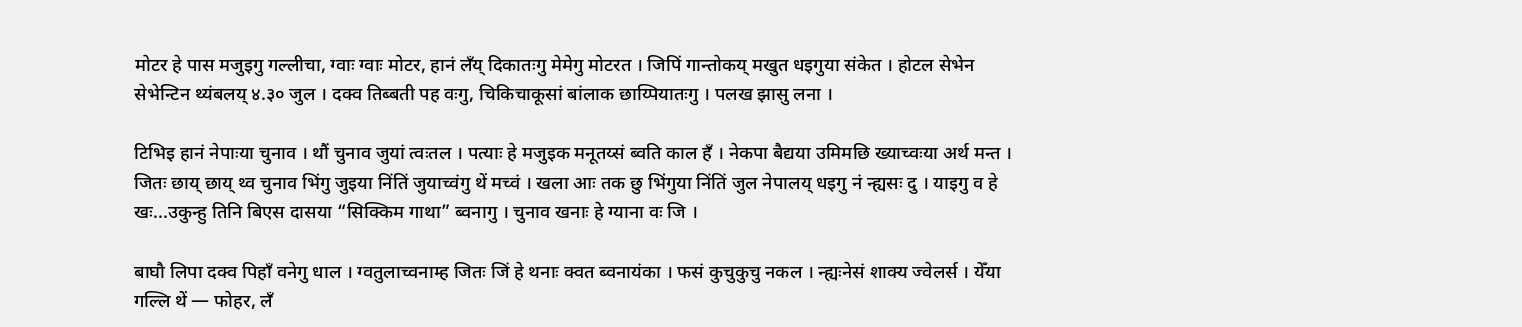मोटर हे पास मजुइगु गल्लीचा, ग्वाः ग्वाः मोटर, हानं लँय् दिकातःगु मेमेगु मोटरत । जिपिं गान्तोकय् मखुत धइगुया संकेत । होटल सेभेन सेभेन्टिन थ्यंबलय् ४.३० जुल । दक्व तिब्बती पह वःगु, चिकिचाकूसां बांलाक छाय्पियातःगु । पलख झासु लना ।

टिभिइ हानं नेपाःया चुनाव । थौं चुनाव जुयां त्वःतल । पत्याः हे मजुइक मनूतय्सं ब्वति काल हँ । नेकपा बैद्यया उमिमछि ख्याच्वःया अर्थ मन्त । जितः छाय् छाय् थ्व चुनाव भिंगु जुइया निंतिं जुयाच्वंगु थें मच्वं । खला आः तक छु भिंगुया निंतिं जुल नेपालय् धइगु नं न्ह्यसः दु । याइगु व हे खः...उकुन्हु तिनि बिएस दासया “सिक्किम गाथा” ब्वनागु । चुनाव खनाः हे ग्याना वः जि ।

बाघौ लिपा दक्व पिहाँ वनेगु धाल । ग्वतुलाच्वनाम्ह जितः जिं हे थनाः क्वत ब्वनायंका । फसं कुचुकुचु नकल । न्ह्यःनेसं शाक्य ज्वेलर्स । येँया गल्लि थें — फोहर, लँ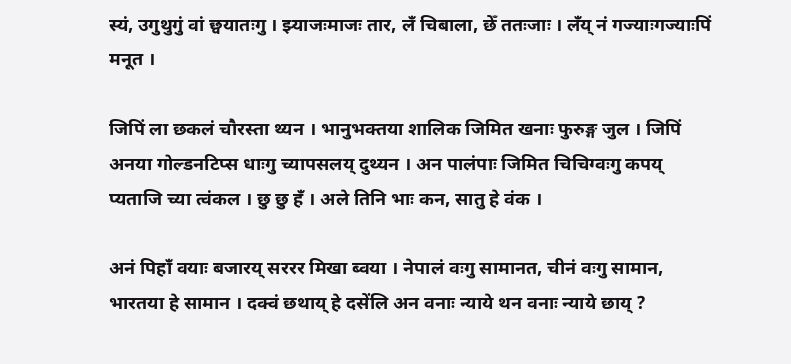स्यं, उगुथुगुं वां छ्वयातःगु । झ्याजःमाजः तार, लँ चिबाला, छेँ ततःजाः । लँय् नं गज्याःगज्याःपिं मनूत ।

जिपिं ला छकलं चौरस्ता थ्यन । भानुभक्तया शालिक जिमित खनाः फुरुङ्ग जुल । जिपिं अनया गोल्डनटिप्स धाःगु च्यापसलय् दुथ्यन । अन पालंपाः जिमित चिचिग्वःगु कपय् प्यताजि च्या त्वंकल । छु छु हँ । अले तिनि भाः कन, सातु हे वंक ।

अनं पिहाँ वयाः बजारय् सररर मिखा ब्वया । नेपालं वःगु सामानत, चीनं वःगु सामान, भारतया हे सामान । दक्वं छथाय् हे दसेंलि अन वनाः न्याये थन वनाः न्याये छाय् ?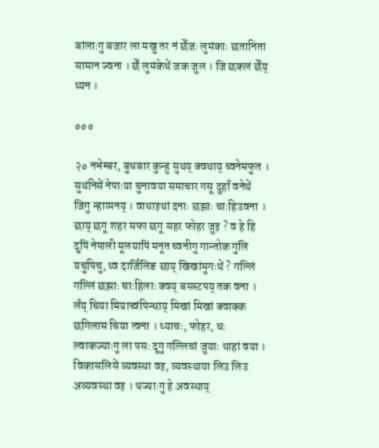बांलाःगु बजार ला मखु तर नं छेँजः लुमंकाः छतानिता सामान ज्वना । छेँ लुमंकेथें जक जुल । जि छकलं छेँय् थ्यन ।

०००

२० नभेम्बर, बुधबार कुन्हु सुथय् क्वथाय् च्वनेमफुत । सुथंनिसें नेपाःया चुनावया समाचार गसू दुहाँ वनेथें जिगु न्हाय्पनय् । वाथाइथां दनाः छझाः चाःहिउवना । छाय् छगू शहर सफा छगू सहर फोहर जुइ ? व हे हि दुपिं नेपाली मूलयापिं मनूत च्वनीगु गान्तोक गुलि यचुपिचु, थ्व दार्जिलिङ छाय् खिखांमुगःथें ? गल्लिं गल्लिं छझाः चाःहिलाः क्वय् बसस्टपय् तक वना । लँय् चिया मियाच्वंपिन्थाय् मिखां मिखां क्वाक्क छगिलास चिया त्वना । ध्याचः, फोहर, धः ल्वाकज्याःगु ला पसः दूगु गल्लिचां जुयाः थाहां वया ।  विकासलिसें व्यवस्था वइ, व्यवस्थाया लिउ लिउ अव्यवस्था वइ । थज्याःगु हे अवस्थाय्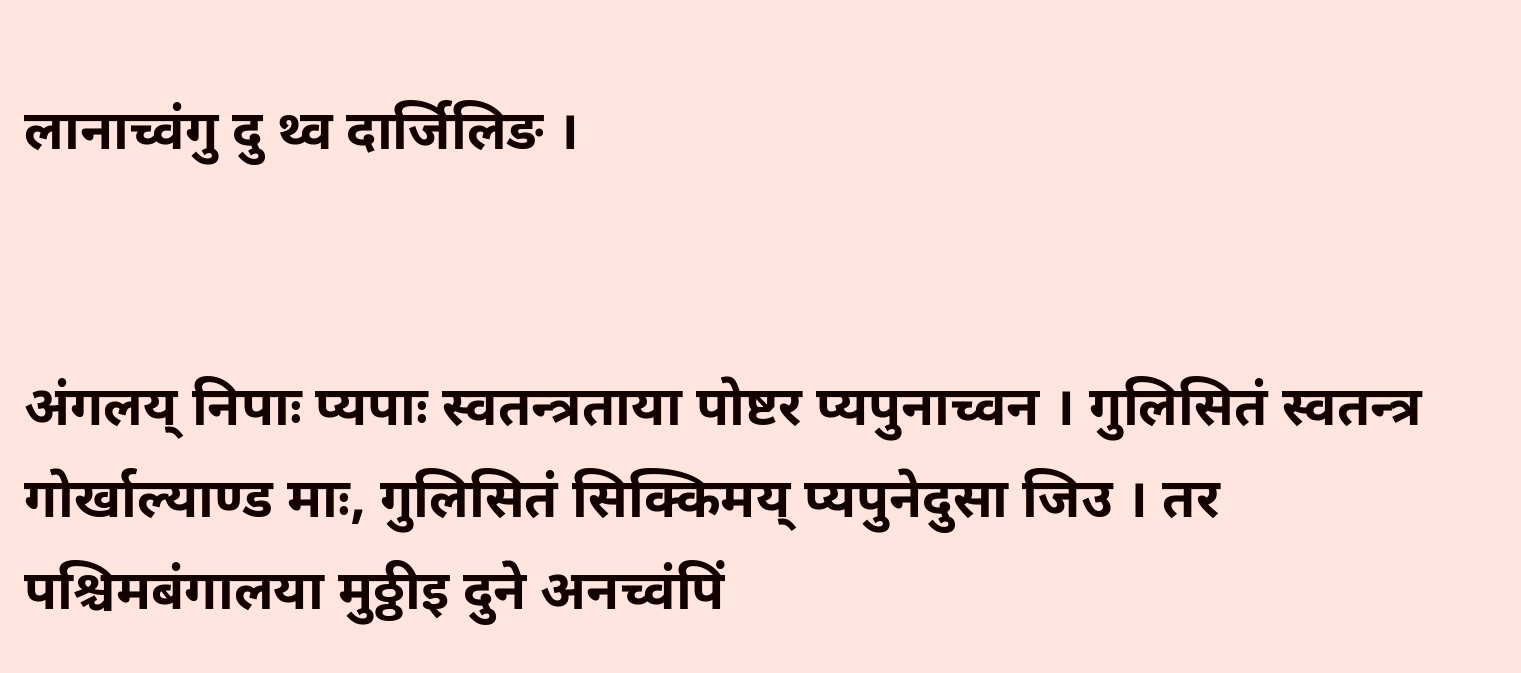लानाच्वंगु दु थ्व दार्जिलिङ ।


अंगलय् निपाः प्यपाः स्वतन्त्रताया पोष्टर प्यपुनाच्वन । गुलिसितं स्वतन्त्र गोर्खाल्याण्ड माः, गुलिसितं सिक्किमय् प्यपुनेदुसा जिउ । तर पश्चिमबंगालया मुठ्ठीइ दुने अनच्वंपिं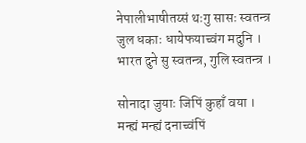नेपालीभाषीतय्सं थःगु सासः स्वतन्त्र जुल धकाः धायेफयाच्वंग मदुनि । भारत दुने सु स्वतन्त्र, गुलि स्वतन्त्र ।

सोनादा जुयाः जिपिं कुहाँ वया । मन्ह्यं मन्ह्यं दनाच्वंपिं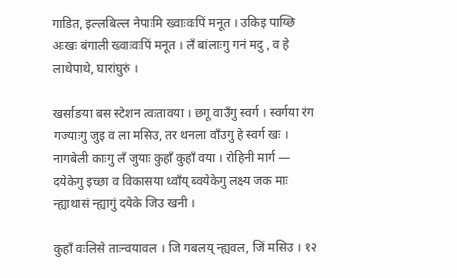गाडित, इल्लबिल्ल नेपाःमि ख्वाःवःपिं मनूत । उकिइ पाय्छि अःखः बंगाली ख्वाःवःपिं मनूत । लँ बांलाःगु गनं मदु , व हे लाथेपाथे, घारांघुरुं ।

खर्साङया बस स्टेशन त्वःतावया । छगू वाउँगु स्वर्ग । स्वर्गया रंग गज्याःगु जुइ व ला मसिउ, तर थनला वाँउगु हे स्वर्ग खः । नागबेली काःगु लँ जुयाः कुहाँ कुहाँ वया । रोहिनी मार्ग — दयेकेगु इच्छा व विकासया ध्वाँय् ब्वयेकेगु लक्ष्य जक माः न्ह्याथासं न्ह्यागुं दयेके जिउ खनी ।

कुहाँ वःलिसे ताःन्वयावल । जि गबलय् न्ह्यवल, जिं मसिउ । १२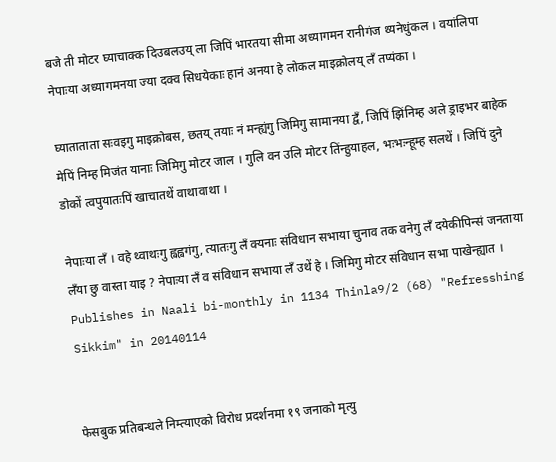बजे ती मोटर घ्याचाक्क दिउबलउय् ला जिपिं भारतया सीमा अध्यागमन रानीगंज थ्यनेधुंकल । वयांलिपा नेपाःया अध्यागमनया ज्या दक्व सिधयेकाः हानं अनया हे लोकल माइक्रोलय् लँ तप्यंका ।

घ्याताताता सःवइगु माइक्रोबस, छतय् तयाः नं मन्ह्यंगु जिमिगु सामानया द्वँ, जिपिं झिंनिम्ह अले ड्राइभर बाहेक मेपिं निम्ह मिजंत यानाः जिमिगु मोटर जाल । गुलि वन उलि मोटर तिंन्हुयाहल, भःभःन्हूम्ह सलथें । जिपिं दुने डोकों त्वपुयातःपिं खाचातथें वाथावाथा ।

नेपाःया लँ । वहे थ्वाथःगु ह्वह्वगंगु, त्यातःगु लँ क्यनाः संविधान सभाया चुनाव तक वनेगु लँ दयेकीपिन्सं जनताया लँया छु वास्ता याइ ? नेपाःया लँ व संविधान सभाया लँ उथें हे । जिमिगु मोटर संविधान सभा पाखेन्ह्यात ।
Publishes in Naali bi-monthly in 1134 Thinla9/2 (68) "Refresshing Sikkim" in 20140114


फेसबुक प्रतिबन्धले निम्त्याएको विरोध प्रदर्शनमा १९ जनाको मृत्यु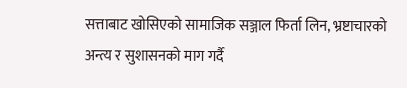सत्ताबाट खोसिएको सामाजिक सञ्जाल फिर्ता लिन, भ्रष्टाचारको अन्त्य र सुशासनको माग गर्दै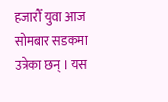हजारौँ युवा आज सोमबार सडकमा उत्रेका छन् । यस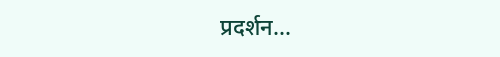प्रदर्शन...